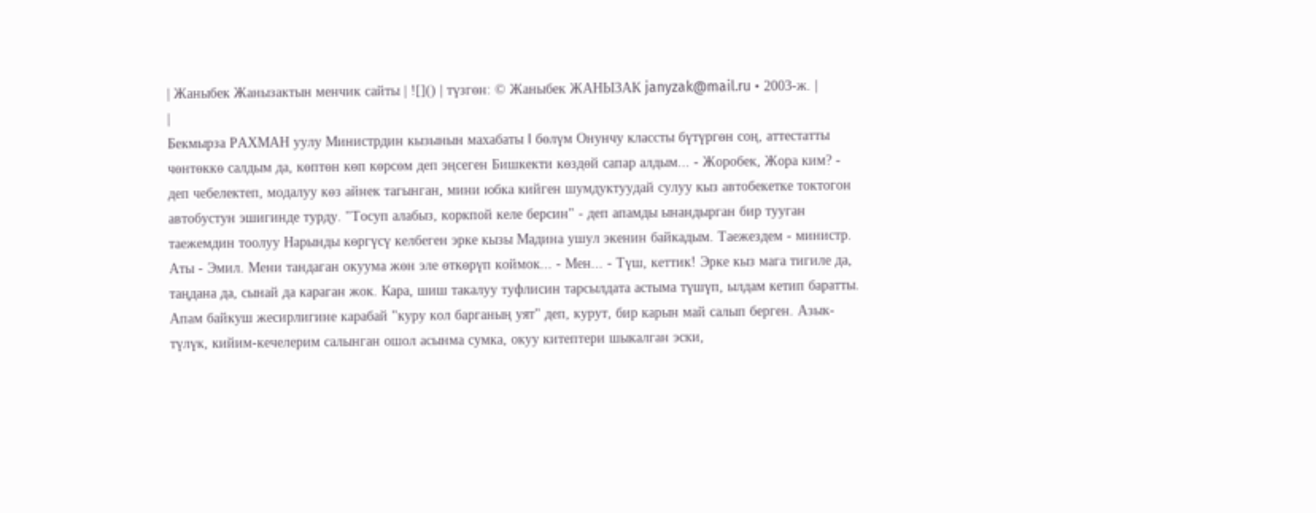| Жаныбек Жанызактын менчик сайты | ![]() | түзгөн: © Жаныбек ЖАНЫЗАК janyzak@mail.ru • 2003-ж. |
|
Бекмырза РАХМАН уулу Министрдин кызынын махабаты I бөлүм Онунчу классты бүтүргөн соң, аттестатты чөнтөккө салдым да, көптөн көп көрсөм деп эңсеген Бишкекти көздөй сапар алдым... - Жоробек, Жора ким? - деп чебелектеп, модалуу көз айнек тагынган, мини юбка кийген шумдуктуудай сулуу кыз автобекетке токтогон автобустун эшигинде турду. "Тосуп алабыз, коркпой келе берсин" - деп апамды ынандырган бир тууган таежемдин тоолуу Нарынды көргүсү келбеген эрке кызы Мадина ушул экенин байкадым. Таежездем - министр. Аты - Эмил. Мени тандаган окуума жөн эле өткөрүп коймок... - Мен... - Түш, кеттик! Эрке кыз мага тигиле да, таңдана да, сынай да караган жок. Кара, шиш такалуу туфлисин тарсылдата астыма түшүп, ылдам кетип баратты. Апам байкуш жесирлигине карабай "куру кол барганың уят" деп, курут, бир карын май салып берген. Азык-түлүк, кийим-кечелерим салынган ошол асынма сумка, окуу китептери шыкалган эски,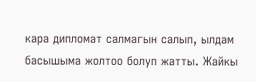кара дипломат салмагын салып, ылдам басышыма жолтоо болуп жатты. Жайкы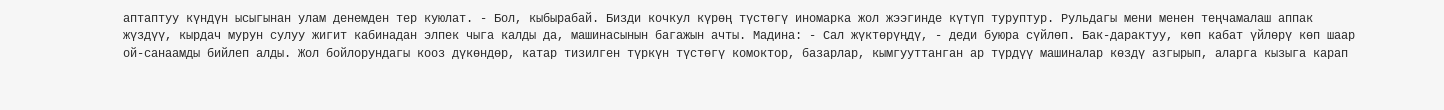аптаптуу күндүн ысыгынан улам денемден тер куюлат. - Бол, кыбырабай. Бизди кочкул күрөң түстөгү иномарка жол жээгинде күтүп туруптур. Рульдагы мени менен теңчамалаш аппак жүздүү, кырдач мурун сулуу жигит кабинадан элпек чыга калды да, машинасынын багажын ачты. Мадина: - Сал жүктөрүңдү, - деди буюра сүйлөп. Бак-дарактуу, көп кабат үйлөрү көп шаар ой-санаамды бийлеп алды. Жол бойлорундагы кооз дүкөндөр, катар тизилген түркүн түстөгү комоктор, базарлар, кымгууттанган ар түрдүү машиналар көздү азгырып, аларга кызыга карап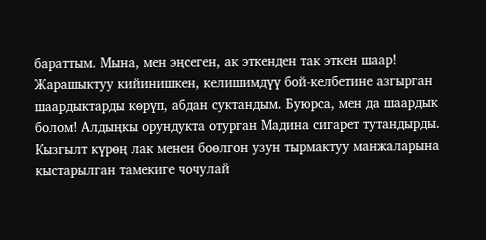бараттым. Мына, мен эңсеген, ак эткенден так эткен шаар! Жарашыктуу кийинишкен, келишимдүү бой-келбетине азгырган шаардыктарды көрүп, абдан суктандым. Буюрса, мен да шаардык болом! Алдыңкы орундукта отурган Мадина сигарет тутандырды. Кызгылт күрөң лак менен боөлгон узун тырмактуу манжаларына кыстарылган тамекиге чочулай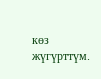көз жүгүрттүм.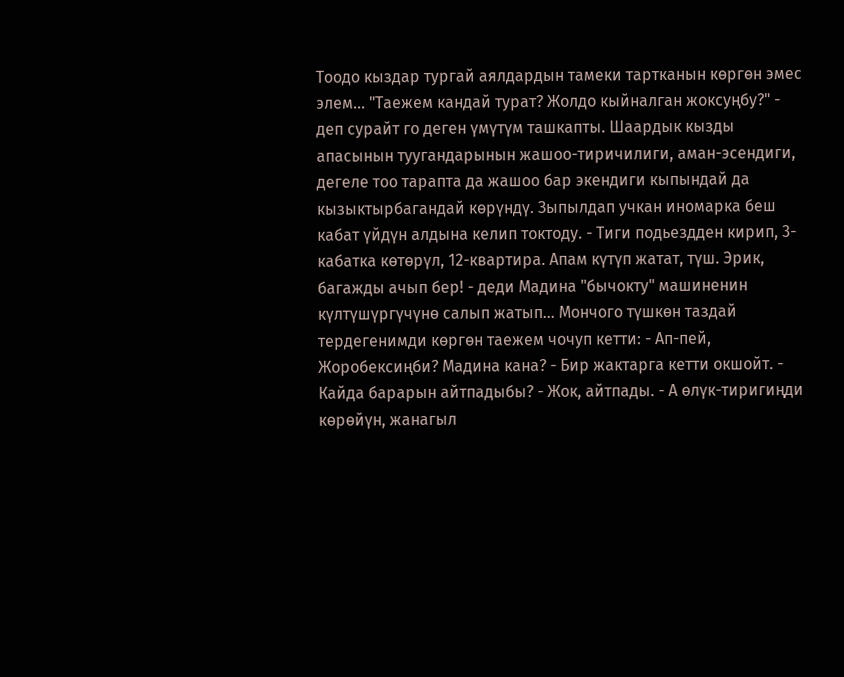Тоодо кыздар тургай аялдардын тамеки тартканын көргөн эмес элем... "Таежем кандай турат? Жолдо кыйналган жоксуңбу?" - деп сурайт го деген үмүтүм ташкапты. Шаардык кызды апасынын туугандарынын жашоо-тиричилиги, аман-эсендиги, дегеле тоо тарапта да жашоо бар экендиги кыпындай да кызыктырбагандай көрүндү. Зыпылдап учкан иномарка беш кабат үйдүн алдына келип токтоду. - Тиги подьездден кирип, 3-кабатка көтөрүл, 12-квартира. Апам күтүп жатат, түш. Эрик, багажды ачып бер! - деди Мадина "бычокту" машиненин күлтүшүргүчүнө салып жатып... Мончого түшкөн таздай тердегенимди көргөн таежем чочуп кетти: - Ап-пей, Жоробексиңби? Мадина кана? - Бир жактарга кетти окшойт. - Кайда барарын айтпадыбы? - Жок, айтпады. - А өлүк-тиригиңди көрөйүн, жанагыл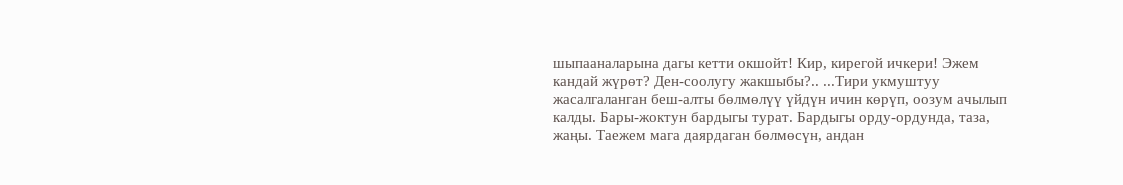шыпааналарына дагы кетти окшойт! Кир, кирегой ичкери! Эжем кандай жүрөт? Ден-соолугу жакшыбы?.. ...Тири укмуштуу жасалгаланган беш-алты бөлмөлүү үйдүн ичин көрүп, оозум ачылып калды. Бары-жоктун бардыгы турат. Бардыгы орду-ордунда, таза, жаңы. Таежем мага даярдаган бөлмөсүн, андан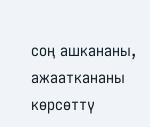соң ашкананы, ажааткананы көрсөттү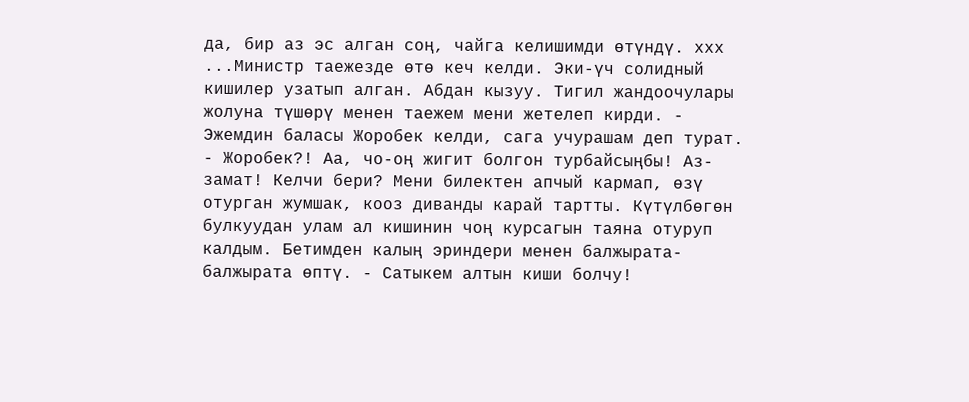да, бир аз эс алган соң, чайга келишимди өтүндү. ххх ...Министр таежезде өтө кеч келди. Эки-үч солидный кишилер узатып алган. Абдан кызуу. Тигил жандоочулары жолуна түшөрү менен таежем мени жетелеп кирди. - Эжемдин баласы Жоробек келди, сага учурашам деп турат. - Жоробек?! Аа, чо-оң жигит болгон турбайсыңбы! Аз-замат! Келчи бери? Мени билектен апчый кармап, өзү отурган жумшак, кооз диванды карай тартты. Күтүлбөгөн булкуудан улам ал кишинин чоң курсагын таяна отуруп калдым. Бетимден калың эриндери менен балжырата-балжырата өптү. - Сатыкем алтын киши болчу!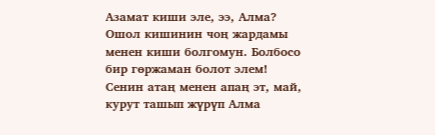Азамат киши эле, ээ, Алма? Ошол кишинин чоң жардамы менен киши болгомун. Болбосо бир гөржаман болот элем! Сенин атаң менен апаң эт, май, курут ташып жүрүп Алма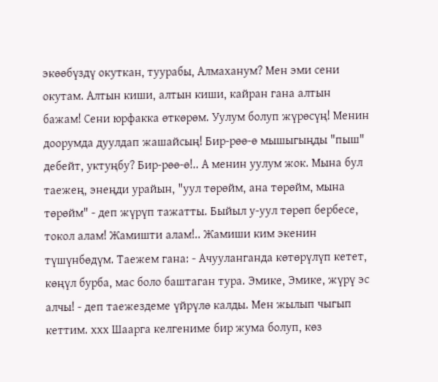экөөбүздү окуткан, туурабы, Алмаханум? Мен эми сени окутам. Алтын киши, алтын киши, кайран гана алтын бажам! Сени юрфакка өткөрөм. Уулум болуп жүрөсүң! Менин доорумда дуулдап жашайсың! Бир-рөө-ө мышыгыңды "пыш" дебейт, уктуңбу? Бир-рөө-ө!.. А менин уулум жок. Мына бул таежең, энеңди урайын, "уул төрөйм, ана төрөйм, мына төрөйм" - деп жүрүп тажатты. Быйыл у-уул төрөп бербесе, токол алам! Жамишти алам!.. Жамиши ким экенин түшүнбөдүм. Таежем гана: - Ачууланганда көтөрүлүп кетет, көңүл бурба, мас боло баштаган тура. Эмике, Эмике, жүрү эс алчы! - деп таежездеме үйрүлө калды. Мен жылып чыгып кеттим. ххх Шаарга келгениме бир жума болуп, көз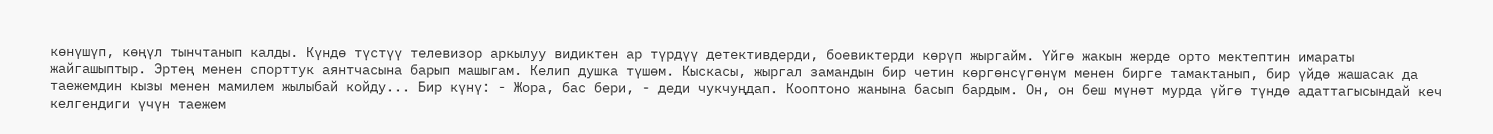көнүшүп, көңүл тынчтанып калды. Күндө түстүү телевизор аркылуу видиктен ар түрдүү детективдерди, боевиктерди көрүп жыргайм. Үйгө жакын жерде орто мектептин имараты жайгашыптыр. Эртең менен спорттук аянтчасына барып машыгам. Келип душка түшөм. Кыскасы, жыргал замандын бир четин көргөнсүгөнүм менен бирге тамактанып, бир үйдө жашасак да таежемдин кызы менен мамилем жылыбай койду... Бир күнү: - Жора, бас бери, - деди чукчуңдап. Кооптоно жанына басып бардым. Он, он беш мүнөт мурда үйгө түндө адаттагысындай кеч келгендиги үчүн таежем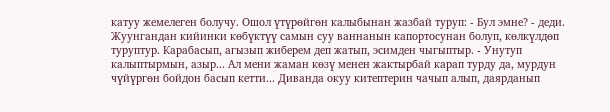катуу жемелеген болучу. Ошол үтүрөйгөн калыбынан жазбай туруп: - Бул эмне? - деди. Жуунгандан кийинки көбүктүү самын суу ваннанын капортосунан болуп, көлкүлдөп туруптур. Карабасып, агызып жиберем деп жатып, эсимден чыгыптыр. - Унутуп калыптырмын, азыр... Ал мени жаман көзү менен жактырбай карап турду да, мурдун чүйүргөн бойдон басып кетти... Диванда окуу китептерин чачып алып, даярданып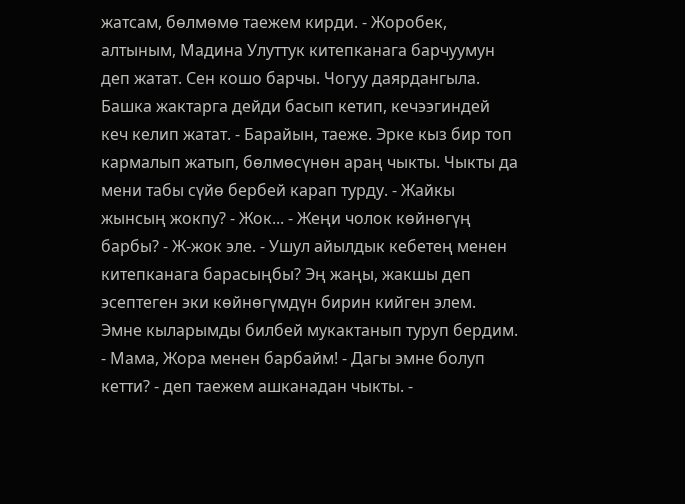жатсам, бөлмөмө таежем кирди. - Жоробек, алтыным, Мадина Улуттук китепканага барчуумун деп жатат. Сен кошо барчы. Чогуу даярдангыла. Башка жактарга дейди басып кетип, кечээгиндей кеч келип жатат. - Барайын, таеже. Эрке кыз бир топ кармалып жатып, бөлмөсүнөн араң чыкты. Чыкты да мени табы сүйө бербей карап турду. - Жайкы жынсың жокпу? - Жок... - Жеңи чолок көйнөгүң барбы? - Ж-жок эле. - Ушул айылдык кебетең менен китепканага барасыңбы? Эң жаңы, жакшы деп эсептеген эки көйнөгүмдүн бирин кийген элем. Эмне кыларымды билбей мукактанып туруп бердим. - Мама, Жора менен барбайм! - Дагы эмне болуп кетти? - деп таежем ашканадан чыкты. -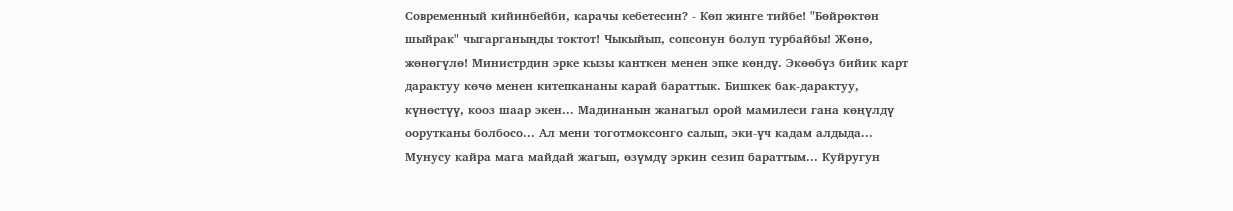Современный кийинбейби, карачы кебетесин? - Көп жинге тийбе! "Бөйрөктөн шыйрак" чыгарганыңды токтот! Чыкыйып, сопсонун болуп турбайбы! Жөнө, жөнөгүлө! Министрдин эрке кызы канткен менен эпке көндү. Экөөбүз бийик карт дарактуу көчө менен китепкананы карай бараттык. Бишкек бак-дарактуу, күнөстүү, кооз шаар экен... Мадинанын жанагыл орой мамилеси гана көңүлдү оорутканы болбосо... Ал мени тоготмоксонго салып, эки-үч кадам алдыда... Мунусу кайра мага майдай жагып, өзүмдү эркин сезип бараттым... Куйругун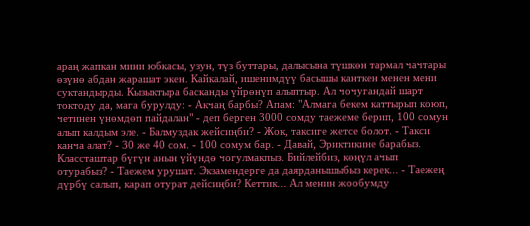араң жапкан мини юбкасы, узун, түз буттары, далысына түшкөн тармал чачтары өзүнө абдан жарашат экен. Кайкалай, ишенимдүү басышы канткен менен мени суктандырды. Кызыктыра басканды үйрөнүп алыптыр. Ал чочугандай шарт токтоду да, мага бурулду: - Акчаң барбы? Апам: "Алмага бекем каттырып коюп, четинен үнөмдөп пайдалан" - деп берген 3000 сомду таежеме берип, 100 сомун алып калдым эле. - Балмуздак жейсиңби? - Жок, таксиге жетсе болот. - Такси канча алат? - 30 же 40 сом. - 100 сомум бар. - Давай, Эриктикине барабыз. Классташтар бүгүн анын үйүндө чогулмакпыз. Бийлейбиз, көңүл ачып отурабыз? - Таежем урушат. Экзамендерге да даярданышыбыз керек... - Таежең дүрбү салып, карап отурат дейсиңби? Кеттик... Ал менин жообумду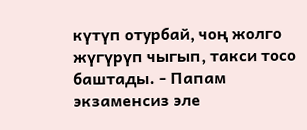күтүп отурбай, чоң жолго жүгүрүп чыгып, такси тосо баштады. - Папам экзаменсиз эле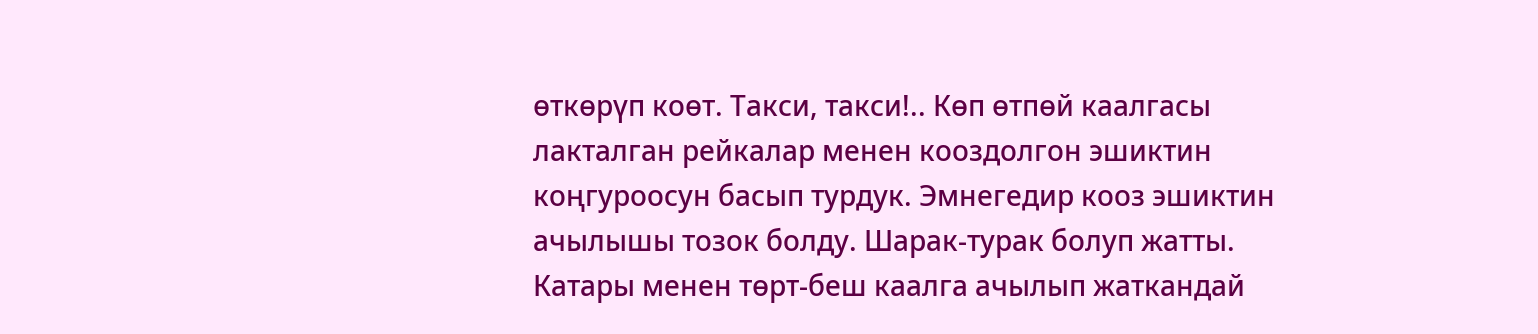өткөрүп коөт. Такси, такси!.. Көп өтпөй каалгасы лакталган рейкалар менен кооздолгон эшиктин коңгуроосун басып турдук. Эмнегедир кооз эшиктин ачылышы тозок болду. Шарак-турак болуп жатты. Катары менен төрт-беш каалга ачылып жаткандай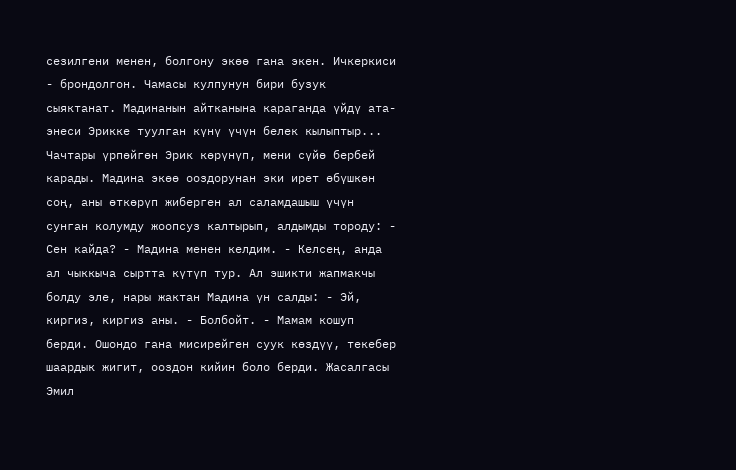сезилгени менен, болгону экөө гана экен. Ичкеркиси - брондолгон. Чамасы кулпунун бири бузук сыяктанат. Мадинанын айтканына караганда үйдү ата-энеси Эрикке туулган күнү үчүн белек кылыптыр... Чачтары үрпөйгөн Эрик көрүнүп, мени сүйө бербей карады. Мадина экөө ооздорунан эки ирет өбүшкөн соң, аны өткөрүп жиберген ал саламдашыш үчүн сунган колумду жоопсуз калтырып, алдымды тороду: - Сен кайда? - Мадина менен келдим. - Келсең, анда ал чыккыча сыртта күтүп тур. Ал эшикти жапмакчы болду эле, нары жактан Мадина үн салды: - Эй, киргиз, киргиз аны. - Болбойт. - Мамам кошуп берди. Ошондо гана мисирейген суук көздүү, текебер шаардык жигит, ооздон кийин боло берди. Жасалгасы Эмил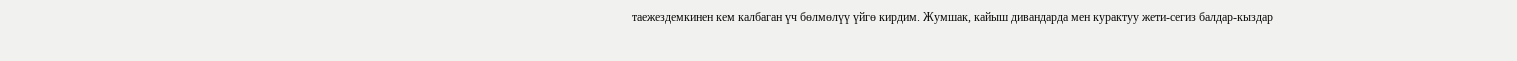таежездемкинен кем калбаган үч бөлмөлүү үйгө кирдим. Жумшак, кайыш дивандарда мен курактуу жети-сегиз балдар-кыздар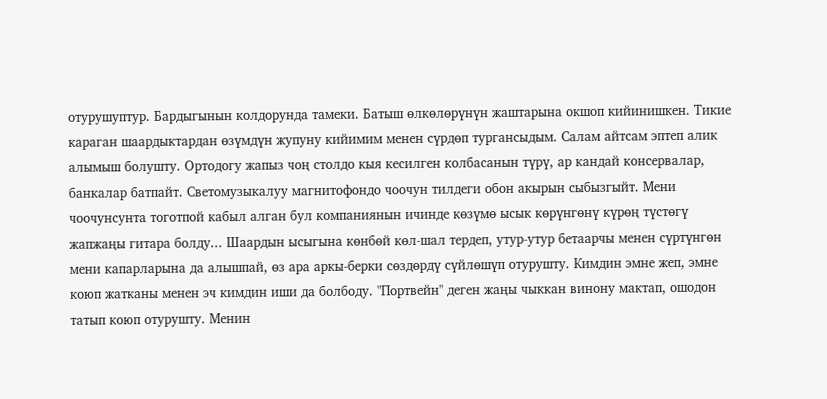отурушуптур. Бардыгынын колдорунда тамеки. Батыш өлкөлөрүнүн жаштарына окшоп кийинишкен. Тикие караган шаардыктардан өзүмдүн жупуну кийимим менен сүрдөп тургансыдым. Салам айтсам эптеп алик алымыш болушту. Ортодогу жапыз чоң столдо кыя кесилген колбасанын түрү, ар кандай консервалар, банкалар батпайт. Светомузыкалуу магнитофондо чоочун тилдеги обон акырын сыбызгыйт. Мени чоочунсунта тоготпой кабыл алган бул компаниянын ичинде көзүмө ысык көрүнгөнү күрөң түстөгү жапжаңы гитара болду... Шаардын ысыгына көнбөй көл-шал тердеп, утур-утур бетаарчы менен сүртүнгөн мени капарларына да алышпай, өз ара аркы-берки сөздөрдү сүйлөшүп отурушту. Кимдин эмне жеп, эмне коюп жатканы менен эч кимдин иши да болбоду. "Портвейн" деген жаңы чыккан винону мактап, ошодон татып коюп отурушту. Менин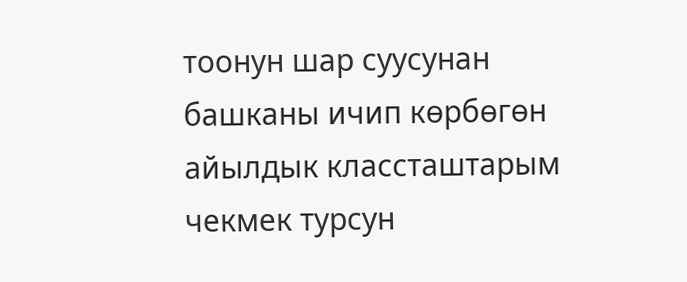тоонун шар суусунан башканы ичип көрбөгөн айылдык классташтарым чекмек турсун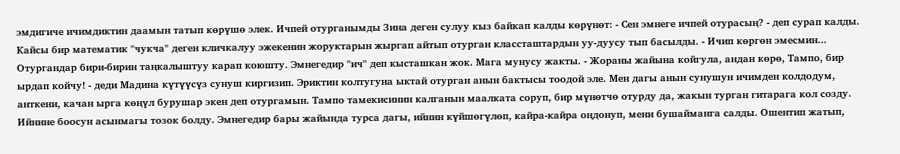эмдигиче ичимдиктин даамын татып көрүшө элек. Ичпей отурганымды Зина деген сулуу кыз байкап калды көрүнөт: - Сен эмнеге ичпей отурасың? - деп сурап калды. Кайсы бир математик "чукча" деген кличкалуу эжекенин жоруктарын жыргап айтып отурган классташтардын уу-дуусу тып басылды. - Ичип көргөн эмесмин... Отургандар бири-бирин таңкалыштуу карап коюшту. Эмнегедир "ич" деп кысташкан жок. Мага мунусу жакты. - Жораны жайына койгула, андан көрө, Тампо, бир ырдап койчу! - деди Мадина күтүүсүз сунуш киргизип. Эриктин колтугуна ыктай отурган анын бактысы тоодой эле. Мен дагы анын сунушун ичимден колдодум, анткени, качан ырга көңүл бурушар экен деп отургамын. Тампо тамекисинин калганын маалката соруп, бир мүнөтчө отурду да, жакын турган гитарага кол созду. Ийнине боосун асынмагы тозок болду. Эмнегедир бары жайында турса дагы, ийнин күйшөгүлөп, кайра-кайра оңдонуп, мени бушайманга салды. Ошентип жатып,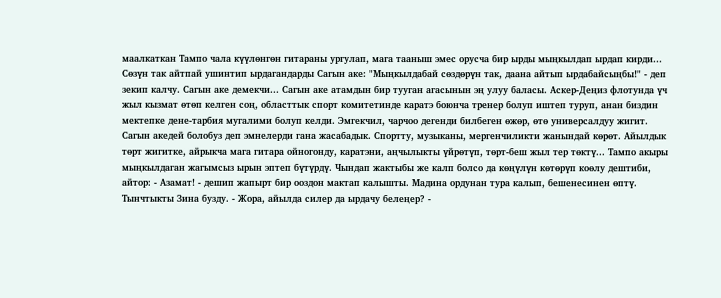маалкаткан Тампо чала күүлөнгөн гитараны ургулап, мага тааныш эмес орусча бир ырды мыңкылдап ырдап кирди... Сөзүн так айтпай ушинтип ырдагандарды Сагын аке: "Мыңкылдабай сөздөрүн так, даана айтып ырдабайсыңбы!" - деп зекип калчу. Сагын аке демекчи... Сагын аке атамдын бир тууган агасынын эң улуу баласы. Аскер-Деңиз флотунда үч жыл кызмат өтөп келген соң, областтык спорт комитетинде каратэ боюнча тренер болуп иштеп туруп, анан биздин мектепке дене-тарбия мугалими болуп келди. Эмгекчил, чарчоо дегенди билбеген өжөр, өтө универсалдуу жигит. Сагын акедей болобуз деп эмнелерди гана жасабадык. Спортту, музыканы, мергенчиликти жанындай көрөт. Айылдык төрт жигитке, айрыкча мага гитара ойногонду, каратэни, аңчылыкты үйрөтүп, төрт-беш жыл тер төктү... Тампо акыры мыңкылдаган жагымсыз ырын эптеп бүтүрдү. Чындап жактыбы же калп болсо да көңүлүн көтөрүп коөлу дештиби, айтор: - Азамат! - дешип жапырт бир ооздон мактап калышты. Мадина ордунан тура калып, бешенесинен өптү. Тынчтыкты Зина бузду. - Жора, айылда силер да ырдачу белеңер? -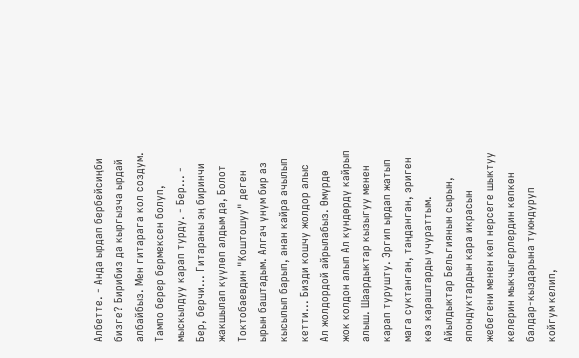Албетте. - Анда ырдап бербейсиңби бизге? Бирибиз да кыргызча ырдай албайбыз. Мен гитарага кол создум. Тампо берер бермексен болуп, мыскылдуу карап турду. - Бер... - Бер, берчи... Гитараны эң биринчи жакшылап күүлөп алдым да, Болот Токтобаевдин "Коштошуу" деген ырын баштадым. Алгач үнүм бир аз кысылып барып, анан кайра ачылып кетти... Бизди кошчу жолдор алыс Ал жолдордой айрылабыз. Өмүрдө жок колдон алып Ал күндөрдү кайрып алыш. Шаардыктар кызыгуу менен карап турушту. Эргип ырдап жатып мага суктанган, таңданган, эриген көз караштарды учураттым. Айылдыктар Бельгиянын сырын, япондуктардын кара икрасын жебегени менен көп нерсеге шыктуу келерин мыкчыгерлердин көпкөн балдар-кыздарына туюндуруп койгум келип,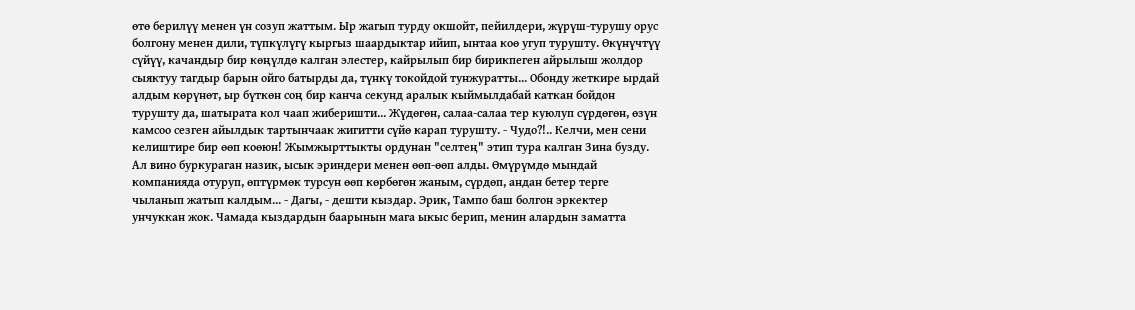өтө берилүү менен үн созуп жаттым. Ыр жагып турду окшойт, пейилдери, жүрүш-турушу орус болгону менен дили, түпкүлүгү кыргыз шаардыктар ийип, ынтаа коө угуп турушту. Өкүнүчтүү сүйүү, качандыр бир көңүлдө калган элестер, кайрылып бир бирикпеген айрылыш жолдор сыяктуу тагдыр барын ойго батырды да, түнкү токойдой тунжуратты... Обонду жеткире ырдай алдым көрүнөт, ыр бүткөн соң бир канча секунд аралык кыймылдабай каткан бойдон турушту да, шатырата кол чаап жиберишти... Жүдөгөн, салаа-салаа тер куюлуп сүрдөгөн, өзүн камсоо сезген айылдык тартынчаак жигитти сүйө карап турушту. - Чудо?!.. Келчи, мен сени келиштире бир өөп коөюн! Жымжырттыкты ордунан "селтең" этип тура калган Зина бузду. Ал вино буркураган назик, ысык эриндери менен өөп-өөп алды. Өмүрүмдө мындай компанияда отуруп, өптүрмөк турсун өөп көрбөгөн жаным, сүрдөп, андан бетер терге чыланып жатып калдым... - Дагы, - дешти кыздар. Эрик, Тампо баш болгон эркектер унчуккан жок. Чамада кыздардын баарынын мага ыкыс берип, менин алардын заматта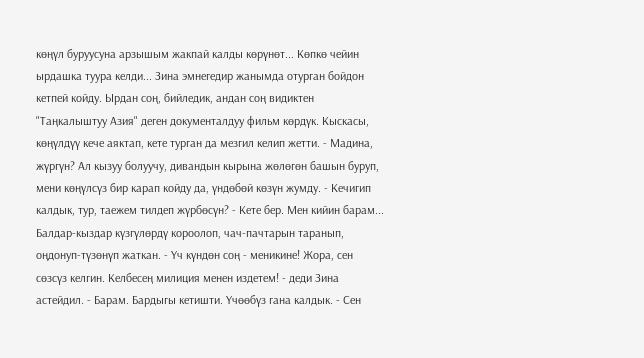көңүл буруусуна арзышым жакпай калды көрүнөт... Көпкө чейин ырдашка туура келди... Зина эмнегедир жанымда отурган бойдон кетпей койду. Ырдан соң, бийледик, андан соң видиктен "Таңкалыштуу Азия" деген документалдуу фильм көрдүк. Кыскасы, көңүлдүү кече аяктап, кете турган да мезгил келип жетти. - Мадина, жүргүн? Ал кызуу болуучу, дивандын кырына жөлөгөн башын буруп, мени көңүлсүз бир карап койду да, үндөбөй көзүн жумду. - Кечигип калдык, тур, таежем тилдеп жүрбөсүн? - Кете бер. Мен кийин барам... Балдар-кыздар күзгүлөрдү короолоп, чач-пачтарын таранып, оңдонуп-түзөнүп жаткан. - Үч күндөн соң - меникине! Жора, сен сөзсүз келгин. Келбесең милиция менен издетем! - деди Зина астейдил. - Барам. Бардыгы кетишти. Үчөөбүз гана калдык. - Сен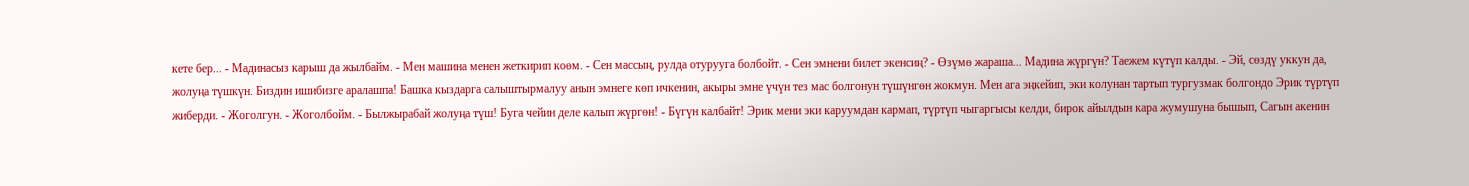кете бер... - Мадинасыз карыш да жылбайм. - Мен машина менен жеткирип коөм. - Сен массың, рулда отурууга болбойт. - Сен эмнени билет экенсиң? - Өзүмө жараша... Мадина жүргүн? Таежем күтүп калды. - Эй, сөздү уккун да, жолуңа түшкүн. Биздин ишибизге аралашпа! Башка кыздарга салыштырмалуу анын эмнеге көп ичкенин, акыры эмне үчүн тез мас болгонун түшүнгөн жокмун. Мен ага эңкейип, эки колунан тартып тургузмак болгондо Эрик түртүп жиберди. - Жоголгун. - Жоголбойм. - Былжырабай жолуңа түш! Буга чейин деле калып жүргөн! - Бүгүн калбайт! Эрик мени эки каруумдан кармап, түртүп чыгаргысы келди, бирок айылдын кара жумушуна бышып, Сагын акенин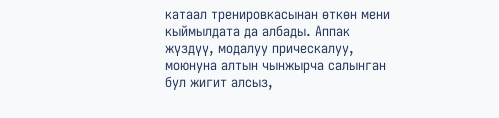катаал тренировкасынан өткөн мени кыймылдата да албады. Аппак жүздүү, модалуу прическалуу, моюнуна алтын чынжырча салынган бул жигит алсыз,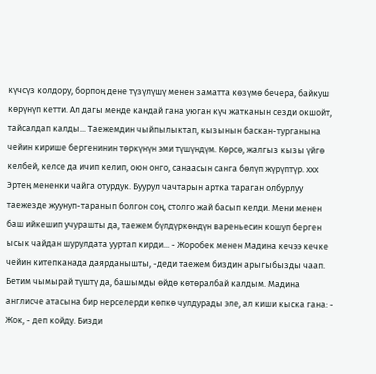күчсүз колдору, борпоң дене түзүлүшү менен заматта көзүмө бечера, байкуш көрүнүп кетти. Ал дагы менде кандай гана уюган күч жатканын сезди окшойт, тайсалдап калды... Таежемдин чыйпылыктап, кызынын баскан-турганына чейин кирише бергенинин төркүнүн эми түшүндүм. Көрсө, жалгыз кызы үйгө келбей, келсе да ичип келип, оюн онго, санаасын санга бөлүп жүрүптүр. ххх Эртең мененки чайга отурдук. Буурул чачтарын артка тараган олбурлуу таежезде жуунуп-таранып болгон соң, столго жай басып келди. Мени менен баш ийкешип учурашты да, таежем бүлдүркөндүн вареньесин кошуп берген ысык чайдан шурулдата ууртап кирди... - Жоробек менен Мадина кечээ кечке чейин китепканада даярданышты, -деди таежем биздин арыгыбызды чаап. Бетим чымырай түштү да, башымды өйдө көтөралбай калдым. Мадина англисче атасына бир нерселерди көпкө чулдурады эле, ал киши кыска гана: - Жок, - деп койду. Бизди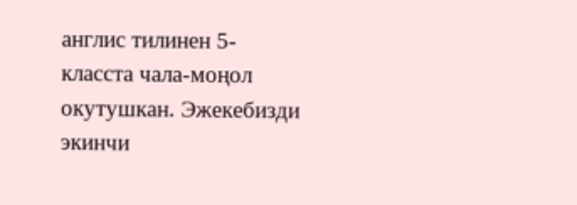англис тилинен 5-класста чала-моңол окутушкан. Эжекебизди экинчи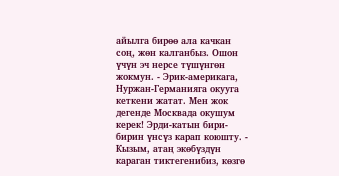айылга бирөө ала качкан соң, жөн калганбыз. Ошон үчүн эч нерсе түшүнгөн жокмун. - Эрик-америкага, Нуржан-Германияга окууга кеткени жатат. Мен жок дегенде Москвада окушум керек! Эрди-катын бири-бирин үнсүз карап коюшту. - Кызым, атаң экөбүздүн караган тиктегенибиз, көзгө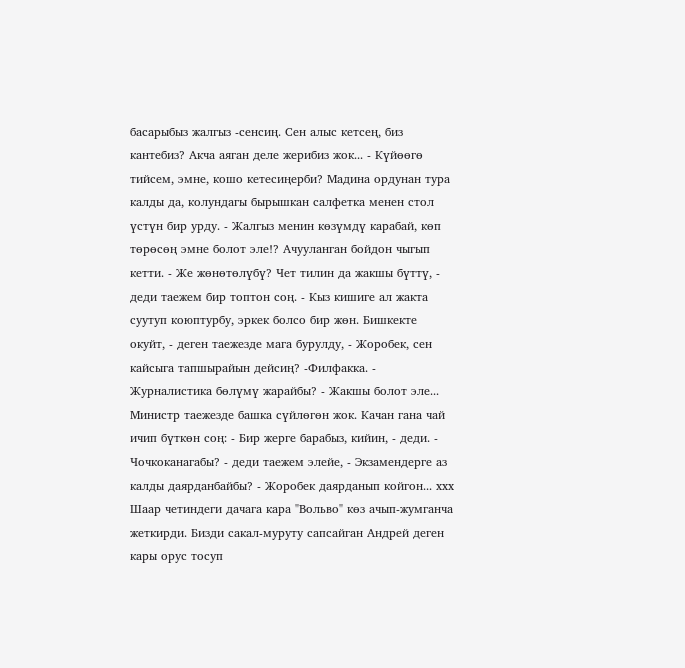басарыбыз жалгыз -сенсиң. Сен алыс кетсең, биз кантебиз? Акча аяган деле жерибиз жок... - Күйөөгө тийсем, эмне, кошо кетесиңерби? Мадина ордунан тура калды да, колундагы бырышкан салфетка менен стол үстүн бир урду. - Жалгыз менин көзүмдү карабай, көп төрөсөң эмне болот эле!? Ачууланган бойдон чыгып кетти. - Же жөнөтөлүбү? Чет тилин да жакшы бүттү, - деди таежем бир топтон соң. - Кыз кишиге ал жакта суутуп коюптурбу, эркек болсо бир жөн. Бишкекте окуйт, - деген таежезде мага бурулду, - Жоробек, сен кайсыга тапшырайын дейсиң? -Филфакка. - Журналистика бөлүмү жарайбы? - Жакшы болот эле... Министр таежезде башка сүйлөгөн жок. Качан гана чай ичип бүткөн соң: - Бир жерге барабыз, кийин, - деди. - Чочкоканагабы? - деди таежем элейе, - Экзамендерге аз калды даярданбайбы? - Жоробек даярданып койгон... ххх Шаар четиндеги дачага кара "Вольво" көз ачып-жумганча жеткирди. Бизди сакал-муруту сапсайган Андрей деген кары орус тосуп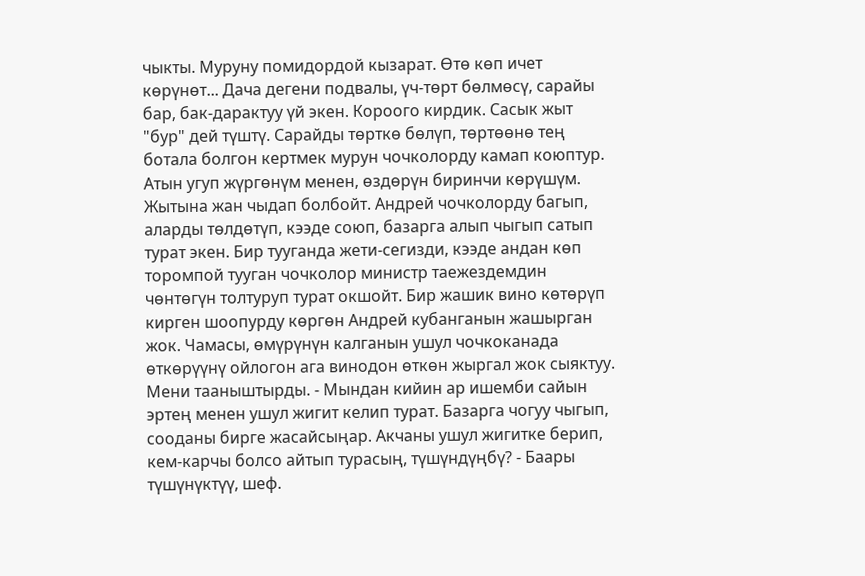чыкты. Муруну помидордой кызарат. Өтө көп ичет көрүнөт... Дача дегени подвалы, үч-төрт бөлмөсү, сарайы бар, бак-дарактуу үй экен. Короого кирдик. Сасык жыт "бур" дей түштү. Сарайды төрткө бөлүп, төртөөнө тең ботала болгон кертмек мурун чочколорду камап коюптур. Атын угуп жүргөнүм менен, өздөрүн биринчи көрүшүм. Жытына жан чыдап болбойт. Андрей чочколорду багып, аларды төлдөтүп, кээде союп, базарга алып чыгып сатып турат экен. Бир тууганда жети-сегизди, кээде андан көп торомпой тууган чочколор министр таежездемдин чөнтөгүн толтуруп турат окшойт. Бир жашик вино көтөрүп кирген шоопурду көргөн Андрей кубанганын жашырган жок. Чамасы, өмүрүнүн калганын ушул чочкоканада өткөрүүнү ойлогон ага винодон өткөн жыргал жок сыяктуу. Мени тааныштырды. - Мындан кийин ар ишемби сайын эртең менен ушул жигит келип турат. Базарга чогуу чыгып, сооданы бирге жасайсыңар. Акчаны ушул жигитке берип, кем-карчы болсо айтып турасың, түшүндүңбү? - Баары түшүнүктүү, шеф.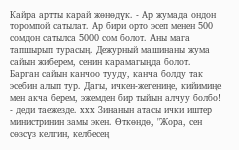Кайра артты карай жөнөдүк. - Ар жумада ондон торомпой сатылат. Ар бири орто эсеп менен 500 сомдон сатылса 5000 сом болот. Аны мага тапшырып турасың. Дежурный машинаны жума сайын жиберем, сенин карамагыңда болот. Барган сайын канчоо тууду, канча болду так эсебин алып тур. Дагы, ичкен-жегениңе, кийимиңе мен акча берем, эжемден бир тыйын алчуу болбо! - деди таежезде. ххх Зинанын атасы ички иштер министринин замы экен. Өткөндө, "Жора, сен сөзсүз келгин, келбесең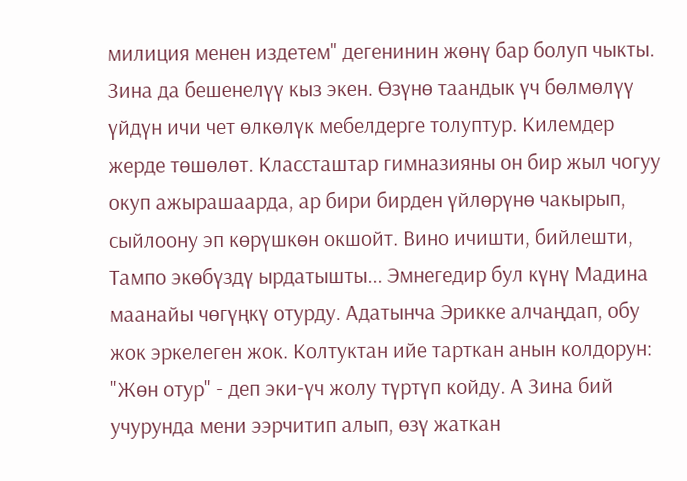милиция менен издетем" дегенинин жөнү бар болуп чыкты. Зина да бешенелүү кыз экен. Өзүнө таандык үч бөлмөлүү үйдүн ичи чет өлкөлүк мебелдерге толуптур. Килемдер жерде төшөлөт. Классташтар гимназияны он бир жыл чогуу окуп ажырашаарда, ар бири бирден үйлөрүнө чакырып, сыйлоону эп көрүшкөн окшойт. Вино ичишти, бийлешти, Тампо экөбүздү ырдатышты... Эмнегедир бул күнү Мадина маанайы чөгүңкү отурду. Адатынча Эрикке алчаңдап, обу жок эркелеген жок. Колтуктан ийе тарткан анын колдорун: "Жөн отур" - деп эки-үч жолу түртүп койду. А Зина бий учурунда мени ээрчитип алып, өзү жаткан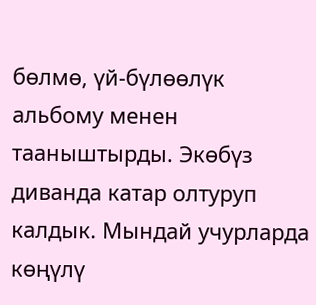бөлмө, үй-бүлөөлүк альбому менен тааныштырды. Экөбүз диванда катар олтуруп калдык. Мындай учурларда көңүлү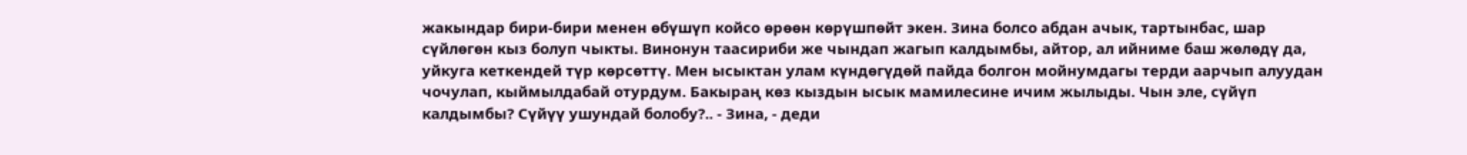жакындар бири-бири менен өбүшүп койсо өрөөн көрүшпөйт экен. Зина болсо абдан ачык, тартынбас, шар сүйлөгөн кыз болуп чыкты. Винонун таасириби же чындап жагып калдымбы, айтор, ал ийниме баш жөлөдү да, уйкуга кеткендей түр көрсөттү. Мен ысыктан улам күндөгүдөй пайда болгон мойнумдагы терди аарчып алуудан чочулап, кыймылдабай отурдум. Бакыраң көз кыздын ысык мамилесине ичим жылыды. Чын эле, сүйүп калдымбы? Сүйүү ушундай болобу?.. - Зина, - деди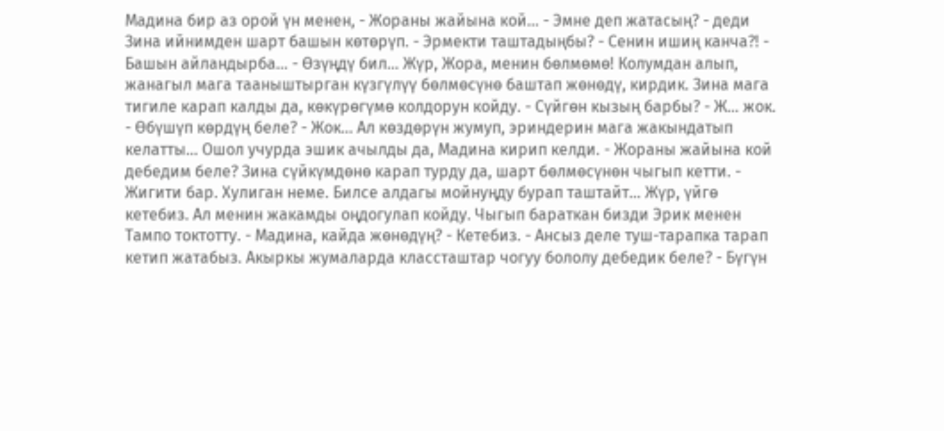Мадина бир аз орой үн менен, - Жораны жайына кой... - Эмне деп жатасың? - деди Зина ийнимден шарт башын көтөрүп. - Эрмекти таштадыңбы? - Сенин ишиң канча?! - Башын айландырба... - Өзүңдү бил... Жүр, Жора, менин бөлмөмө! Колумдан алып, жанагыл мага тааныштырган күзгүлүү бөлмөсүнө баштап жөнөдү, кирдик. Зина мага тигиле карап калды да, көкүрөгүмө колдорун койду. - Сүйгөн кызың барбы? - Ж... жок. - Өбүшүп көрдүң беле? - Жок... Ал көздөрүн жумуп, эриндерин мага жакындатып келатты... Ошол учурда эшик ачылды да, Мадина кирип келди. - Жораны жайына кой дебедим беле? Зина сүйкүмдөнө карап турду да, шарт бөлмөсүнөн чыгып кетти. - Жигити бар. Хулиган неме. Билсе алдагы мойнуңду бурап таштайт... Жүр, үйгө кетебиз. Ал менин жакамды оңдогулап койду. Чыгып бараткан бизди Эрик менен Тампо токтотту. - Мадина, кайда жөнөдүң? - Кетебиз. - Ансыз деле туш-тарапка тарап кетип жатабыз. Акыркы жумаларда классташтар чогуу бололу дебедик беле? - Бүгүн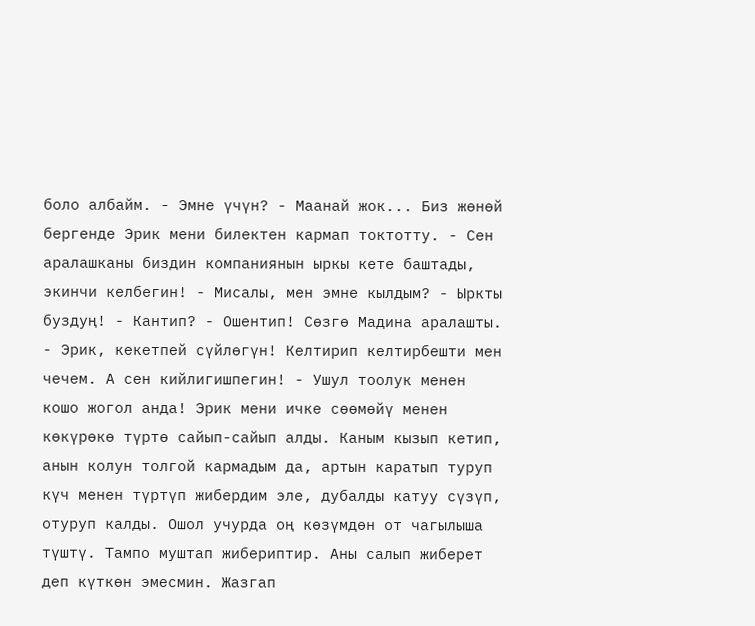боло албайм. - Эмне үчүн? - Маанай жок... Биз жөнөй бергенде Эрик мени билектен кармап токтотту. - Сен аралашканы биздин компаниянын ыркы кете баштады, экинчи келбегин! - Мисалы, мен эмне кылдым? - Ыркты буздуң! - Кантип? - Ошентип! Сөзгө Мадина аралашты. - Эрик, кекетпей сүйлөгүн! Келтирип келтирбешти мен чечем. А сен кийлигишпегин! - Ушул тоолук менен кошо жогол анда! Эрик мени ичке сөөмөйү менен көкүрөкө түртө сайып-сайып алды. Каным кызып кетип, анын колун толгой кармадым да, артын каратып туруп күч менен түртүп жибердим эле, дубалды катуу сүзүп, отуруп калды. Ошол учурда оң көзүмдөн от чагылыша түштү. Тампо муштап жибериптир. Аны салып жиберет деп күткөн эмесмин. Жазгап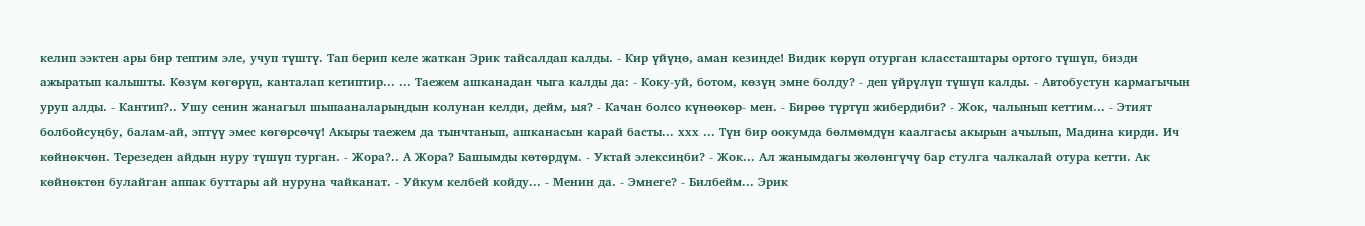келип ээктен ары бир тептим эле, учуп түштү. Тап берип келе жаткан Эрик тайсалдап калды. - Кир үйүңө, аман кезиңде! Видик көрүп отурган классташтары ортого түшүп, бизди ажыратып калышты. Көзүм көгөрүп, канталап кетиптир... ... Таежем ашканадан чыга калды да: - Коку-уй, ботом, көзүң эмне болду? - деп үйрүлүп түшүп калды. - Автобустун кармагычын уруп алды. - Кантип?.. Ушу сенин жанагыл шыпааналарыңдын колунан келди, дейм, ыя? - Качан болсо күнөөкөр- мен. - Бирөө түртүп жибердиби? - Жок, чалынып кеттим... - Этият болбойсуңбу, балам-ай, эптүү эмес көгөрсөчү! Акыры таежем да тынчтанып, ашканасын карай басты... ххх ... Түн бир оокумда бөлмөмдүн каалгасы акырын ачылып, Мадина кирди. Ич көйнөкчөн. Терезеден айдын нуру түшүп турган. - Жора?.. А Жора? Башымды көтөрдүм. - Уктай элексиңби? - Жок... Ал жанымдагы жөлөнгүчү бар стулга чалкалай отура кетти. Ак көйнөктөн булайган аппак буттары ай нуруна чайканат. - Уйкум келбей койду... - Менин да. - Эмнеге? - Билбейм... Эрик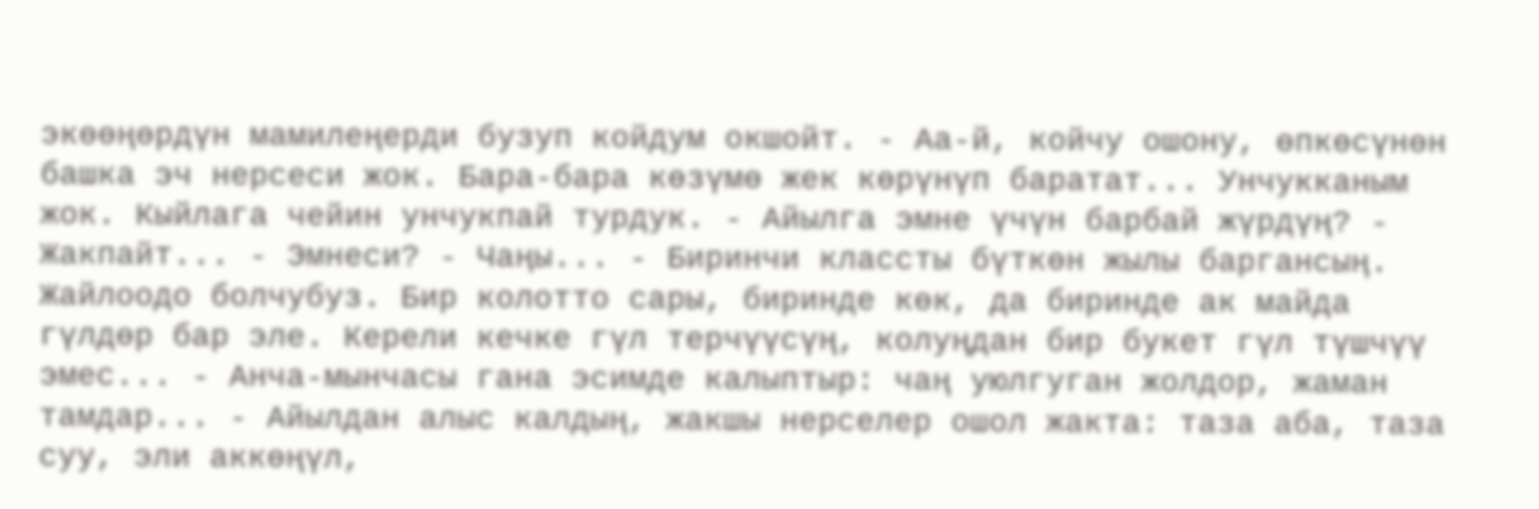экөөңөрдүн мамилеңерди бузуп койдум окшойт. - Аа-й, койчу ошону, өпкөсүнөн башка эч нерсеси жок. Бара-бара көзүмө жек көрүнүп баратат... Унчукканым жок. Кыйлага чейин унчукпай турдук. - Айылга эмне үчүн барбай жүрдүң? - Жакпайт... - Эмнеси? - Чаңы... - Биринчи классты бүткөн жылы баргансың. Жайлоодо болчубуз. Бир колотто сары, биринде көк, да биринде ак майда гүлдөр бар эле. Керели кечке гүл терчүүсүң, колуңдан бир букет гүл түшчүү эмес... - Анча-мынчасы гана эсимде калыптыр: чаң уюлгуган жолдор, жаман тамдар... - Айылдан алыс калдың, жакшы нерселер ошол жакта: таза аба, таза суу, эли аккөңүл,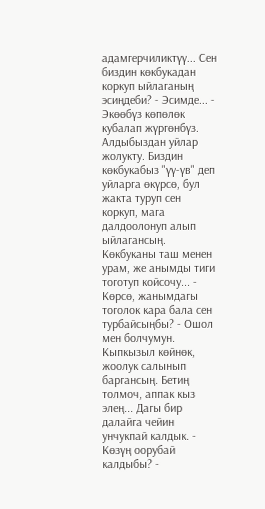адамгерчиликтүү... Сен биздин көкбукадан коркуп ыйлаганың эсиңдеби? - Эсимде... - Экөөбүз көпөлөк кубалап жүргөнбүз. Алдыбыздан уйлар жолукту. Биздин көкбукабыз "үү-үв" деп уйларга өкүрсө, бул жакта туруп сен коркуп, мага далдоолонуп алып ыйлагансың. Көкбуканы таш менен урам, же анымды тиги тоготуп койсочу... - Көрсө, жанымдагы тоголок кара бала сен турбайсыңбы? - Ошол мен болчумун. Кыпкызыл көйнөк, жоолук салынып баргансың. Бетиң толмоч, аппак кыз элең... Дагы бир далайга чейин унчукпай калдык. - Көзүң оорубай калдыбы? -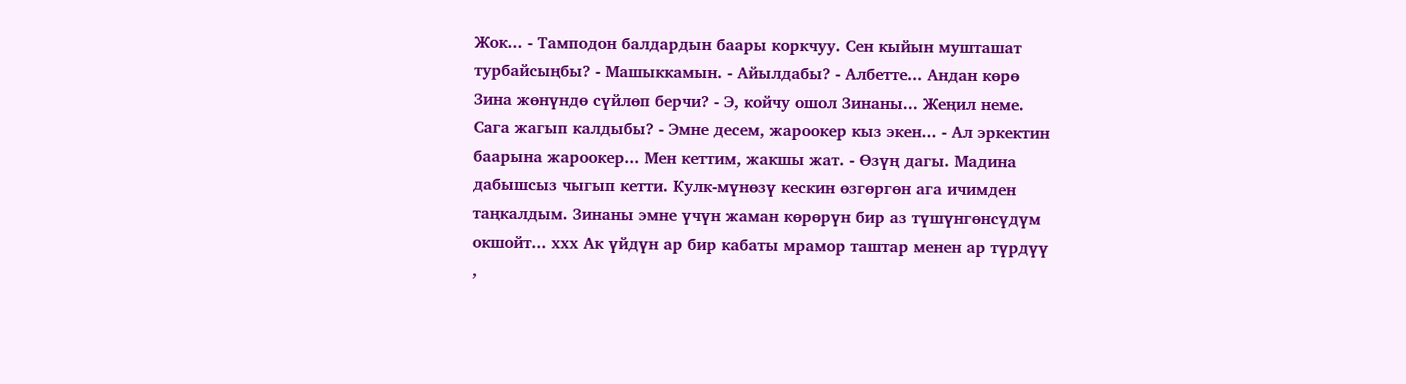Жок... - Тамподон балдардын баары коркчуу. Сен кыйын мушташат турбайсыңбы? - Машыккамын. - Айылдабы? - Албетте... Андан көрө Зина жөнүндө сүйлөп берчи? - Э, койчу ошол Зинаны... Жеңил неме. Сага жагып калдыбы? - Эмне десем, жароокер кыз экен... - Ал эркектин баарына жароокер... Мен кеттим, жакшы жат. - Өзүң дагы. Мадина дабышсыз чыгып кетти. Кулк-мүнөзү кескин өзгөргөн ага ичимден таңкалдым. Зинаны эмне үчүн жаман көрөрүн бир аз түшүнгөнсүдүм окшойт... ххх Ак үйдүн ар бир кабаты мрамор таштар менен ар түрдүү ,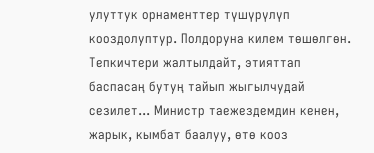улуттук орнаменттер түшүрүлүп кооздолуптур. Полдоруна килем төшөлгөн. Тепкичтери жалтылдайт, этияттап баспасаң бутуң тайып жыгылчудай сезилет... Министр таежездемдин кенен, жарык, кымбат баалуу, өтө кооз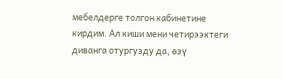мебелдерге толгон кабинетине кирдим. Ал киши мени четирээктеги диванга отургузду да, өзү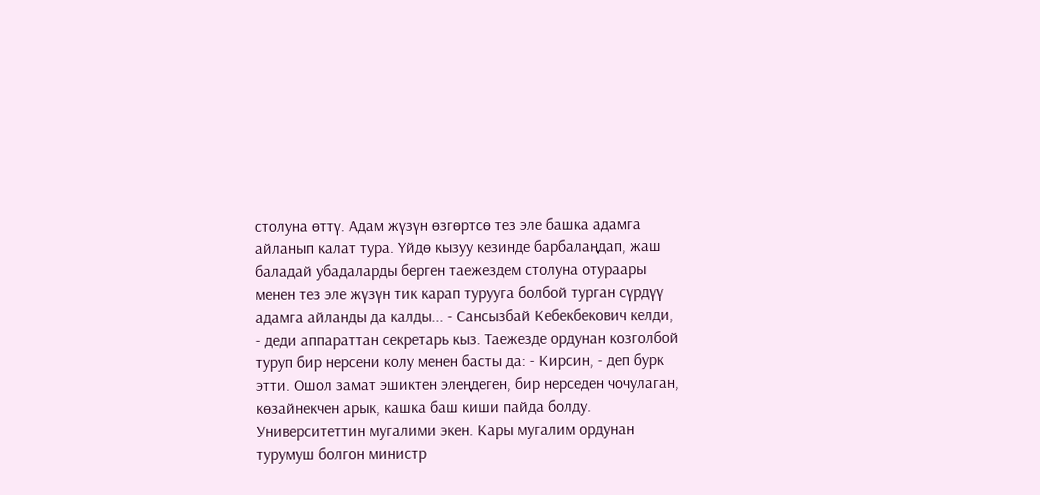столуна өттү. Адам жүзүн өзгөртсө тез эле башка адамга айланып калат тура. Үйдө кызуу кезинде барбалаңдап, жаш баладай убадаларды берген таежездем столуна отураары менен тез эле жүзүн тик карап турууга болбой турган сүрдүү адамга айланды да калды... - Сансызбай Кебекбекович келди, - деди аппараттан секретарь кыз. Таежезде ордунан козголбой туруп бир нерсени колу менен басты да: - Кирсин, - деп бурк этти. Ошол замат эшиктен элеңдеген, бир нерседен чочулаган, көзайнекчен арык, кашка баш киши пайда болду. Университеттин мугалими экен. Кары мугалим ордунан турумуш болгон министр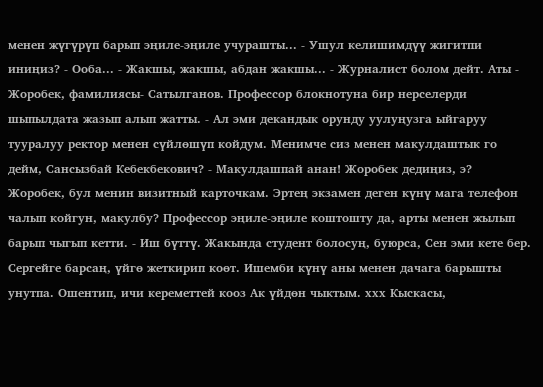менен жүгүрүп барып эңиле-эңиле учурашты... - Ушул келишимдүү жигитпи иниңиз? - Ооба... - Жакшы, жакшы, абдан жакшы... - Журналист болом дейт. Аты - Жоробек, фамилиясы- Сатылганов. Профессор блокнотуна бир нерселерди шыпылдата жазып алып жатты. - Ал эми декандык орунду уулуңузга ыйгаруу тууралуу ректор менен сүйлөшүп койдум. Менимче сиз менен макулдаштык го дейм, Сансызбай Кебекбекович? - Макулдашпай анан! Жоробек дедиңиз, э? Жоробек, бул менин визитный карточкам. Эртең экзамен деген күнү мага телефон чалып койгун, макулбу? Профессор эңиле-эңиле коштошту да, арты менен жылып барып чыгып кетти. - Иш бүттү. Жакында студент болосуң, буюрса, Сен эми кете бер. Сергейге барсаң, үйгө жеткирип коөт. Ишемби күнү аны менен дачага барышты унутпа. Ошентип, ичи кереметтей кооз Ак үйдөн чыктым. ххх Кыскасы,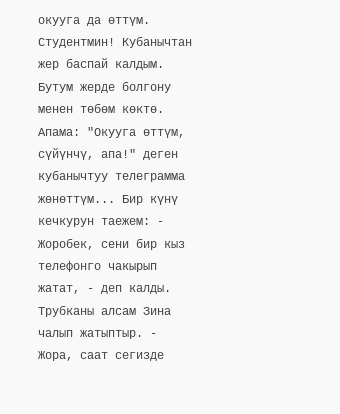окууга да өттүм. Студентмин! Кубанычтан жер баспай калдым. Бутум жерде болгону менен төбөм көктө. Апама: "Окууга өттүм, сүйүнчү, апа!" деген кубанычтуу телеграмма жөнөттүм... Бир күнү кечкурун таежем: - Жоробек, сени бир кыз телефонго чакырып жатат, - деп калды. Трубканы алсам Зина чалып жатыптыр. - Жора, саат сегизде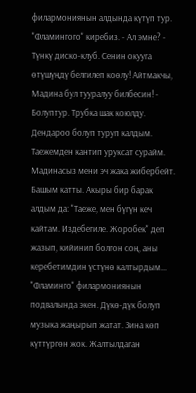филармониянын алдында күтүп тур. "Фламингого" киребиз. - Ал эмне? - Түнкү диско-клуб. Сенин окууга өтүшүңдү белгилеп коөлу! Айтмакчы, Мадина бул тууралуу билбесин! - Болуптур. Трубка шак коюлду. Дендароо болуп туруп калдым. Таежемден кантип уруксат сурайм. Мадинасыз мени эч жака жибербейт. Башым катты. Акыры бир барак алдым да: "Таеже, мен бүгүн кеч кайтам. Издебегиле. Жоробек" деп жазып, кийинип болгон соң, аны керебетимдин үстүнө калтырдым... "Фламинго" филармониянын подвалында экен. Дүкө-дүк болуп музыка жаңырып жатат. Зина көп күттүргөн жок. Жалтылдаган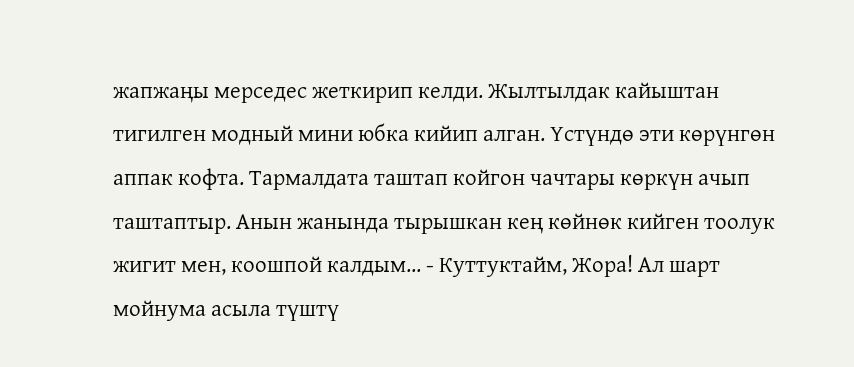жапжаңы мерседес жеткирип келди. Жылтылдак кайыштан тигилген модный мини юбка кийип алган. Үстүндө эти көрүнгөн аппак кофта. Тармалдата таштап койгон чачтары көркүн ачып таштаптыр. Анын жанында тырышкан кең көйнөк кийген тоолук жигит мен, коошпой калдым... - Куттуктайм, Жора! Ал шарт мойнума асыла түштү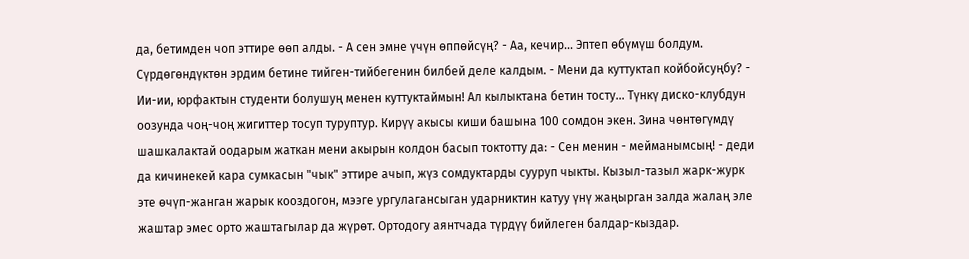да, бетимден чоп эттире өөп алды. - А сен эмне үчүн өппөйсүң? - Аа, кечир... Эптеп өбүмүш болдум. Сүрдөгөндүктөн эрдим бетине тийген-тийбегенин билбей деле калдым. - Мени да куттуктап койбойсуңбу? - Ии-ии, юрфактын студенти болушуң менен куттуктаймын! Ал кылыктана бетин тосту... Түнкү диско-клубдун оозунда чоң-чоң жигиттер тосуп туруптур. Кирүү акысы киши башына 100 сомдон экен. Зина чөнтөгүмдү шашкалактай оодарым жаткан мени акырын колдон басып токтотту да: - Сен менин - мейманымсың! - деди да кичинекей кара сумкасын "чык" эттире ачып, жүз сомдуктарды сууруп чыкты. Кызыл-тазыл жарк-журк эте өчүп-жанган жарык кооздогон, мээге ургулагансыган ударниктин катуу үнү жаңырган залда жалаң эле жаштар эмес орто жаштагылар да жүрөт. Ортодогу аянтчада түрдүү бийлеген балдар-кыздар.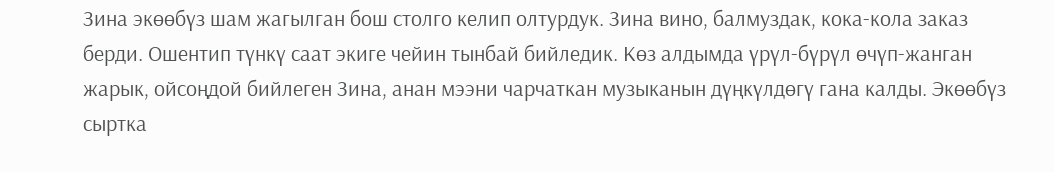Зина экөөбүз шам жагылган бош столго келип олтурдук. Зина вино, балмуздак, кока-кола заказ берди. Ошентип түнкү саат экиге чейин тынбай бийледик. Көз алдымда үрүл-бүрүл өчүп-жанган жарык, ойсоңдой бийлеген Зина, анан мээни чарчаткан музыканын дүңкүлдөгү гана калды. Экөөбүз сыртка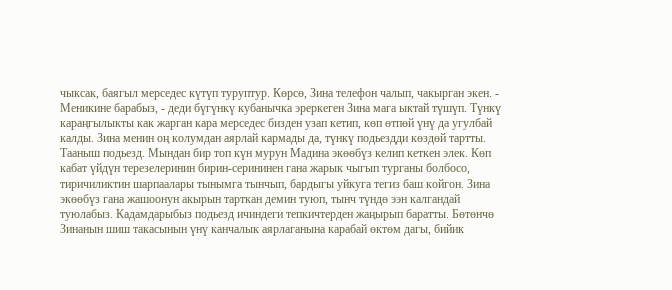чыксак, баягыл мерседес күтүп туруптур. Көрсө, Зина телефон чалып, чакырган экен. - Меникине барабыз, - деди бүгүнкү кубанычка эреркеген Зина мага ыктай түшүп. Түнкү караңгылыкты как жарган кара мерседес бизден узап кетип, көп өтпөй үнү да угулбай калды. Зина менин оң колумдан аярлай кармады да, түнкү подьездди көздөй тартты. Тааныш подьезд. Мындан бир топ күн мурун Мадина экөөбүз келип кеткен элек. Көп кабат үйдүн терезелеринин бирин-серининен гана жарык чыгып турганы болбосо, тиричиликтин шарпаалары тынымга тынчып, бардыгы уйкуга тегиз баш койгон. Зина экөөбүз гана жашоонун акырын тарткан демин туюп, тынч түндө ээн калгандай туюлабыз. Кадамдарыбыз подьезд ичиндеги тепкичтерден жаңырып баратты. Бөтөнчө Зинанын шиш такасынын үнү канчалык аярлаганына карабай өктөм дагы, бийик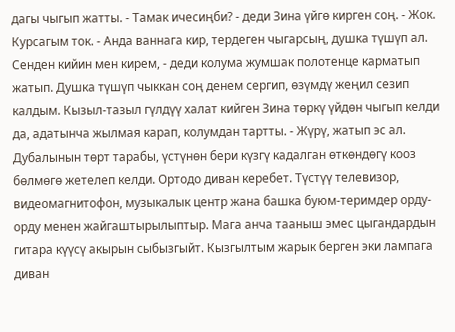дагы чыгып жатты. - Тамак ичесиңби? - деди Зина үйгө кирген соң. - Жок. Курсагым ток. - Анда ваннага кир, тердеген чыгарсың, душка түшүп ал. Сенден кийин мен кирем, - деди колума жумшак полотенце карматып жатып. Душка түшүп чыккан соң денем сергип, өзүмдү жеңил сезип калдым. Кызыл-тазыл гүлдүү халат кийген Зина төркү үйдөн чыгып келди да, адатынча жылмая карап, колумдан тартты. - Жүрү, жатып эс ал. Дубалынын төрт тарабы, үстүнөн бери күзгү кадалган өткөндөгү кооз бөлмөгө жетелеп келди. Ортодо диван керебет. Түстүү телевизор, видеомагнитофон, музыкалык центр жана башка буюм-теримдер орду-орду менен жайгаштырылыптыр. Мага анча тааныш эмес цыгандардын гитара күүсү акырын сыбызгыйт. Кызгылтым жарык берген эки лампага диван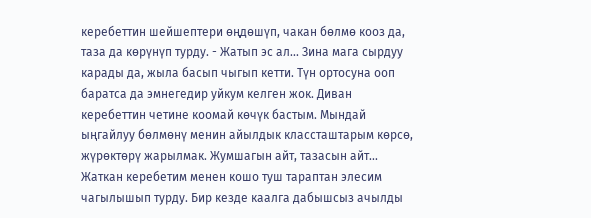керебеттин шейшептери өңдөшүп, чакан бөлмө кооз да, таза да көрүнүп турду. - Жатып эс ал... Зина мага сырдуу карады да, жыла басып чыгып кетти. Түн ортосуна ооп баратса да эмнегедир уйкум келген жок. Диван керебеттин четине коомай көчүк бастым. Мындай ыңгайлуу бөлмөнү менин айылдык классташтарым көрсө, жүрөктөрү жарылмак. Жумшагын айт, тазасын айт... Жаткан керебетим менен кошо туш тараптан элесим чагылышып турду. Бир кезде каалга дабышсыз ачылды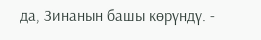да, Зинанын башы көрүндү. -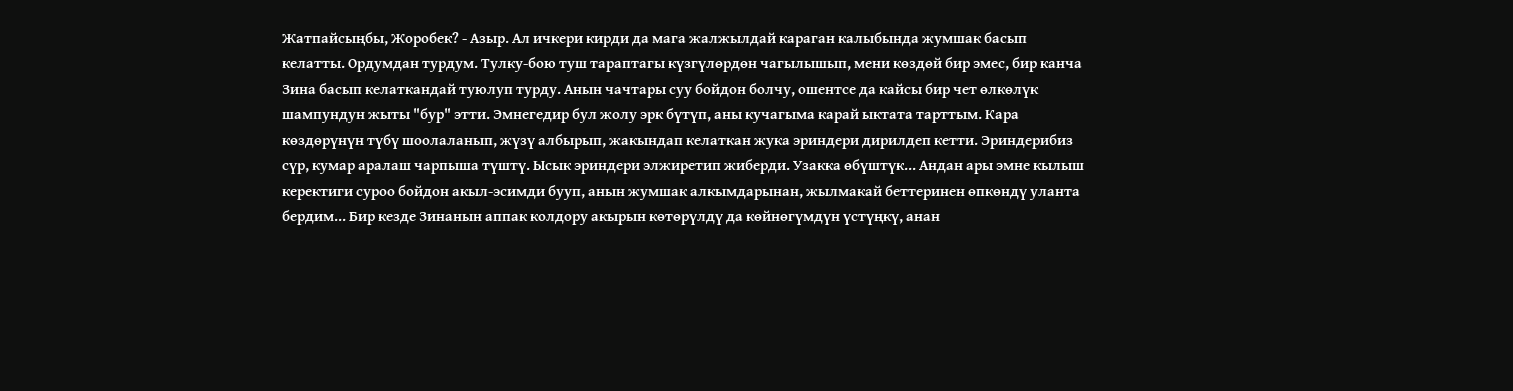Жатпайсыңбы, Жоробек? - Азыр. Ал ичкери кирди да мага жалжылдай караган калыбында жумшак басып келатты. Ордумдан турдум. Тулку-бою туш тараптагы күзгүлөрдөн чагылышып, мени көздөй бир эмес, бир канча Зина басып келаткандай туюлуп турду. Анын чачтары суу бойдон болчу, ошентсе да кайсы бир чет өлкөлүк шампундун жыты "бур" этти. Эмнегедир бул жолу эрк бүтүп, аны кучагыма карай ыктата тарттым. Кара көздөрүнүн түбү шоолаланып, жүзү албырып, жакындап келаткан жука эриндери дирилдеп кетти. Эриндерибиз сүр, кумар аралаш чарпыша түштү. Ысык эриндери элжиретип жиберди. Узакка өбүштүк... Андан ары эмне кылыш керектиги суроо бойдон акыл-эсимди бууп, анын жумшак алкымдарынан, жылмакай беттеринен өпкөндү уланта бердим... Бир кезде Зинанын аппак колдору акырын көтөрүлдү да көйнөгүмдүн үстүңкү, анан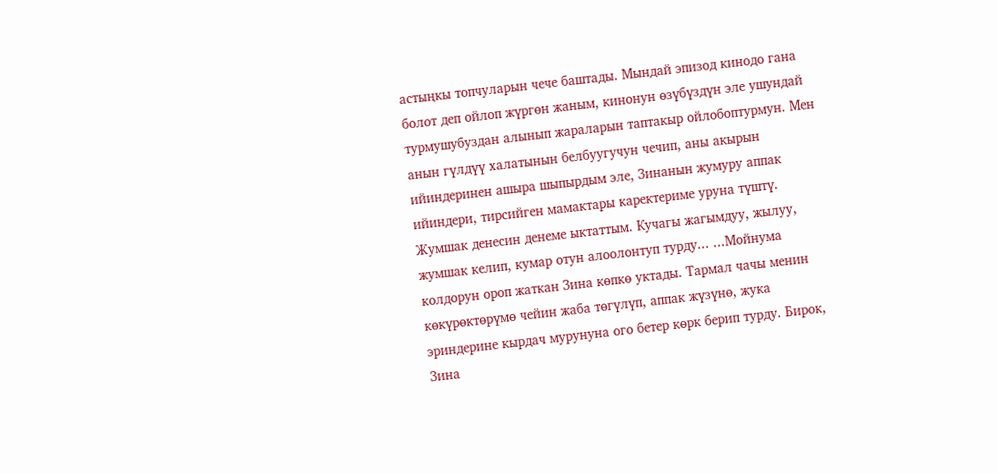астыңкы топчуларын чече баштады. Мындай эпизод кинодо гана болот деп ойлоп жүргөн жаным, кинонун өзүбүздүн эле ушундай турмушубуздан алынып жараларын таптакыр ойлобоптурмун. Мен анын гүлдүү халатынын белбуугучун чечип, аны акырын ийиндеринен ашыра шыпырдым эле, Зинанын жумуру аппак ийиндери, тирсийген мамактары каректериме уруна түштү. Жумшак денесин денеме ыктаттым. Кучагы жагымдуу, жылуу, жумшак келип, кумар отун алоолонтуп турду... ...Мойнума колдорун ороп жаткан Зина көпкө уктады. Тармал чачы менин көкүрөктөрүмө чейин жаба төгүлүп, аппак жүзүнө, жука эриндерине кырдач мурунуна ого бетер көрк берип турду. Бирок, Зина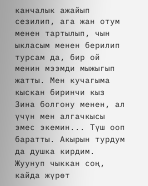канчалык ажайып сезилип, ага жан отум менен тартылып, чын ыкласым менен берилип турсам да, бир ой менин мээмди мыжыгып жатты. Мен кучагыма кыскан биринчи кыз Зина болгону менен, ал үчүн мен алгачкысы эмес экемин... Түш ооп баратты. Акырын турдум да душка кирдим. Жуунуп чыккан соң, кайда жүрөт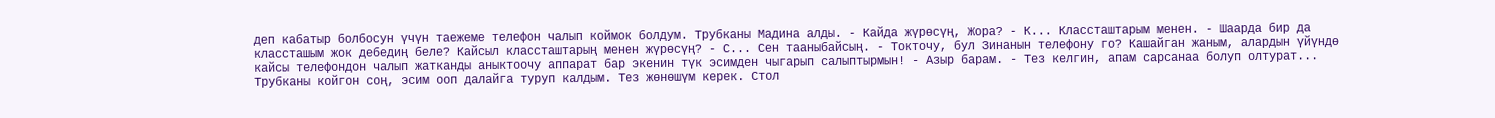деп кабатыр болбосун үчүн таежеме телефон чалып коймок болдум. Трубканы Мадина алды. - Кайда жүрөсүң, Жора? - К... Классташтарым менен. - Шаарда бир да классташым жок дебедиң беле? Кайсыл классташтарың менен жүрөсүң? - С... Сен тааныбайсың. - Токточу, бул Зинанын телефону го? Кашайган жаным, алардын үйүндө кайсы телефондон чалып жатканды аныктоочу аппарат бар экенин түк эсимден чыгарып салыптырмын! - Азыр барам. - Тез келгин, апам сарсанаа болуп олтурат... Трубканы койгон соң, эсим ооп далайга туруп калдым. Тез жөнөшүм керек. Стол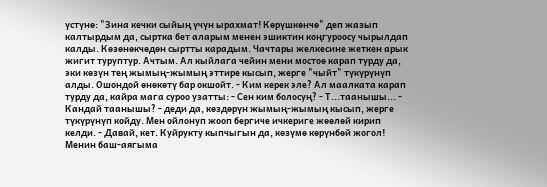үстүнө: "Зина кечки сыйың үчүн ырахмат! Көрүшкөнчө" деп жазып калтырдым да, сыртка бет аларым менен эшиктин коңгуроосу чырылдап калды. Көзөнөкчөдөн сыртты карадым. Чачтары желкесине жеткен арык жигит туруптур. Ачтым. Ал кыйлага чейин мени мостоө карап турду да, эки көзүн тең жымың-жымың эттире кысып, жерге "чыйт" түкүрүнүп алды. Ошондой өнөкөтү бар окшойт. - Ким керек эле? Ал маалката карап турду да, кайра мага суроо узатты: - Сен ким болосуң? - Т...таанышы... - Кандай таанышы? - деди да, көздөрүн жымың-жымың кысып, жерге түкүрүнүп койду. Мен ойлонуп жооп бергиче ичкериге жөөлөй кирип келди. - Давай, кет. Куйрукту кыпчыгын да, көзүмө көрүнбөй жогол! Менин баш-аягыма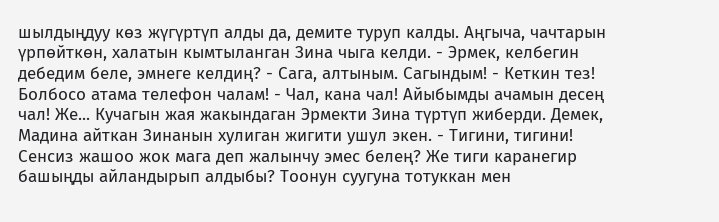шылдыңдуу көз жүгүртүп алды да, демите туруп калды. Аңгыча, чачтарын үрпөйткөн, халатын кымтыланган Зина чыга келди. - Эрмек, келбегин дебедим беле, эмнеге келдиң? - Сага, алтыным. Сагындым! - Кеткин тез! Болбосо атама телефон чалам! - Чал, кана чал! Айыбымды ачамын десең чал! Же... Кучагын жая жакындаган Эрмекти Зина түртүп жиберди. Демек, Мадина айткан Зинанын хулиган жигити ушул экен. - Тигини, тигини! Сенсиз жашоо жок мага деп жалынчу эмес белең? Же тиги каранегир башыңды айландырып алдыбы? Тоонун суугуна тотуккан мен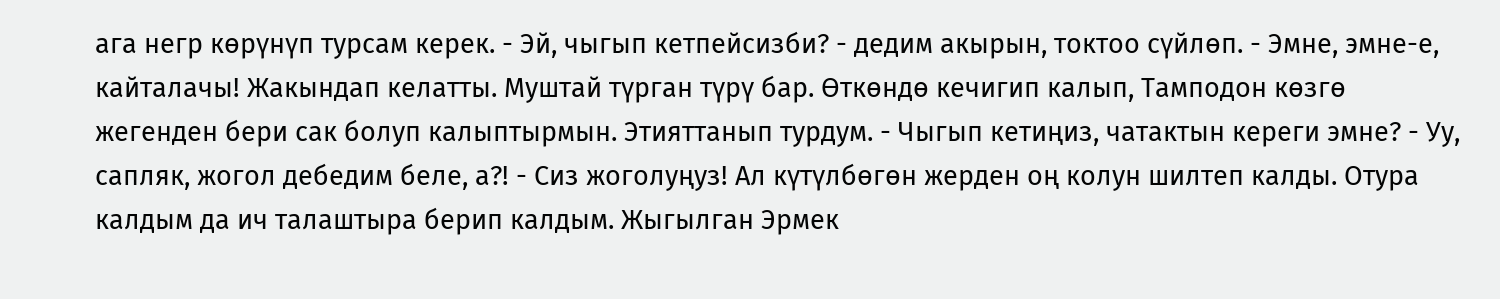ага негр көрүнүп турсам керек. - Эй, чыгып кетпейсизби? - дедим акырын, токтоо сүйлөп. - Эмне, эмне-е, кайталачы! Жакындап келатты. Муштай түрган түрү бар. Өткөндө кечигип калып, Тамподон көзгө жегенден бери сак болуп калыптырмын. Этияттанып турдум. - Чыгып кетиңиз, чатактын кереги эмне? - Уу, сапляк, жогол дебедим беле, а?! - Сиз жоголуңуз! Ал күтүлбөгөн жерден оң колун шилтеп калды. Отура калдым да ич талаштыра берип калдым. Жыгылган Эрмек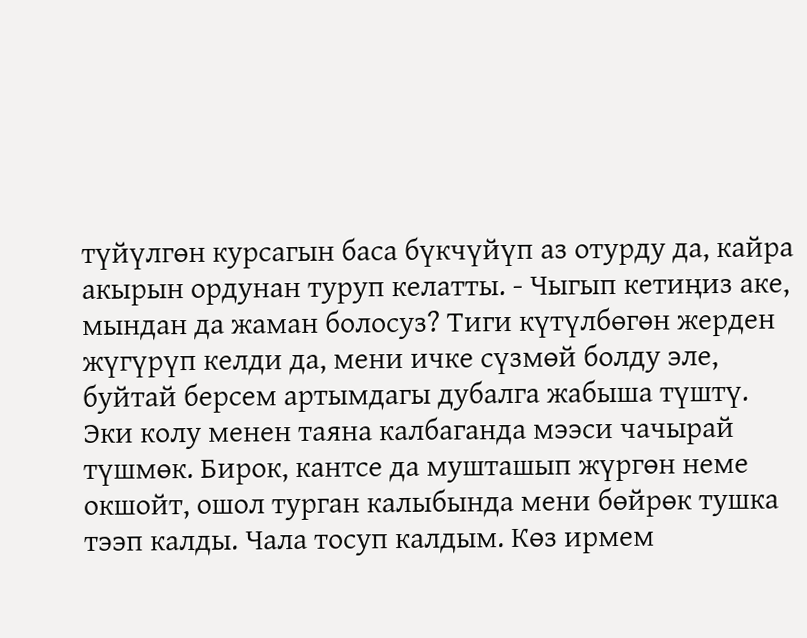түйүлгөн курсагын баса бүкчүйүп аз отурду да, кайра акырын ордунан туруп келатты. - Чыгып кетиңиз аке, мындан да жаман болосуз? Тиги күтүлбөгөн жерден жүгүрүп келди да, мени ичке сүзмөй болду эле, буйтай берсем артымдагы дубалга жабыша түштү. Эки колу менен таяна калбаганда мээси чачырай түшмөк. Бирок, кантсе да мушташып жүргөн неме окшойт, ошол турган калыбында мени бөйрөк тушка тээп калды. Чала тосуп калдым. Көз ирмем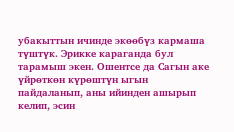убакыттын ичинде экөөбүз кармаша түштүк. Эрикке караганда бул тарамыш экен. Ошентсе да Сагын аке үйрөткөн күрөштүн ыгын пайдаланып, аны ийинден ашырып келип, эсин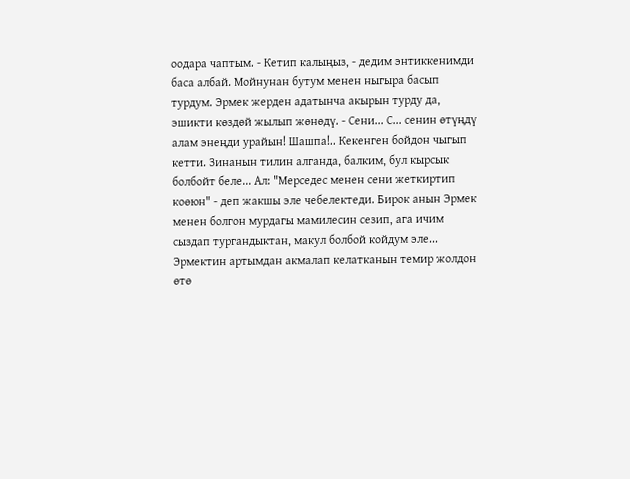оодара чаптым. - Кетип калыңыз, - дедим энтиккенимди баса албай. Мойнунан бутум менен ныгыра басып турдум. Эрмек жерден адатынча акырын турду да, эшикти көздөй жылып жөнөдү. - Сени... С... сенин өтүңдү алам энеңди урайын! Шашпа!.. Кекенген бойдон чыгып кетти. Зинанын тилин алганда, балким, бул кырсык болбойт беле... Ал: "Мерседес менен сени жеткиртип коөюн" - деп жакшы эле чебелектеди. Бирок анын Эрмек менен болгон мурдагы мамилесин сезип, ага ичим сыздап тургандыктан, макул болбой койдум эле... Эрмектин артымдан акмалап келатканын темир жолдон өтө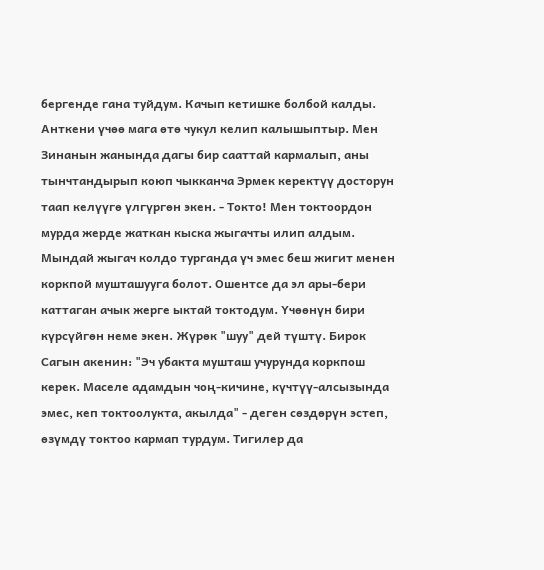бергенде гана туйдум. Качып кетишке болбой калды. Анткени үчөө мага өтө чукул келип калышыптыр. Мен Зинанын жанында дагы бир сааттай кармалып, аны тынчтандырып коюп чыкканча Эрмек керектүү досторун таап келүүгө үлгүргөн экен. - Токто! Мен токтоордон мурда жерде жаткан кыска жыгачты илип алдым. Мындай жыгач колдо турганда үч эмес беш жигит менен коркпой мушташууга болот. Ошентсе да эл ары-бери каттаган ачык жерге ыктай токтодум. Үчөөнүн бири күрсүйгөн неме экен. Жүрөк "шуу" дей түштү. Бирок Сагын акенин: "Эч убакта мушташ учурунда коркпош керек. Маселе адамдын чоң-кичине, күчтүү-алсызында эмес, кеп токтоолукта, акылда" - деген сөздөрүн эстеп, өзүмдү токтоо кармап турдум. Тигилер да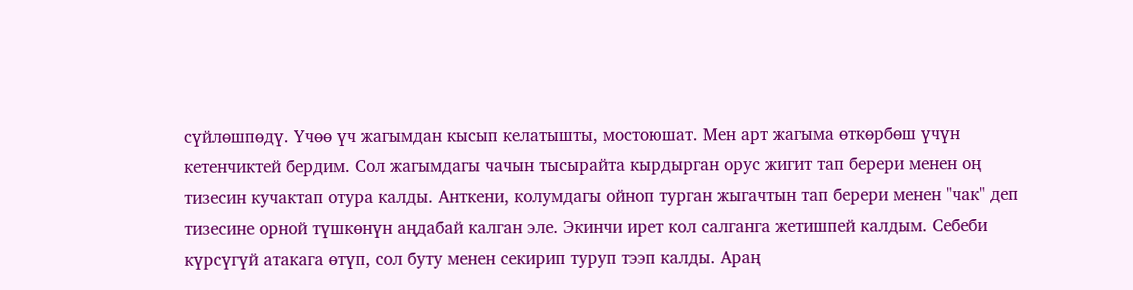сүйлөшпөдү. Үчөө үч жагымдан кысып келатышты, мостоюшат. Мен арт жагыма өткөрбөш үчүн кетенчиктей бердим. Сол жагымдагы чачын тысырайта кырдырган орус жигит тап берери менен оң тизесин кучактап отура калды. Анткени, колумдагы ойноп турган жыгачтын тап берери менен "чак" деп тизесине орной түшкөнүн аңдабай калган эле. Экинчи ирет кол салганга жетишпей калдым. Себеби күрсүгүй атакага өтүп, сол буту менен секирип туруп тээп калды. Араң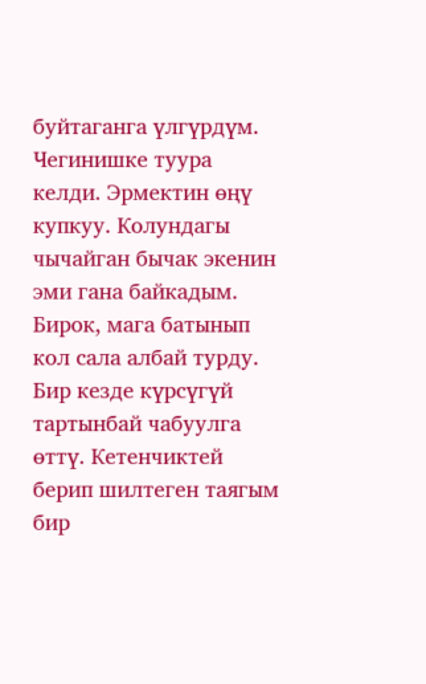буйтаганга үлгүрдүм. Чегинишке туура келди. Эрмектин өңү купкуу. Колундагы чычайган бычак экенин эми гана байкадым. Бирок, мага батынып кол сала албай турду. Бир кезде күрсүгүй тартынбай чабуулга өттү. Кетенчиктей берип шилтеген таягым бир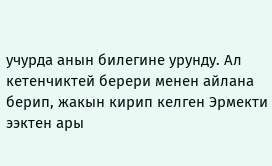учурда анын билегине урунду. Ал кетенчиктей берери менен айлана берип, жакын кирип келген Эрмекти ээктен ары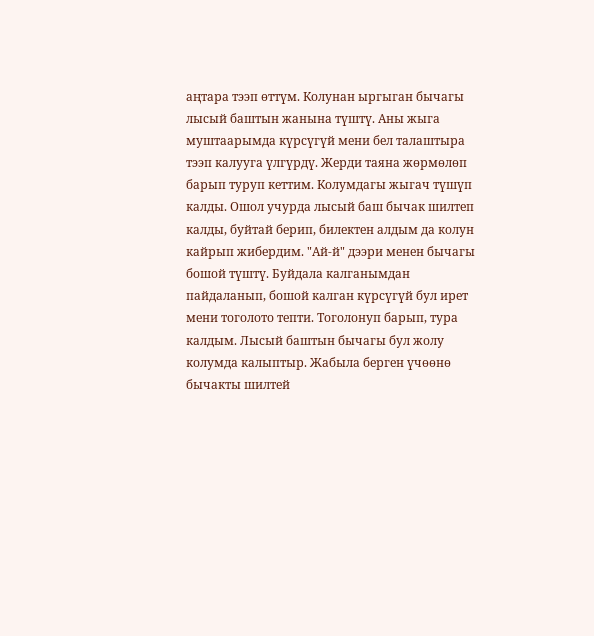аңтара тээп өттүм. Колунан ыргыган бычагы лысый баштын жанына түштү. Аны жыга муштаарымда күрсүгүй мени бел талаштыра тээп калууга үлгүрдү. Жерди таяна жөрмөлөп барып туруп кеттим. Колумдагы жыгач түшүп калды. Ошол учурда лысый баш бычак шилтеп калды, буйтай берип, билектен алдым да колун кайрып жибердим. "Ай-й" дээри менен бычагы бошой түштү. Буйдала калганымдан пайдаланып, бошой калган күрсүгүй бул ирет мени тоголото тепти. Тоголонуп барып, тура калдым. Лысый баштын бычагы бул жолу колумда калыптыр. Жабыла берген үчөөнө бычакты шилтей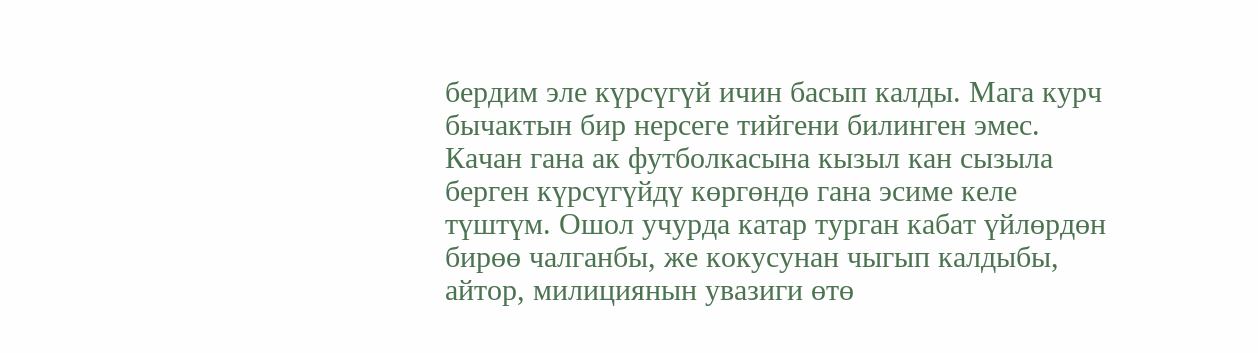бердим эле күрсүгүй ичин басып калды. Мага курч бычактын бир нерсеге тийгени билинген эмес. Качан гана ак футболкасына кызыл кан сызыла берген күрсүгүйдү көргөндө гана эсиме келе түштүм. Ошол учурда катар турган кабат үйлөрдөн бирөө чалганбы, же кокусунан чыгып калдыбы, айтор, милициянын увазиги өтө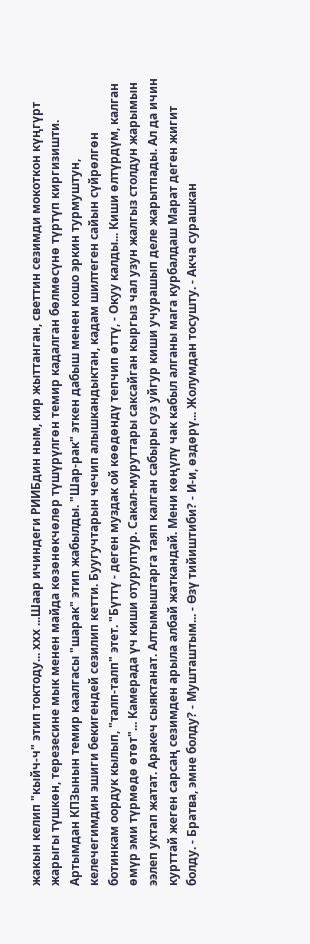жакын келип "кыйч-ч" этип токтоду... ххх ...Шаар ичиндеги РИИБдин ным, кир жыттанган, светтин сезимди мокоткон күңгүрт жарыгы түшкөн, терезесине мык менен майда көзөнөкчөлөр түшүрүлгөн темир кадалган бөлмөсүнө түртүп киргизишти. Артымдан КПЗынын темир каалгасы "шарак" этип жабылды. "Шар-рак" эткен дабыш менен кошо эркин турмуштун, келечегимдин эшиги бекигендей сезилип кетти. Буугучтарын чечип алышкандыктан, кадам шилтеген сайын сүйрөлгөн ботинкам оордук кылып, "талп-талп" этет. "Бүттү - деген муздак ой көөдөндү тепчип өттү, - Окуу калды... Киши өлтүрдүм, калган өмүр эми түрмөдө өтөт"... Камерада үч киши отуруптур. Сакал-муруттары саксайган кыргыз чал узун жалгыз столдун жарымын ээлеп уктап жатат. Аракеч сыяктанат. Алтымыштарга таяп калган сабыры суз уйгур киши учурашып деле жарытпады. Ал да ичин курттай жеген сарсаң сезимден арыла албай жаткандай. Мени көңүлү чак кабыл алганы мага курбалдаш Марат деген жигит болду. - Братва, эмне болду? - Мушташтым... - Өзү тийиштиби? - И-и, өздөрү... Жолумдан тосушту. - Акча сурашкан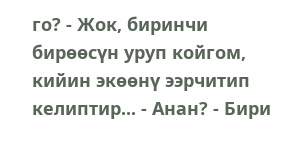го? - Жок, биринчи бирөөсүн уруп койгом, кийин экөөнү ээрчитип келиптир... - Анан? - Бири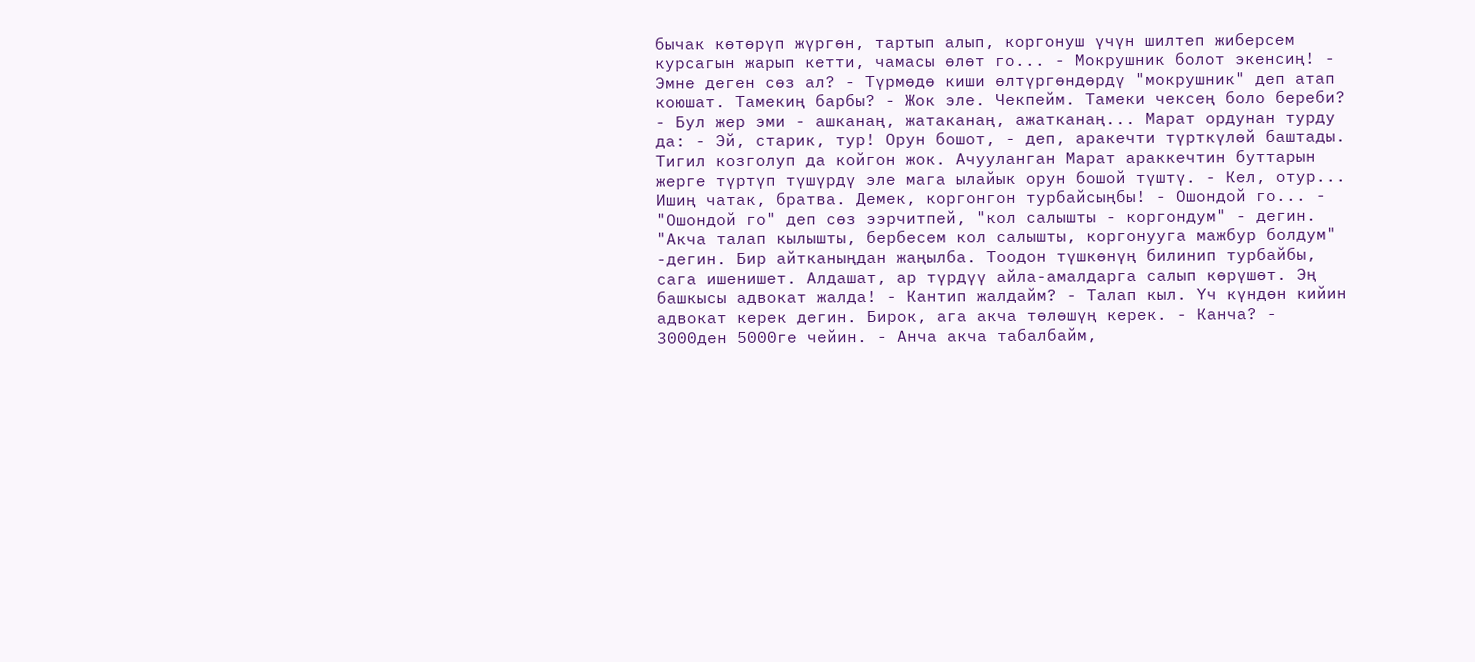бычак көтөрүп жүргөн, тартып алып, коргонуш үчүн шилтеп жиберсем курсагын жарып кетти, чамасы өлөт го... - Мокрушник болот экенсиң! - Эмне деген сөз ал? - Түрмөдө киши өлтүргөндөрдү "мокрушник" деп атап коюшат. Тамекиң барбы? - Жок эле. Чекпейм. Тамеки чексең боло береби? - Бул жер эми - ашканаң, жатаканаң, ажатканаң... Марат ордунан турду да: - Эй, старик, тур! Орун бошот, - деп, аракечти түрткүлөй баштады. Тигил козголуп да койгон жок. Ачууланган Марат араккечтин буттарын жерге түртүп түшүрдү эле мага ылайык орун бошой түштү. - Кел, отур... Ишиң чатак, братва. Демек, коргонгон турбайсыңбы! - Ошондой го... - "Ошондой го" деп сөз ээрчитпей, "кол салышты - коргондум" - дегин. "Акча талап кылышты, бербесем кол салышты, коргонууга мажбур болдум" -дегин. Бир айтканыңдан жаңылба. Тоодон түшкөнүң билинип турбайбы, сага ишенишет. Алдашат, ар түрдүү айла-амалдарга салып көрүшөт. Эң башкысы адвокат жалда! - Кантип жалдайм? - Талап кыл. Үч күндөн кийин адвокат керек дегин. Бирок, ага акча төлөшүң керек. - Канча? - 3000ден 5000ге чейин. - Анча акча табалбайм,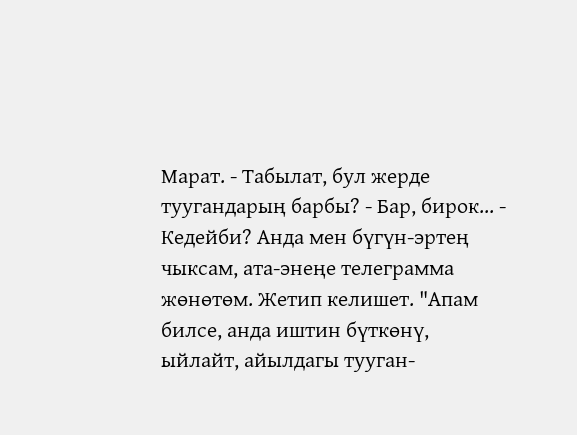Марат. - Табылат, бул жерде туугандарың барбы? - Бар, бирок... - Кедейби? Анда мен бүгүн-эртең чыксам, ата-энеңе телеграмма жөнөтөм. Жетип келишет. "Апам билсе, анда иштин бүткөнү, ыйлайт, айылдагы тууган-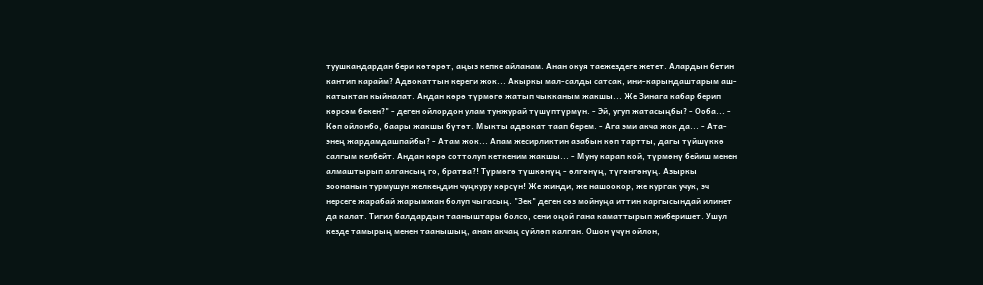туушкандардан бери көтөрөт, аңыз кепке айланам. Анан окуя таежездеге жетет. Алардын бетин кантип карайм? Адвокаттын кереги жок... Акыркы мал-салды сатсак, ини-карындаштарым аш-катыктан кыйналат. Андан көрө түрмөгө жатып чыкканым жакшы... Же Зинага кабар берип көрсөм бекен?" - деген ойлордон улам тунжурай түшүптүрмүн. - Эй, угуп жатасыңбы? - Ооба... - Көп ойлонбо, баары жакшы бүтөт. Мыкты адвокат таап берем. - Ага эми акча жок да... - Ата-энең жардамдашпайбы? - Атам жок... Апам жесирликтин азабын көп тартты, дагы түйшүккө салгым келбейт. Андан көрө соттолуп кеткеним жакшы... - Муну карап кой, түрмөнү бейиш менен алмаштырып алгансың го, братва?! Түрмөгө түшкөнүң - өлгөнүң, түгөнгөнүң. Азыркы зоонанын турмушун желкеңдин чуңкуру көрсүн! Же жинди, же нашоокор, же кургак учук, эч нерсеге жарабай жарымжан болуп чыгасың. "Зек" деген сөз мойнуңа иттин каргысындай илинет да калат. Тигил балдардын тааныштары болсо, сени оңой гана каматтырып жиберишет. Ушул кезде тамырың менен таанышың, анан акчаң сүйлөп калган. Ошон үчүн ойлон,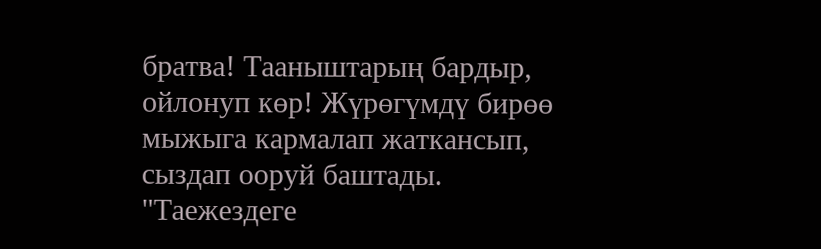братва! Тааныштарың бардыр, ойлонуп көр! Жүрөгүмдү бирөө мыжыга кармалап жаткансып, сыздап ооруй баштады. "Таежездеге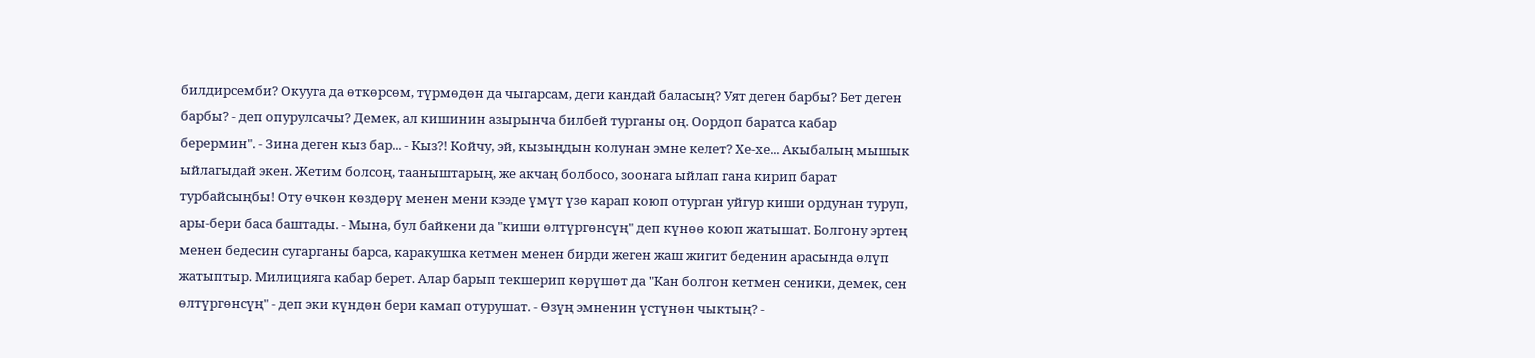билдирсемби? Окууга да өткөрсөм, түрмөдөн да чыгарсам, деги кандай баласың? Уят деген барбы? Бет деген барбы? - деп опурулсачы? Демек, ал кишинин азырынча билбей турганы оң. Оордоп баратса кабар берермин". - Зина деген кыз бар... - Кыз?! Койчу, эй, кызыңдын колунан эмне келет? Хе-хе... Акыбалың мышык ыйлагыдай экен. Жетим болсоң, тааныштарың, же акчаң болбосо, зоонага ыйлап гана кирип барат турбайсыңбы! Оту өчкөн көздөрү менен мени кээде үмүт үзө карап коюп отурган уйгур киши ордунан туруп, ары-бери баса баштады. - Мына, бул байкени да "киши өлтүргөнсүң" деп күнөө коюп жатышат. Болгону эртең менен бедесин сугарганы барса, каракушка кетмен менен бирди жеген жаш жигит беденин арасында өлүп жатыптыр. Милицияга кабар берет. Алар барып текшерип көрүшөт да "Кан болгон кетмен сеники, демек, сен өлтүргөнсүң" - деп эки күндөн бери камап отурушат. - Өзүң эмненин үстүнөн чыктың? -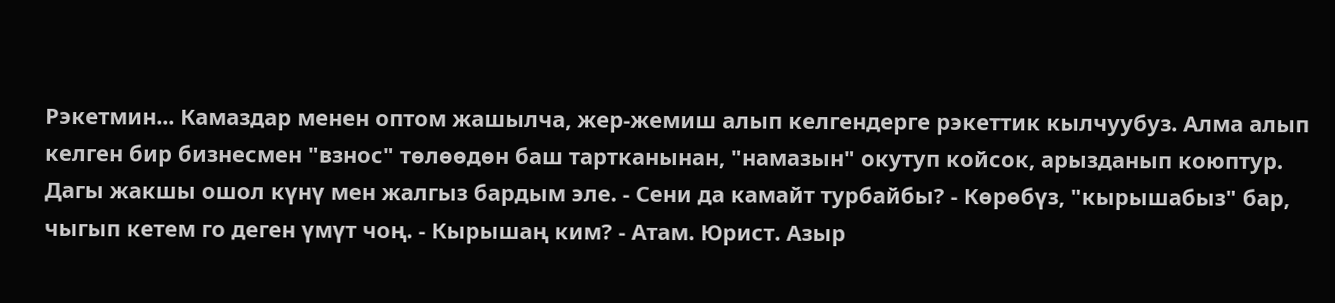Рэкетмин... Камаздар менен оптом жашылча, жер-жемиш алып келгендерге рэкеттик кылчуубуз. Алма алып келген бир бизнесмен "взнос" төлөөдөн баш тартканынан, "намазын" окутуп койсок, арызданып коюптур. Дагы жакшы ошол күнү мен жалгыз бардым эле. - Сени да камайт турбайбы? - Көрөбүз, "кырышабыз" бар, чыгып кетем го деген үмүт чоң. - Кырышаң ким? - Атам. Юрист. Азыр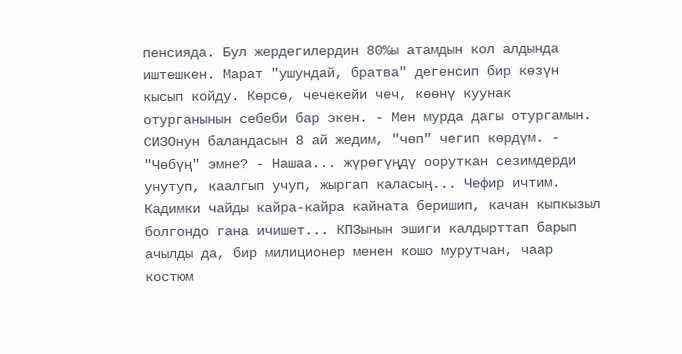пенсияда. Бул жердегилердин 80%ы атамдын кол алдында иштешкен. Марат "ушундай, братва" дегенсип бир көзүн кысып койду. Көрсө, чечекейи чеч, көөнү куунак отурганынын себеби бар экен. - Мен мурда дагы отургамын. СИЗОнун баландасын 8 ай жедим, "чөп" чегип көрдүм. - "Чөбүң" эмне? - Нашаа... жүрөгүңдү ооруткан сезимдерди унутуп, каалгып учуп, жыргап каласың... Чефир ичтим. Кадимки чайды кайра-кайра кайната беришип, качан кыпкызыл болгондо гана ичишет... КПЗынын эшиги калдырттап барып ачылды да, бир милиционер менен кошо мурутчан, чаар костюм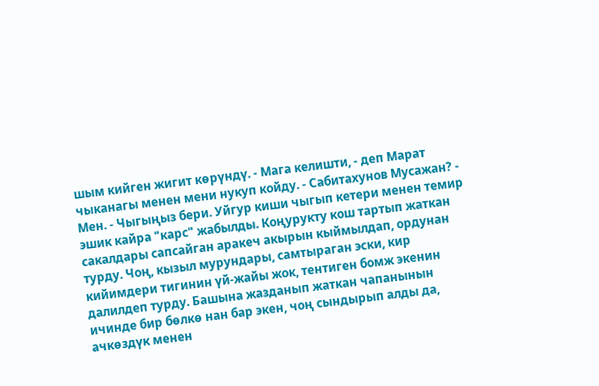шым кийген жигит көрүндү. - Мага келишти, - деп Марат чыканагы менен мени нукуп койду. - Сабитахунов Мусажан? - Мен. - Чыгыңыз бери. Уйгур киши чыгып кетери менен темир эшик кайра "карс" жабылды. Коңурукту кош тартып жаткан сакалдары сапсайган аракеч акырын кыймылдап, ордунан турду. Чоң, кызыл мурундары, самтыраган эски, кир кийимдери тигинин үй-жайы жок, тентиген бомж экенин далилдеп турду. Башына жазданып жаткан чапанынын ичинде бир бөлкө нан бар экен, чоң сындырып алды да, ачкөздүк менен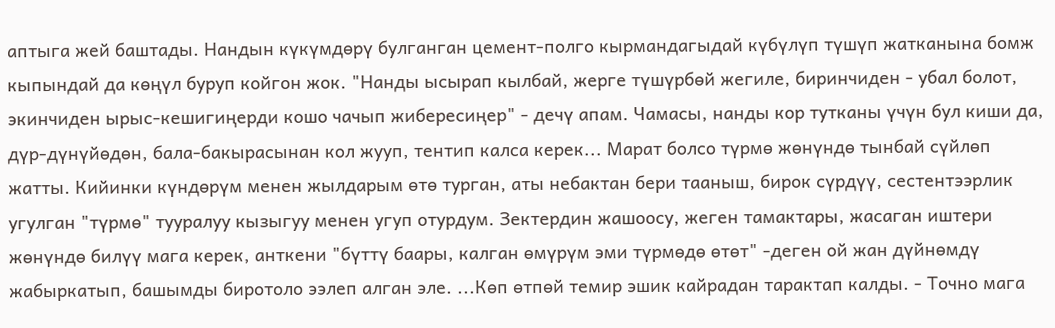аптыга жей баштады. Нандын күкүмдөрү булганган цемент-полго кырмандагыдай күбүлүп түшүп жатканына бомж кыпындай да көңүл буруп койгон жок. "Нанды ысырап кылбай, жерге түшүрбөй жегиле, биринчиден - убал болот, экинчиден ырыс-кешигиңерди кошо чачып жибересиңер" - дечү апам. Чамасы, нанды кор тутканы үчүн бул киши да, дүр-дүнүйөдөн, бала-бакырасынан кол жууп, тентип калса керек... Марат болсо түрмө жөнүндө тынбай сүйлөп жатты. Кийинки күндөрүм менен жылдарым өтө турган, аты небактан бери тааныш, бирок сүрдүү, сестентээрлик угулган "түрмө" тууралуу кызыгуу менен угуп отурдум. Зектердин жашоосу, жеген тамактары, жасаган иштери жөнүндө билүү мага керек, анткени "бүттү баары, калган өмүрүм эми түрмөдө өтөт" -деген ой жан дүйнөмдү жабыркатып, башымды биротоло ээлеп алган эле. ...Көп өтпөй темир эшик кайрадан тарактап калды. - Точно мага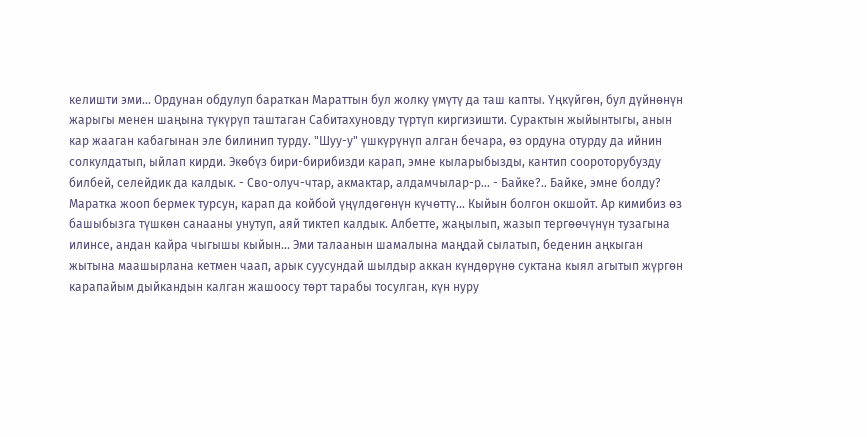келишти эми... Ордунан обдулуп бараткан Мараттын бул жолку үмүтү да таш капты. Үңкүйгөн, бул дүйнөнүн жарыгы менен шаңына түкүрүп таштаган Сабитахуновду түртүп киргизишти. Сурактын жыйынтыгы, анын кар жааган кабагынан эле билинип турду. "Шуу-у" үшкүрүнүп алган бечара, өз ордуна отурду да ийнин солкулдатып, ыйлап кирди. Экөбүз бири-бирибизди карап, эмне кыларыбызды, кантип соороторубузду билбей, селейдик да калдык. - Сво-олуч-чтар, акмактар, алдамчылар-р... - Байке?.. Байке, эмне болду? Маратка жооп бермек турсун, карап да койбой үңүлдөгөнүн күчөттү... Кыйын болгон окшойт. Ар кимибиз өз башыбызга түшкөн санааны унутуп, аяй тиктеп калдык. Албетте, жаңылып, жазып тергөөчүнүн тузагына илинсе, андан кайра чыгышы кыйын... Эми талаанын шамалына маңдай сылатып, беденин аңкыган жытына маашырлана кетмен чаап, арык суусундай шылдыр аккан күндөрүнө суктана кыял агытып жүргөн карапайым дыйкандын калган жашоосу төрт тарабы тосулган, күн нуру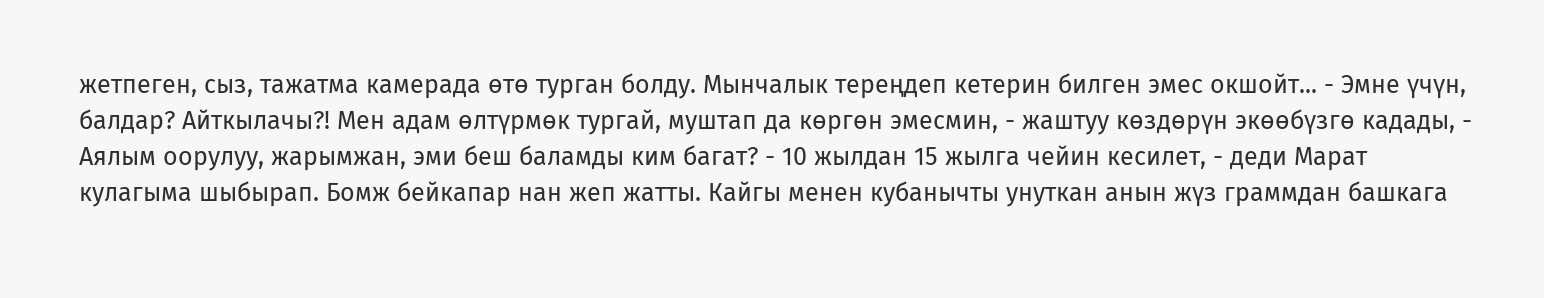жетпеген, сыз, тажатма камерада өтө турган болду. Мынчалык тереңдеп кетерин билген эмес окшойт... - Эмне үчүн, балдар? Айткылачы?! Мен адам өлтүрмөк тургай, муштап да көргөн эмесмин, - жаштуу көздөрүн экөөбүзгө кадады, - Аялым оорулуу, жарымжан, эми беш баламды ким багат? - 10 жылдан 15 жылга чейин кесилет, - деди Марат кулагыма шыбырап. Бомж бейкапар нан жеп жатты. Кайгы менен кубанычты унуткан анын жүз граммдан башкага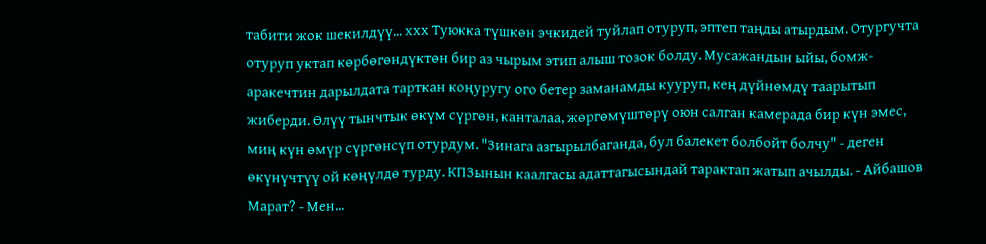табити жок шекилдүү... ххх Туюкка түшкөн эчкидей туйлап отуруп, эптеп таңды атырдым. Отургучта отуруп уктап көрбөгөндүктөн бир аз чырым этип алыш тозок болду. Мусажандын ыйы, бомж-аракечтин дарылдата тарткан коңуругу ого бетер заманамды кууруп, кең дүйнөмдү таарытып жиберди. Өлүү тынчтык өкүм сүргөн, канталаа, жөргөмүштөрү оюн салган камерада бир күн эмес, миң күн өмүр сүргөнсүп отурдум. "Зинага азгырылбаганда, бул балекет болбойт болчу" - деген өкүнүчтүү ой көңүлдө турду. КПЗынын каалгасы адаттагысындай тарактап жатып ачылды. - Айбашов Марат? - Мен...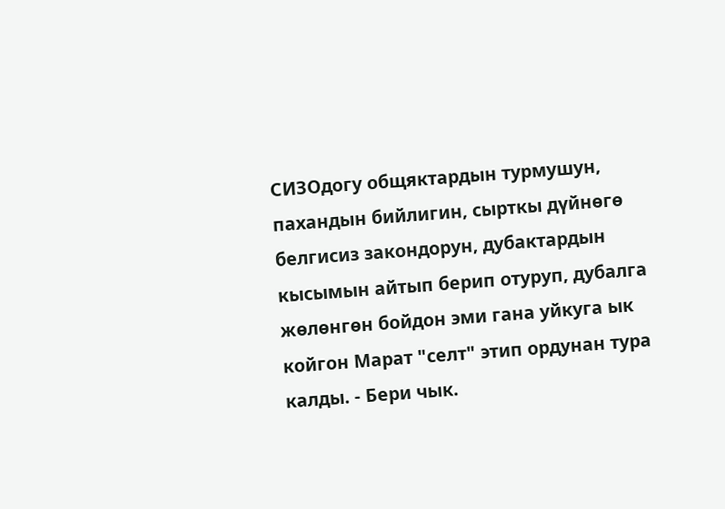СИЗОдогу общяктардын турмушун, пахандын бийлигин, сырткы дүйнөгө белгисиз закондорун, дубактардын кысымын айтып берип отуруп, дубалга жөлөнгөн бойдон эми гана уйкуга ык койгон Марат "селт" этип ордунан тура калды. - Бери чык.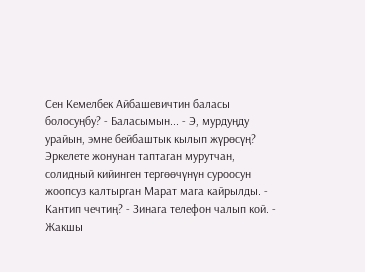Сен Кемелбек Айбашевичтин баласы болосуңбу? - Баласымын... - Э, мурдуңду урайын, эмне бейбаштык кылып жүрөсүң? Эркелете жонунан таптаган мурутчан, солидный кийинген тергөөчүнүн суроосун жоопсуз калтырган Марат мага кайрылды. - Кантип чечтиң? - Зинага телефон чалып кой. - Жакшы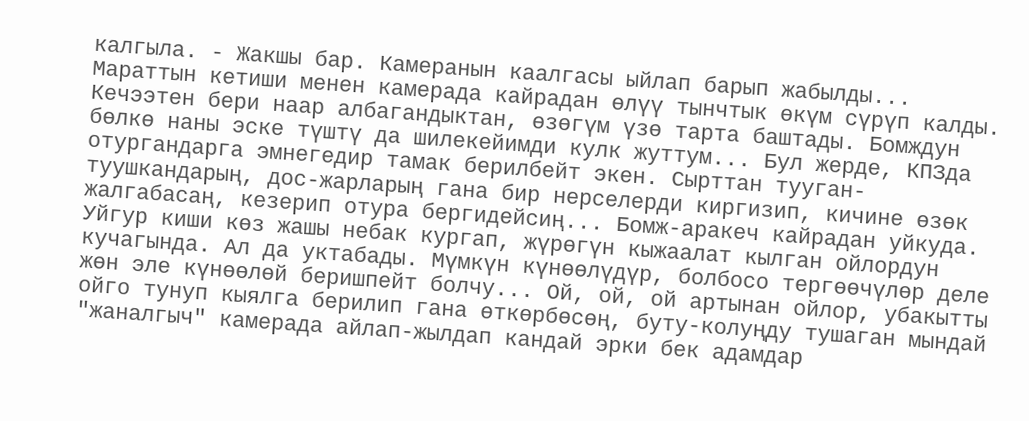калгыла. - Жакшы бар. Камеранын каалгасы ыйлап барып жабылды... Мараттын кетиши менен камерада кайрадан өлүү тынчтык өкүм сүрүп калды. Кечээтен бери наар албагандыктан, өзөгүм үзө тарта баштады. Бомждун бөлкө наны эске түштү да шилекейимди кулк жуттум... Бул жерде, КПЗда отургандарга эмнегедир тамак берилбейт экен. Сырттан тууган-туушкандарың, дос-жарларың гана бир нерселерди киргизип, кичине өзөк жалгабасаң, кезерип отура бергидейсиң... Бомж-аракеч кайрадан уйкуда. Уйгур киши көз жашы небак кургап, жүрөгүн кыжаалат кылган ойлордун кучагында. Ал да уктабады. Мүмкүн күнөөлүдүр, болбосо тергөөчүлөр деле жөн эле күнөөлөй беришпейт болчу... Ой, ой, ой артынан ойлор, убакытты ойго тунуп кыялга берилип гана өткөрбөсөң, буту-колуңду тушаган мындай "жаналгыч" камерада айлап-жылдап кандай эрки бек адамдар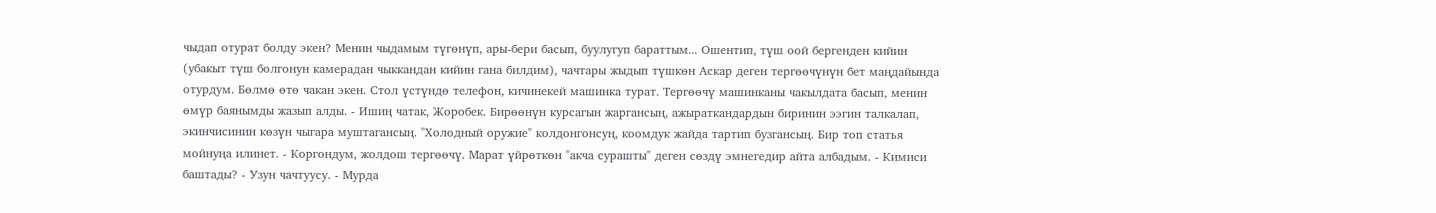чыдап отурат болду экен? Менин чыдамым түгөнүп, ары-бери басып, буулугуп бараттым... Ошентип, түш оой бергенден кийин (убакыт түш болгонун камерадан чыккандан кийин гана билдим), чачтары жыдып түшкөн Аскар деген тергөөчүнүн бет маңдайында отурдум. Бөлмө өтө чакан экен. Стол үстүндө телефон, кичинекей машинка турат. Тергөөчү машинканы чакылдата басып, менин өмүр баянымды жазып алды. - Ишиң чатак, Жоробек. Бирөөнүн курсагын жаргансың, ажыраткандардын биринин ээгин талкалап, экинчисинин көзүн чыгара муштагансың. "Холодный оружие" колдонгонсуң, коомдук жайда тартип бузгансың. Бир топ статья мойнуңа илинет. - Коргондум, жолдош тергөөчү. Марат үйрөткөн "акча сурашты" деген сөздү эмнегедир айта албадым. - Кимиси баштады? - Узун чачтуусу. - Мурда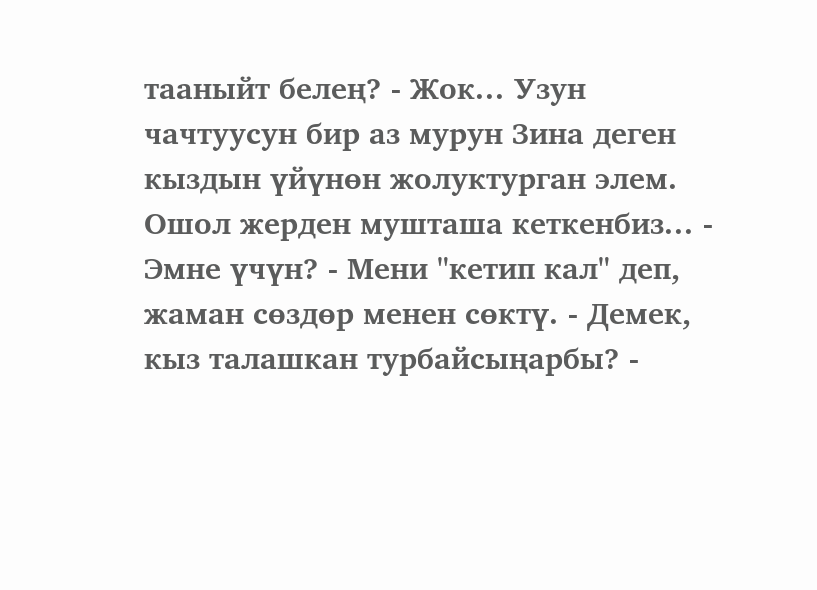тааныйт белең? - Жок... Узун чачтуусун бир аз мурун Зина деген кыздын үйүнөн жолуктурган элем. Ошол жерден мушташа кеткенбиз... - Эмне үчүн? - Мени "кетип кал" деп, жаман сөздөр менен сөктү. - Демек, кыз талашкан турбайсыңарбы? -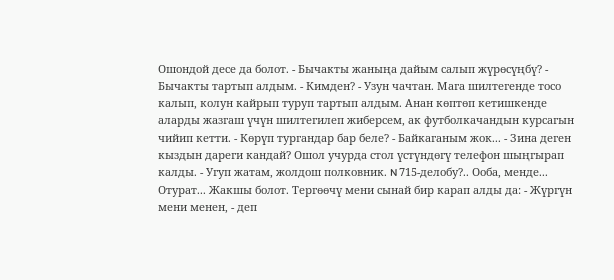Ошондой десе да болот. - Бычакты жаныңа дайым салып жүрөсүңбү? - Бычакты тартып алдым. - Кимден? - Узун чачтан. Мага шилтегенде тосо калып, колун кайрып туруп тартып алдым. Анан көптөп кетишкенде аларды жазгаш үчүн шилтегилеп жиберсем, ак футболкачандын курсагын чийип кетти. - Көрүп тургандар бар беле? - Байкаганым жок... - Зина деген кыздын дареги кандай? Ошол учурда стол үстүндөгү телефон шыңгырап калды. - Угуп жатам, жолдош полковник. N 715-делобу?.. Ооба, менде... Отурат... Жакшы болот. Тергөөчү мени сынай бир карап алды да: - Жүргүн мени менен, - деп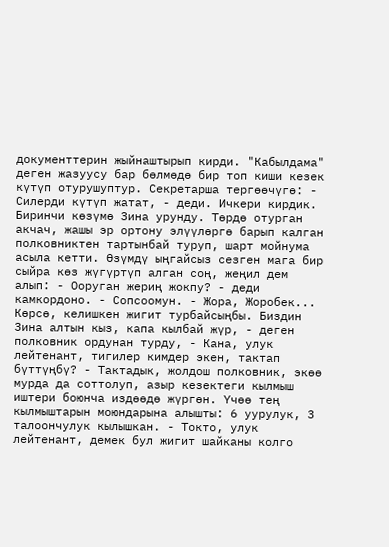документтерин жыйнаштырып кирди. "Кабылдама" деген жазуусу бар бөлмөдө бир топ киши кезек күтүп отурушуптур. Секретарша тергөөчүгө: - Силерди күтүп жатат, - деди. Ичкери кирдик. Биринчи көзүмө Зина урунду. Төрдө отурган акчач, жашы эр ортону элүүлөргө барып калган полковниктен тартынбай туруп, шарт мойнума асыла кетти. Өзүмдү ыңгайсыз сезген мага бир сыйра көз жүгүртүп алган соң, жеңил дем алып: - Ооруган жериң жокпу? - деди камкордоно. - Сопсоомун. - Жора, Жоробек... Көрсө, келишкен жигит турбайсыңбы. Биздин Зина алтын кыз, капа кылбай жүр, - деген полковник ордунан турду, - Кана, улук лейтенант, тигилер кимдер экен, тактап бүттүңбү? - Тактадык, жолдош полковник, экөө мурда да соттолуп, азыр кезектеги кылмыш иштери боюнча издөөдө жүргөн. Үчөө тең кылмыштарын моюндарына алышты: 6 уурулук, 3 талоончулук кылышкан. - Токто, улук лейтенант, демек бул жигит шайканы колго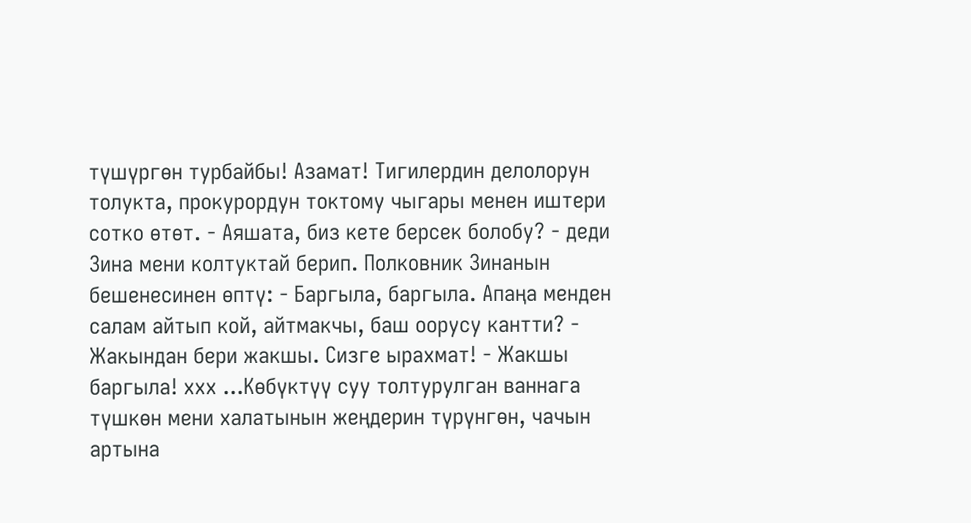түшүргөн турбайбы! Азамат! Тигилердин делолорун толукта, прокурордун токтому чыгары менен иштери сотко өтөт. - Аяшата, биз кете берсек болобу? - деди Зина мени колтуктай берип. Полковник Зинанын бешенесинен өптү: - Баргыла, баргыла. Апаңа менден салам айтып кой, айтмакчы, баш оорусу кантти? - Жакындан бери жакшы. Сизге ырахмат! - Жакшы баргыла! ххх ...Көбүктүү суу толтурулган ваннага түшкөн мени халатынын жеңдерин түрүнгөн, чачын артына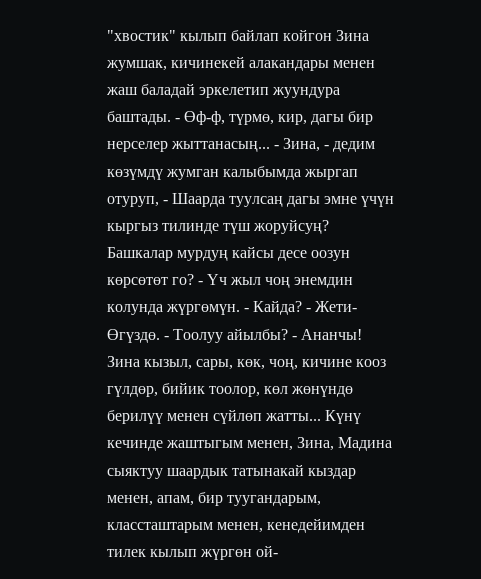"хвостик" кылып байлап койгон Зина жумшак, кичинекей алакандары менен жаш баладай эркелетип жуундура баштады. - Өф-ф, түрмө, кир, дагы бир нерселер жыттанасың... - Зина, - дедим көзүмдү жумган калыбымда жыргап отуруп, - Шаарда туулсаң дагы эмне үчүн кыргыз тилинде түш жоруйсуң? Башкалар мурдуң кайсы десе оозун көрсөтөт го? - Үч жыл чоң энемдин колунда жүргөмүн. - Кайда? - Жети-Өгүздө. - Тоолуу айылбы? - Ананчы! Зина кызыл, сары, көк, чоң, кичине кооз гүлдөр, бийик тоолор, көл жөнүндө берилүү менен сүйлөп жатты... Күнү кечинде жаштыгым менен, Зина, Мадина сыяктуу шаардык татынакай кыздар менен, апам, бир туугандарым, классташтарым менен, кенедейимден тилек кылып жүргөн ой-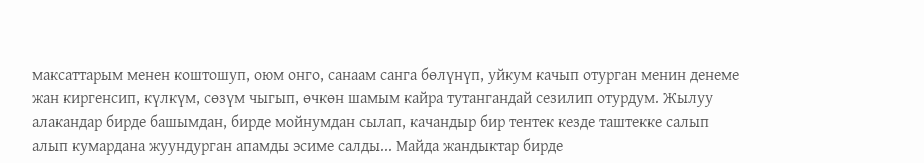максаттарым менен коштошуп, оюм онго, санаам санга бөлүнүп, уйкум качып отурган менин денеме жан киргенсип, күлкүм, сөзүм чыгып, өчкөн шамым кайра тутангандай сезилип отурдум. Жылуу алакандар бирде башымдан, бирде мойнумдан сылап, качандыр бир тентек кезде таштекке салып алып кумардана жуундурган апамды эсиме салды... Майда жандыктар бирде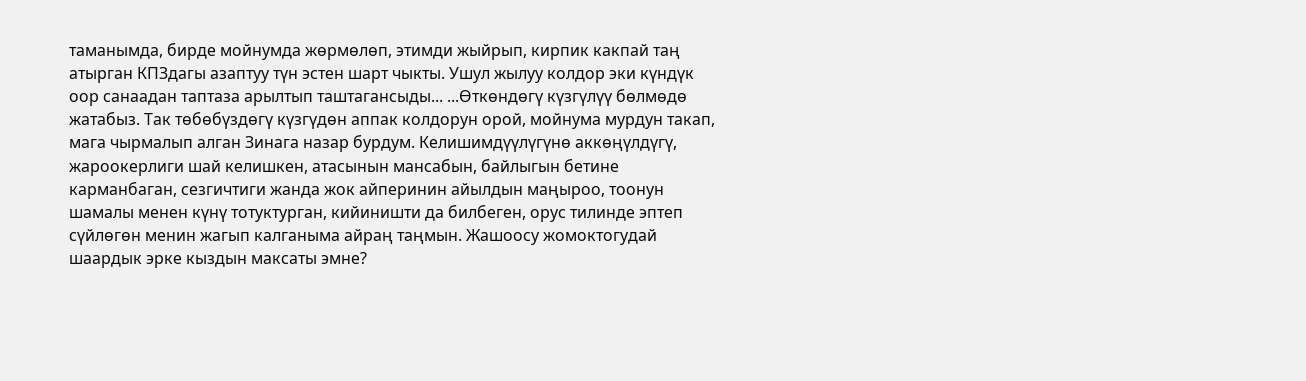таманымда, бирде мойнумда жөрмөлөп, этимди жыйрып, кирпик какпай таң атырган КПЗдагы азаптуу түн эстен шарт чыкты. Ушул жылуу колдор эки күндүк оор санаадан таптаза арылтып таштагансыды... ...Өткөндөгү күзгүлүү бөлмөдө жатабыз. Так төбөбүздөгү күзгүдөн аппак колдорун орой, мойнума мурдун такап, мага чырмалып алган Зинага назар бурдум. Келишимдүүлүгүнө аккөңүлдүгү, жароокерлиги шай келишкен, атасынын мансабын, байлыгын бетине карманбаган, сезгичтиги жанда жок айперинин айылдын маңыроо, тоонун шамалы менен күнү тотуктурган, кийиништи да билбеген, орус тилинде эптеп сүйлөгөн менин жагып калганыма айраң таңмын. Жашоосу жомоктогудай шаардык эрке кыздын максаты эмне?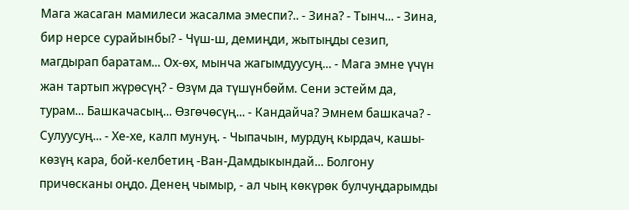Мага жасаган мамилеси жасалма эмеспи?.. - Зина? - Тынч... - Зина, бир нерсе сурайынбы? - Чүш-ш, демиңди, жытыңды сезип, магдырап баратам... Ох-өх, мынча жагымдуусуң... - Мага эмне үчүн жан тартып жүрөсүң? - Өзүм да түшүнбөйм. Сени эстейм да, турам... Башкачасың... Өзгөчөсүң... - Кандайча? Эмнем башкача? - Сулуусуң... - Хе-хе, калп мунуң. - Чыпачын, мурдуң кырдач, кашы-көзүң кара, бой-келбетиң -Ван-Дамдыкындай... Болгону причөсканы оңдо. Денең чымыр, - ал чың көкүрөк булчуңдарымды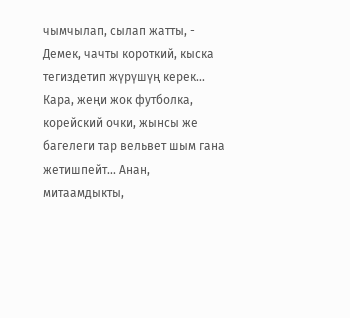чымчылап, сылап жатты, - Демек, чачты короткий, кыска тегиздетип жүрүшүң керек... Кара, жеңи жок футболка, корейский очки, жынсы же багелеги тар вельвет шым гана жетишпейт... Анан, митаамдыкты,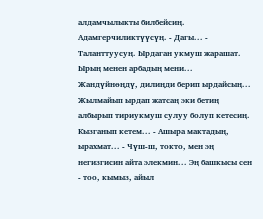алдамчылыкты билбейсиң. Адамгерчиликтүүсүң. - Дагы... - Таланттуусуң. Ырдаган укмуш жарашат. Ырың менен арбадың мени... Жандүйнөңдү, дилиңди берип ырдайсың... Жылмайып ырдап жатсаң эки бетиң албырып тириукмуш сулуу болуп кетесиң. Кызганып кетем... - Ашыра мактадың, ырахмат... - Чүш-ш, токто, мен эң негизгисин айта элекмин... Эң башкысы сен - тоо, кымыз, айыл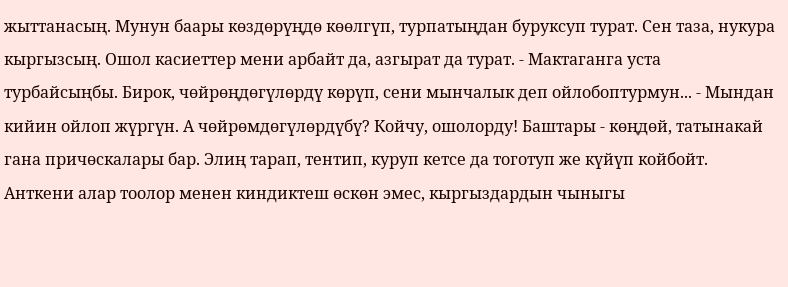жыттанасың. Мунун баары көздөрүңдө көөлгүп, турпатыңдан буруксуп турат. Сен таза, нукура кыргызсың. Ошол касиеттер мени арбайт да, азгырат да турат. - Мактаганга уста турбайсыңбы. Бирок, чөйрөңдөгүлөрдү көрүп, сени мынчалык деп ойлобоптурмун... - Мындан кийин ойлоп жүргүн. А чөйрөмдөгүлөрдүбү? Койчу, ошолорду! Баштары - көңдөй, татынакай гана причөскалары бар. Элиң тарап, тентип, куруп кетсе да тоготуп же күйүп койбойт. Анткени алар тоолор менен киндиктеш өскөн эмес, кыргыздардын чыныгы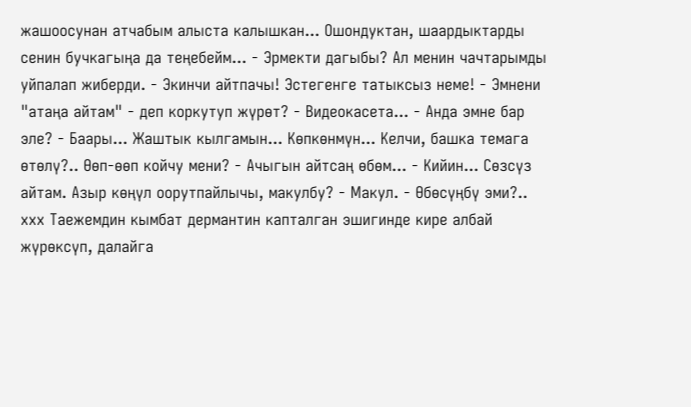жашоосунан атчабым алыста калышкан... Ошондуктан, шаардыктарды сенин бучкагыңа да теңебейм... - Эрмекти дагыбы? Ал менин чачтарымды уйпалап жиберди. - Экинчи айтпачы! Эстегенге татыксыз неме! - Эмнени "атаңа айтам" - деп коркутуп жүрөт? - Видеокасета... - Анда эмне бар эле? - Баары... Жаштык кылгамын... Көпкөнмүн... Келчи, башка темага өтөлү?.. Өөп-өөп койчу мени? - Ачыгын айтсаң өбөм... - Кийин... Сөзсүз айтам. Азыр көңүл оорутпайлычы, макулбу? - Макул. - Өбөсүңбү эми?.. ххх Таежемдин кымбат дермантин капталган эшигинде кире албай жүрөксүп, далайга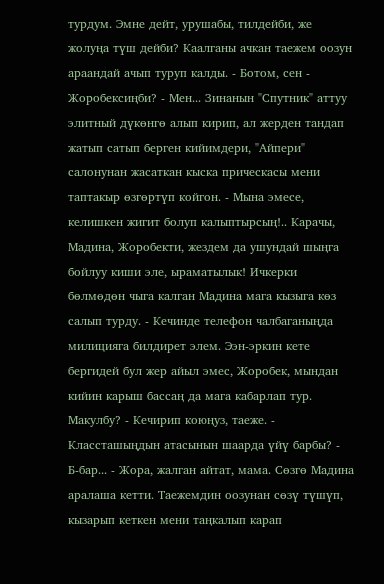турдум. Эмне дейт, урушабы, тилдейби, же жолуңа түш дейби? Каалганы ачкан таежем оозун араандай ачып туруп калды. - Ботом, сен - Жоробексиңби? - Мен... Зинанын "Спутник" аттуу элитный дүкөнгө алып кирип, ал жерден тандап жатып сатып берген кийимдери, "Айпери" салонунан жасаткан кыска прическасы мени таптакыр өзгөртүп койгон. - Мына эмесе, келишкен жигит болуп калыптырсың!.. Карачы, Мадина, Жоробекти, жездем да ушундай шыңга бойлуу киши эле, ыраматылык! Ичкерки бөлмөдөн чыга калган Мадина мага кызыга көз салып турду. - Кечинде телефон чалбаганыңда милицияга билдирет элем. Ээн-эркин кете бергидей бул жер айыл эмес, Жоробек, мындан кийин карыш бассаң да мага кабарлап тур. Макулбу? - Кечирип коюңуз, таеже. - Классташыңдын атасынын шаарда үйү барбы? - Б-бар... - Жора, жалган айтат, мама. Сөзгө Мадина аралаша кетти. Таежемдин оозунан сөзү түшүп, кызарып кеткен мени таңкалып карап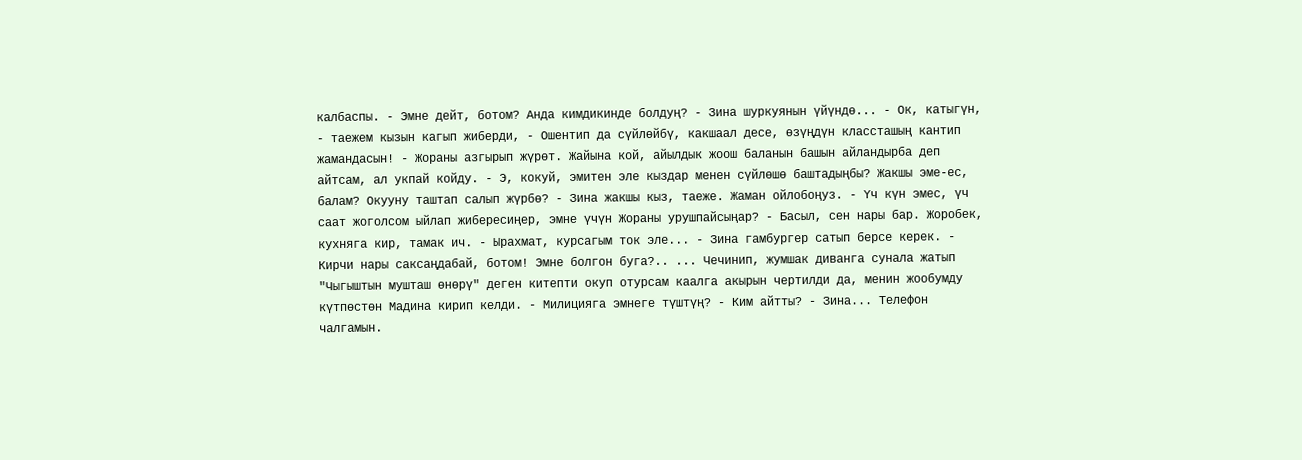калбаспы. - Эмне дейт, ботом? Анда кимдикинде болдуң? - Зина шуркуянын үйүндө... - Ок, катыгүн, - таежем кызын кагып жиберди, - Ошентип да сүйлөйбү, какшаал десе, өзүңдүн классташың кантип жамандасын! - Жораны азгырып жүрөт. Жайына кой, айылдык жоош баланын башын айландырба деп айтсам, ал укпай койду. - Э, кокуй, эмитен эле кыздар менен сүйлөшө баштадыңбы? Жакшы эме-ес, балам? Окууну таштап салып жүрбө? - Зина жакшы кыз, таеже. Жаман ойлобоңуз. - Үч күн эмес, үч саат жоголсом ыйлап жибересиңер, эмне үчүн Жораны урушпайсыңар? - Басыл, сен нары бар. Жоробек, кухняга кир, тамак ич. - Ырахмат, курсагым ток эле... - Зина гамбургер сатып берсе керек. - Кирчи нары саксаңдабай, ботом! Эмне болгон буга?.. ... Чечинип, жумшак диванга сунала жатып "Чыгыштын мушташ өнөрү" деген китепти окуп отурсам каалга акырын чертилди да, менин жообумду күтпөстөн Мадина кирип келди. - Милицияга эмнеге түштүң? - Ким айтты? - Зина... Телефон чалгамын.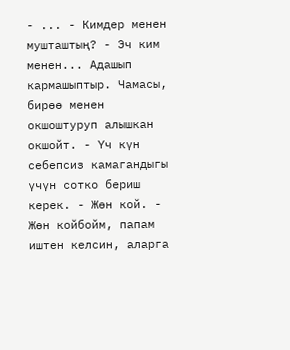- ... - Кимдер менен мушташтың? - Эч ким менен... Адашып кармашыптыр. Чамасы, бирөө менен окшоштуруп алышкан окшойт. - Үч күн себепсиз камагандыгы үчүн сотко бериш керек. - Жөн кой. - Жөн койбойм, папам иштен келсин, аларга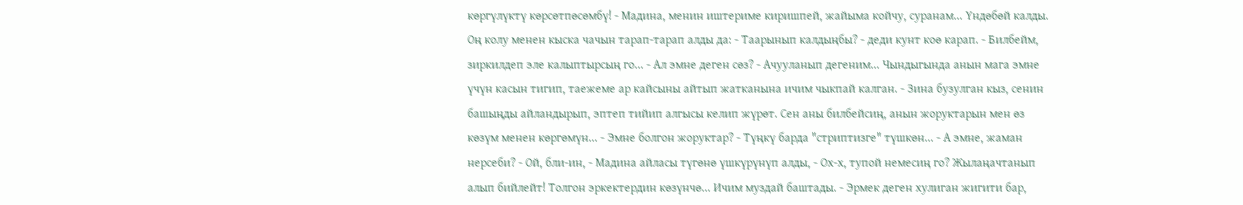көргүлүктү көрсөтпөсөмбү! - Мадина, менин иштериме киришпей, жайыма койчу, суранам... Үндөбөй калды. Оң колу менен кыска чачын тарап-тарап алды да: - Таарынып калдыңбы? - деди кунт коө карап. - Билбейм, зиркилдеп эле калыптырсың го... - Ал эмне деген сөз? - Ачууланып дегеним... Чындыгында анын мага эмне үчүн касын тигип, таежеме ар кайсыны айтып жатканына ичим чыкпай калган. - Зина бузулган кыз, сенин башыңды айландырып, эптеп тийип алгысы келип жүрөт. Сен аны билбейсиң, анын жоруктарын мен өз көзүм менен көргөмүн... - Эмне болгон жоруктар? - Түңкү барда "стриптизге" түшкөн... - А эмне, жаман нерсеби? - Ой, бли-ин, - Мадина айласы түгөнө үшкүрүнүп алды, - Ох-х, тупой немесиң го? Жылаңачтанып алып бийлейт! Толгон эркектердин көзүнчө... Ичим муздай баштады. - Эрмек деген хулиган жигити бар,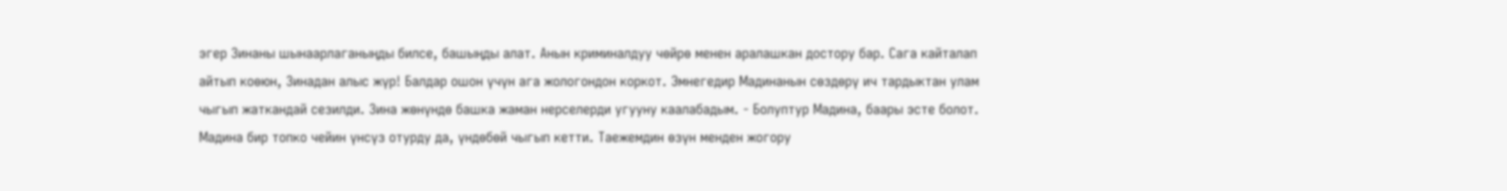эгер Зинаны шынаарлаганыңды билсе, башыңды алат. Анын криминалдуу чөйрө менен аралашкан достору бар. Сага кайталап айтып коөюн, Зинадан алыс жүр! Балдар ошон үчүн ага жологондон коркот. Эмнегедир Мадинанын сөздөрү ич тардыктан улам чыгып жаткандай сезилди. Зина жөнүндө башка жаман нерселерди угууну каалабадым. - Болуптур Мадина, баары эсте болот. Мадина бир топко чейин үнсүз отурду да, үндөбөй чыгып кетти. Таежемдин өзүн менден жогору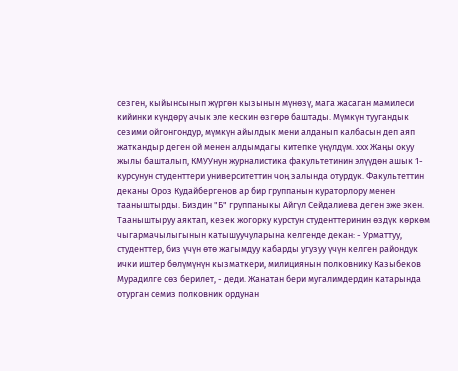сезген, кыйынсынып жүргөн кызынын мүнөзү, мага жасаган мамилеси кийинки күндөрү ачык эле кескин өзгөрө баштады. Мүмкүн туугандык сезими ойгонгондур, мүмкүн айылдык мени алданып калбасын деп аяп жаткандыр деген ой менен алдымдагы китепке үңүлдүм. ххх Жаңы окуу жылы башталып, КМУУнун журналистика факультетинин элүүдөн ашык 1-курсунун студенттери университеттин чоң залында отурдук. Факультеттин деканы Ороз Кудайбергенов ар бир группанын кураторлору менен тааныштырды. Биздин "Б" группаныкы Айгүл Сейдалиева деген эже экен. Тааныштыруу аяктап, кезек жогорку курстун студенттеринин өздүк көркөм чыгармачылыгынын катышуучуларына келгенде декан: - Урматтуу, студенттер, биз үчүн өтө жагымдуу кабарды угузуу үчүн келген райондук ички иштер бөлүмүнүн кызматкери, милициянын полковнику Казыбеков Мурадилге сөз берилет, - деди. Жанатан бери мугалимдердин катарында отурган семиз полковник ордунан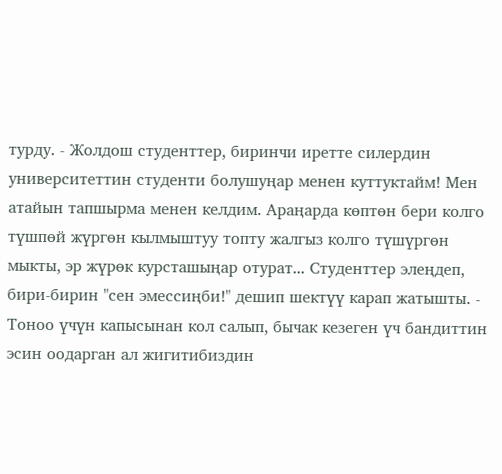турду. - Жолдош студенттер, биринчи иретте силердин университеттин студенти болушуңар менен куттуктайм! Мен атайын тапшырма менен келдим. Араңарда көптөн бери колго түшпөй жүргөн кылмыштуу топту жалгыз колго түшүргөн мыкты, эр жүрөк курсташыңар отурат... Студенттер элеңдеп, бири-бирин "сен эмессиңби!" дешип шектүү карап жатышты. - Тоноо үчүн капысынан кол салып, бычак кезеген үч бандиттин эсин оодарган ал жигитибиздин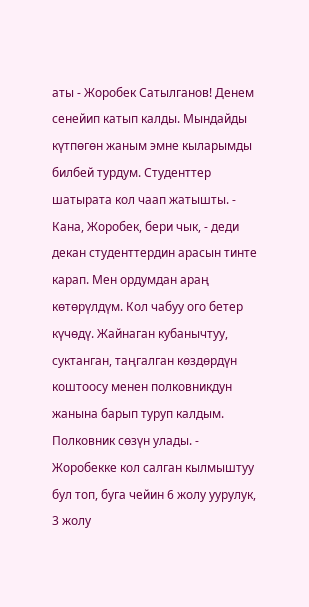аты - Жоробек Сатылганов! Денем сенейип катып калды. Мындайды күтпөгөн жаным эмне кыларымды билбей турдум. Студенттер шатырата кол чаап жатышты. - Кана, Жоробек, бери чык, - деди декан студенттердин арасын тинте карап. Мен ордумдан араң көтөрүлдүм. Кол чабуу ого бетер күчөдү. Жайнаган кубанычтуу, суктанган, таңгалган көздөрдүн коштоосу менен полковникдун жанына барып туруп калдым. Полковник сөзүн улады. - Жоробекке кол салган кылмыштуу бул топ, буга чейин 6 жолу уурулук, 3 жолу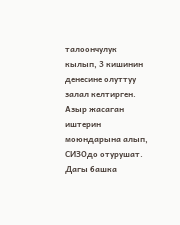талоончулук кылып, 3 кишинин денесине олуттуу залал келтирген. Азыр жасаган иштерин моюндарына алып, СИЗОдо отурушат. Дагы башка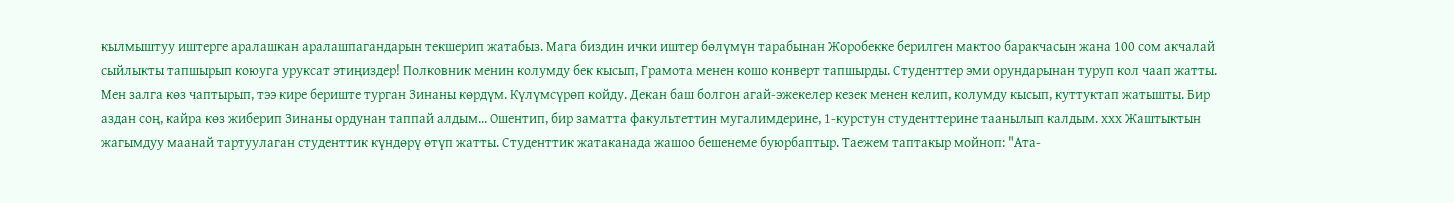кылмыштуу иштерге аралашкан аралашпагандарын текшерип жатабыз. Мага биздин ички иштер бөлүмүн тарабынан Жоробекке берилген мактоо баракчасын жана 100 сом акчалай сыйлыкты тапшырып коюуга уруксат этиңиздер! Полковник менин колумду бек кысып, Грамота менен кошо конверт тапшырды. Студенттер эми орундарынан туруп кол чаап жатты. Мен залга көз чаптырып, тээ кире бериште турган Зинаны көрдүм. Күлүмсүрөп койду. Декан баш болгон агай-эжекелер кезек менен келип, колумду кысып, куттуктап жатышты. Бир аздан соң, кайра көз жиберип Зинаны ордунан таппай алдым... Ошентип, бир заматта факультеттин мугалимдерине, 1-курстун студенттерине таанылып калдым. ххх Жаштыктын жагымдуу маанай тартуулаган студенттик күндөрү өтүп жатты. Студенттик жатаканада жашоо бешенеме буюрбаптыр. Таежем таптакыр мойноп: "Ата-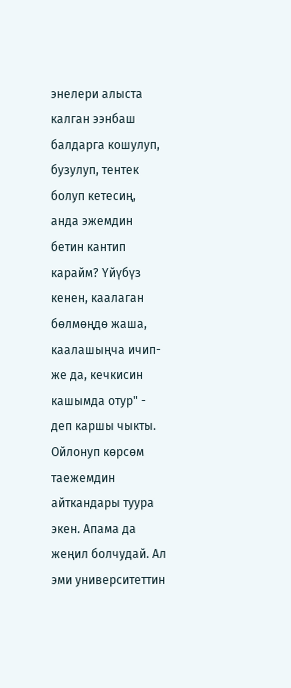энелери алыста калган ээнбаш балдарга кошулуп, бузулуп, тентек болуп кетесиң, анда эжемдин бетин кантип карайм? Үйүбүз кенен, каалаган бөлмөңдө жаша, каалашыңча ичип-же да, кечкисин кашымда отур" - деп каршы чыкты. Ойлонуп көрсөм таежемдин айткандары туура экен. Апама да жеңил болчудай. Ал эми университеттин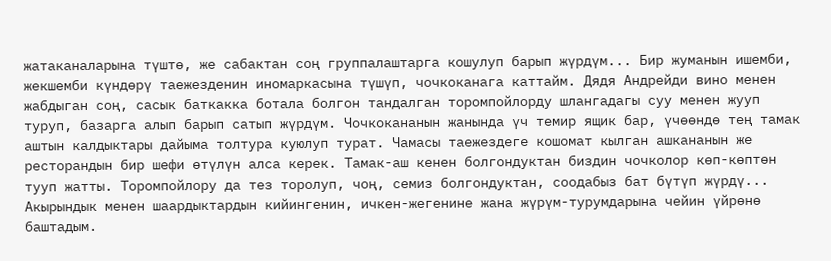жатаканаларына түштө, же сабактан соң группалаштарга кошулуп барып жүрдүм... Бир жуманын ишемби, жекшемби күндөрү таежезденин иномаркасына түшүп, чочкоканага каттайм. Дядя Андрейди вино менен жабдыган соң, сасык баткакка ботала болгон тандалган торомпойлорду шлангадагы суу менен жууп туруп, базарга алып барып сатып жүрдүм. Чочкокананын жанында үч темир ящик бар, үчөөндө тең тамак аштын калдыктары дайыма толтура куюлуп турат. Чамасы таежездеге кошомат кылган ашкананын же ресторандын бир шефи өтүлүн алса керек. Тамак-аш кенен болгондуктан биздин чочколор көп-көптөн тууп жатты. Торомпойлору да тез торолуп, чоң, семиз болгондуктан, соодабыз бат бүтүп жүрдү... Акырындык менен шаардыктардын кийингенин, ичкен-жегенине жана жүрүм-турумдарына чейин үйрөнө баштадым.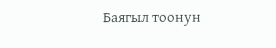Баягыл тоонун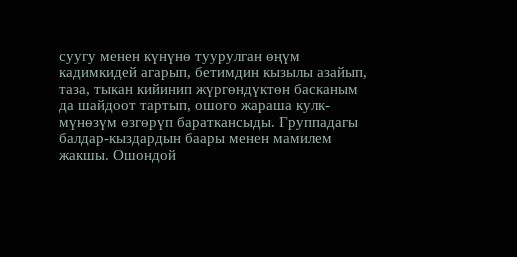суугу менен күнүнө туурулган өңүм кадимкидей агарып, бетимдин кызылы азайып, таза, тыкан кийинип жүргөндүктөн басканым да шайдоот тартып, ошого жараша кулк-мүнөзүм өзгөрүп бараткансыды. Группадагы балдар-кыздардын баары менен мамилем жакшы. Ошондой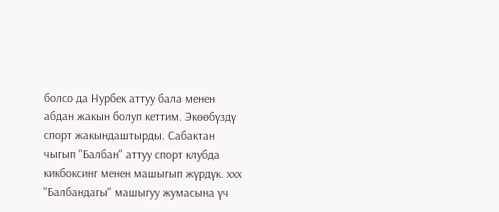болсо да Нурбек аттуу бала менен абдан жакын болуп кеттим. Экөөбүздү спорт жакындаштырды. Сабактан чыгып "Балбан" аттуу спорт клубда кикбоксинг менен машыгып жүрдүк. ххх "Балбандагы" машыгуу жумасына үч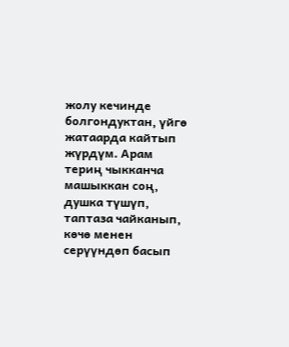жолу кечинде болгондуктан, үйгө жатаарда кайтып жүрдүм. Арам териң чыкканча машыккан соң, душка түшүп, таптаза чайканып, көчө менен серүүндөп басып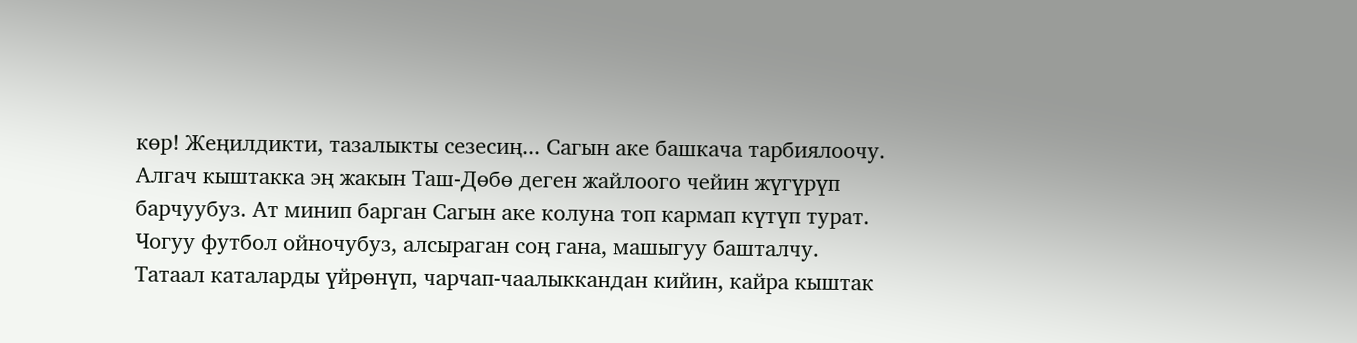көр! Жеңилдикти, тазалыкты сезесиң... Сагын аке башкача тарбиялоочу. Алгач кыштакка эң жакын Таш-Дөбө деген жайлоого чейин жүгүрүп барчуубуз. Ат минип барган Сагын аке колуна топ кармап күтүп турат. Чогуу футбол ойночубуз, алсыраган соң гана, машыгуу башталчу. Татаал каталарды үйрөнүп, чарчап-чаалыккандан кийин, кайра кыштак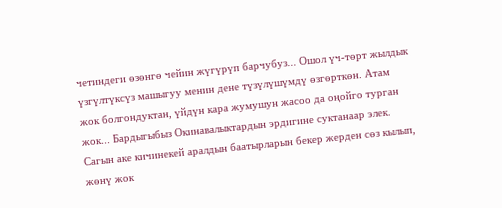четиндеги өзөнгө чейин жүгүрүп барчубуз... Ошол үч-төрт жылдык үзгүлтүксүз машыгуу менин дене түзүлүшүмдү өзгөрткөн. Атам жок болгондуктан, үйдүн кара жумушун жасоо да оңойго турган жок... Бардыгыбыз Окинавалыктардын эрдигине суктанаар элек. Сагын аке кичинекей аралдын баатырларын бекер жерден сөз кылып, жөнү жок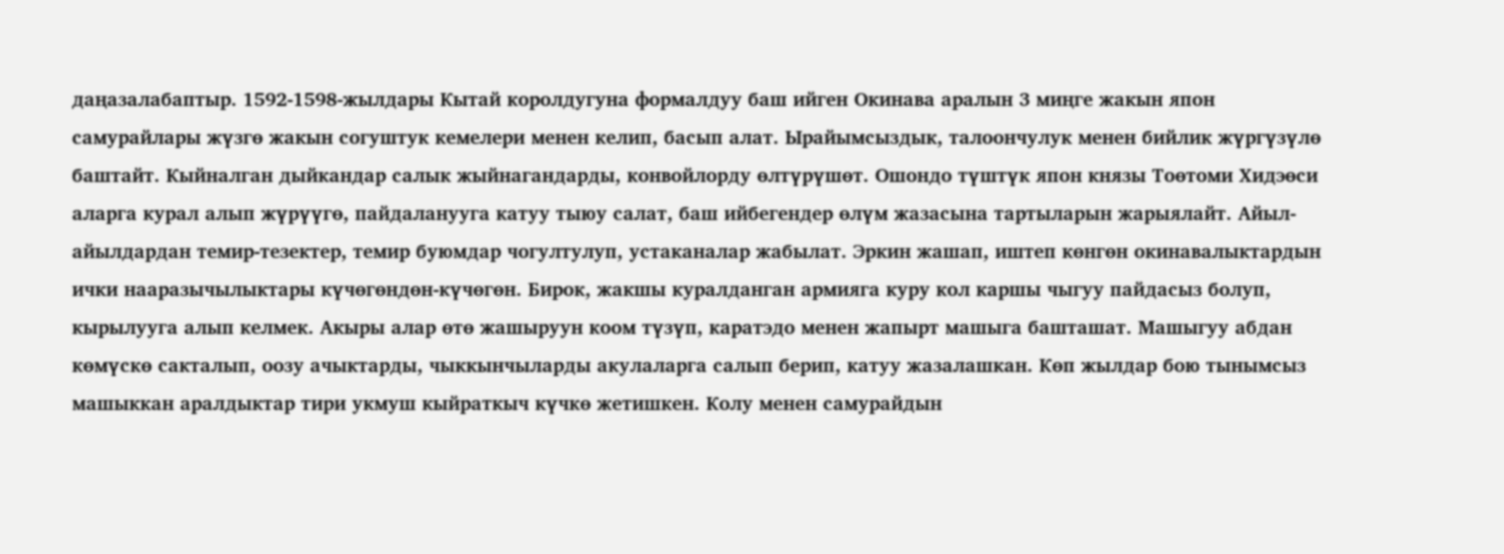даңазалабаптыр. 1592-1598-жылдары Кытай королдугуна формалдуу баш ийген Окинава аралын 3 миңге жакын япон самурайлары жүзгө жакын согуштук кемелери менен келип, басып алат. Ырайымсыздык, талоончулук менен бийлик жүргүзүлө баштайт. Кыйналган дыйкандар салык жыйнагандарды, конвойлорду өлтүрүшөт. Ошондо түштүк япон князы Тоөтоми Хидэөси аларга курал алып жүрүүгө, пайдаланууга катуу тыюу салат, баш ийбегендер өлүм жазасына тартыларын жарыялайт. Айыл-айылдардан темир-тезектер, темир буюмдар чогултулуп, устаканалар жабылат. Эркин жашап, иштеп көнгөн окинавалыктардын ички нааразычылыктары күчөгөндөн-күчөгөн. Бирок, жакшы куралданган армияга куру кол каршы чыгуу пайдасыз болуп, кырылууга алып келмек. Акыры алар өтө жашыруун коом түзүп, каратэдо менен жапырт машыга башташат. Машыгуу абдан көмүскө сакталып, оозу ачыктарды, чыккынчыларды акулаларга салып берип, катуу жазалашкан. Көп жылдар бою тынымсыз машыккан аралдыктар тири укмуш кыйраткыч күчкө жетишкен. Колу менен самурайдын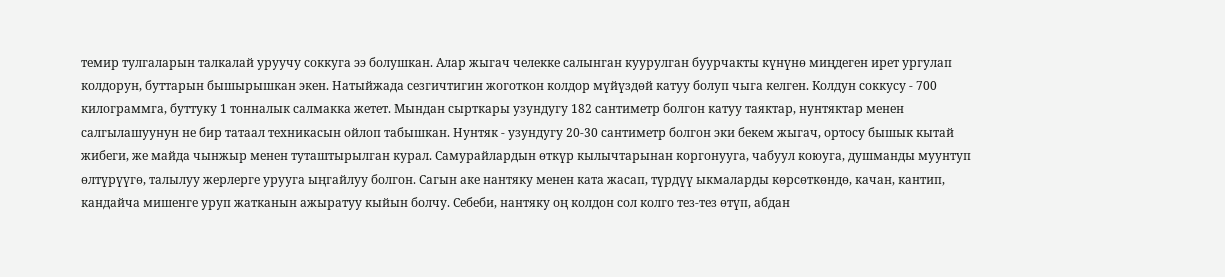темир тулгаларын талкалай уруучу соккуга ээ болушкан. Алар жыгач челекке салынган куурулган буурчакты күнүнө миңдеген ирет ургулап колдорун, буттарын бышырышкан экен. Натыйжада сезгичтигин жоготкон колдор мүйүздөй катуу болуп чыга келген. Колдун соккусу - 700 килограммга, буттуку 1 тонналык салмакка жетет. Мындан сырткары узундугу 182 сантиметр болгон катуу таяктар, нунтяктар менен салгылашуунун не бир татаал техникасын ойлоп табышкан. Нунтяк - узундугу 20-30 сантиметр болгон эки бекем жыгач, ортосу бышык кытай жибеги, же майда чынжыр менен туташтырылган курал. Самурайлардын өткүр кылычтарынан коргонууга, чабуул коюуга, душманды муунтуп өлтүрүүгө, талылуу жерлерге урууга ыңгайлуу болгон. Сагын аке нантяку менен ката жасап, түрдүү ыкмаларды көрсөткөндө, качан, кантип, кандайча мишенге уруп жатканын ажыратуу кыйын болчу. Себеби, нантяку оң колдон сол колго тез-тез өтүп, абдан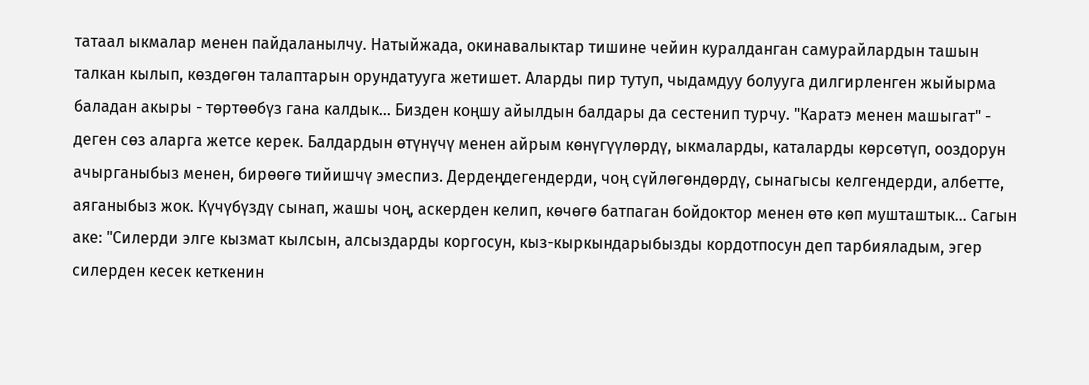татаал ыкмалар менен пайдаланылчу. Натыйжада, окинавалыктар тишине чейин куралданган самурайлардын ташын талкан кылып, көздөгөн талаптарын орундатууга жетишет. Аларды пир тутуп, чыдамдуу болууга дилгирленген жыйырма баладан акыры - төртөөбүз гана калдык... Бизден коңшу айылдын балдары да сестенип турчу. "Каратэ менен машыгат" - деген сөз аларга жетсе керек. Балдардын өтүнүчү менен айрым көнүгүүлөрдү, ыкмаларды, каталарды көрсөтүп, ооздорун ачырганыбыз менен, бирөөгө тийишчү эмеспиз. Дердеңдегендерди, чоң сүйлөгөндөрдү, сынагысы келгендерди, албетте, аяганыбыз жок. Күчүбүздү сынап, жашы чоң, аскерден келип, көчөгө батпаган бойдоктор менен өтө көп мушташтык... Сагын аке: "Силерди элге кызмат кылсын, алсыздарды коргосун, кыз-кыркындарыбызды кордотпосун деп тарбияладым, эгер силерден кесек кеткенин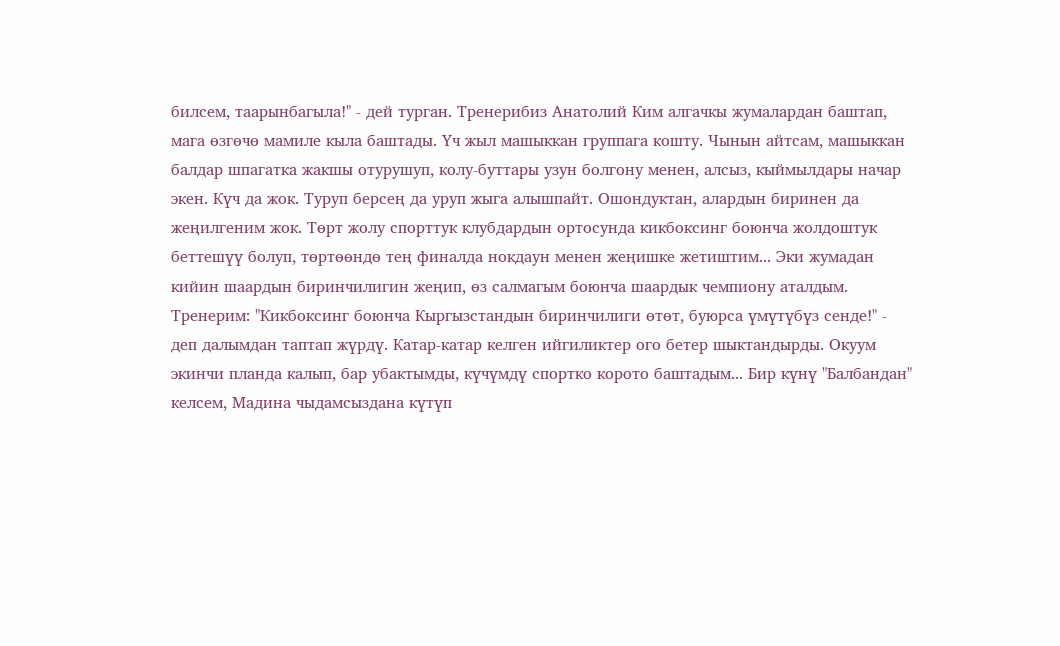билсем, таарынбагыла!" - дей турган. Тренерибиз Анатолий Ким алгачкы жумалардан баштап, мага өзгөчө мамиле кыла баштады. Үч жыл машыккан группага кошту. Чынын айтсам, машыккан балдар шпагатка жакшы отурушуп, колу-буттары узун болгону менен, алсыз, кыймылдары начар экен. Күч да жок. Туруп берсең да уруп жыга алышпайт. Ошондуктан, алардын биринен да жеңилгеним жок. Төрт жолу спорттук клубдардын ортосунда кикбоксинг боюнча жолдоштук беттешүү болуп, төртөөндө тең финалда нокдаун менен жеңишке жетиштим... Эки жумадан кийин шаардын биринчилигин жеңип, өз салмагым боюнча шаардык чемпиону аталдым. Тренерим: "Кикбоксинг боюнча Кыргызстандын биринчилиги өтөт, буюрса үмүтүбүз сенде!" - деп далымдан таптап жүрдү. Катар-катар келген ийгиликтер ого бетер шыктандырды. Окуум экинчи планда калып, бар убактымды, күчүмдү спортко корото баштадым... Бир күнү "Балбандан" келсем, Мадина чыдамсыздана күтүп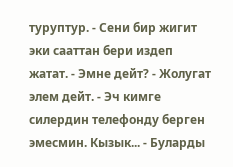туруптур. - Сени бир жигит эки сааттан бери издеп жатат. - Эмне дейт? - Жолугат элем дейт. - Эч кимге силердин телефонду берген эмесмин. Кызык... - Буларды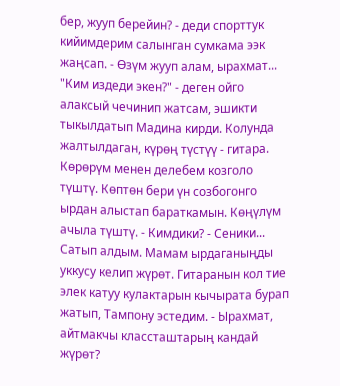бер, жууп берейин? - деди спорттук кийимдерим салынган сумкама ээк жаңсап. - Өзүм жууп алам, ырахмат... "Ким издеди экен?" - деген ойго алаксый чечинип жатсам, эшикти тыкылдатып Мадина кирди. Колунда жалтылдаган, күрөң түстүү - гитара. Көрөрүм менен делебем козголо түштү. Көптөн бери үн созбогонго ырдан алыстап бараткамын. Көңүлүм ачыла түштү. - Кимдики? - Сеники... Сатып алдым. Мамам ырдаганыңды уккусу келип жүрөт. Гитаранын кол тие элек катуу кулактарын кычырата бурап жатып, Тампону эстедим. - Ырахмат, айтмакчы классташтарың кандай жүрөт?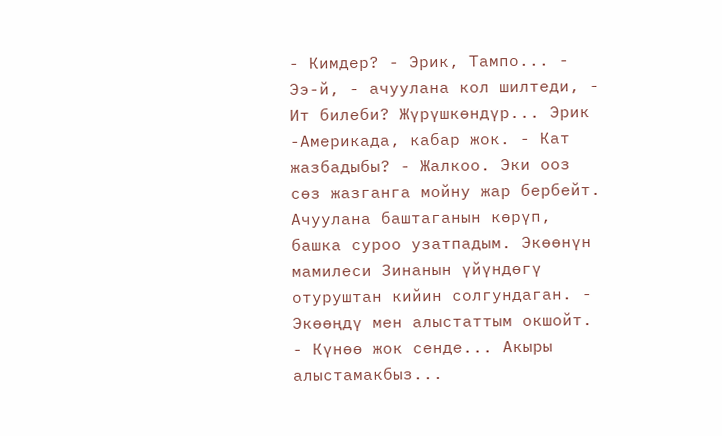- Кимдер? - Эрик, Тампо... - Ээ-й, - ачуулана кол шилтеди, - Ит билеби? Жүрүшкөндүр... Эрик -Америкада, кабар жок. - Кат жазбадыбы? - Жалкоо. Эки ооз сөз жазганга мойну жар бербейт. Ачуулана баштаганын көрүп, башка суроо узатпадым. Экөөнүн мамилеси Зинанын үйүндөгү отуруштан кийин солгундаган. - Экөөңдү мен алыстаттым окшойт. - Күнөө жок сенде... Акыры алыстамакбыз...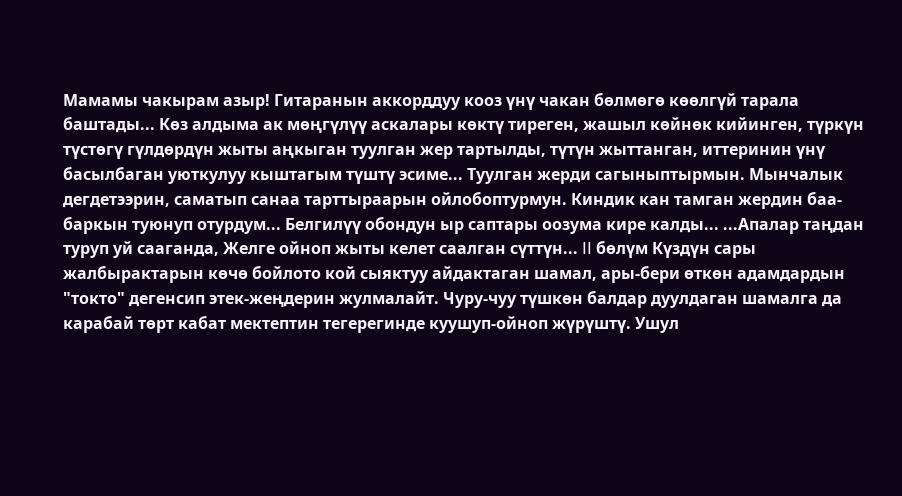Мамамы чакырам азыр! Гитаранын аккорддуу кооз үнү чакан бөлмөгө көөлгүй тарала баштады... Көз алдыма ак мөңгүлүү аскалары көктү тиреген, жашыл көйнөк кийинген, түркүн түстөгү гүлдөрдүн жыты аңкыган туулган жер тартылды, түтүн жыттанган, иттеринин үнү басылбаган уюткулуу кыштагым түштү эсиме... Туулган жерди сагыныптырмын. Мынчалык дегдетээрин, саматып санаа тарттыраарын ойлобоптурмун. Киндик кан тамган жердин баа-баркын туюнуп отурдум... Белгилүү обондун ыр саптары оозума кире калды... ...Апалар таңдан туруп уй сааганда, Желге ойноп жыты келет саалган сүттүн... II бөлүм Күздүн сары жалбырактарын көчө бойлото кой сыяктуу айдактаган шамал, ары-бери өткөн адамдардын "токто" дегенсип этек-жеңдерин жулмалайт. Чуру-чуу түшкөн балдар дуулдаган шамалга да карабай төрт кабат мектептин тегерегинде куушуп-ойноп жүрүштү. Ушул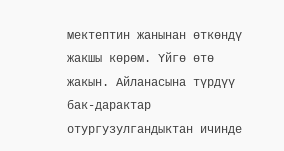мектептин жанынан өткөндү жакшы көрөм. Үйгө өтө жакын. Айланасына түрдүү бак-дарактар отургузулгандыктан ичинде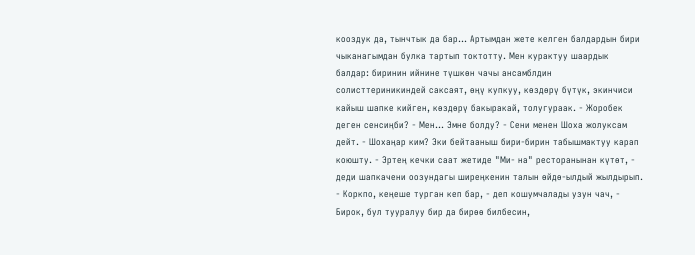кооздук да, тынчтык да бар... Артымдан жете келген балдардын бири чыканагымдан булка тартып токтотту. Мен курактуу шаардык балдар: биринин ийнине түшкөн чачы ансамблдин солисттериникиндей саксаят, өңү купкуу, көздөрү бүтүк, экинчиси кайыш шапке кийген, көздөрү бакыракай, толугураак. - Жоробек деген сенсиңби? - Мен... Эмне болду? - Сени менен Шоха жолуксам дейт. - Шохаңар ким? Эки бейтааныш бири-бирин табышмактуу карап коюшту. - Эртең кечки саат жетиде "Ми- на" ресторанынан күтөт, - деди шапкачени оозундагы ширеңкенин талын өйдө-ылдый жылдырып. - Коркпо, кеңеше турган кеп бар, - деп кошумчалады узун чач, - Бирок, бул тууралуу бир да бирөө билбесин,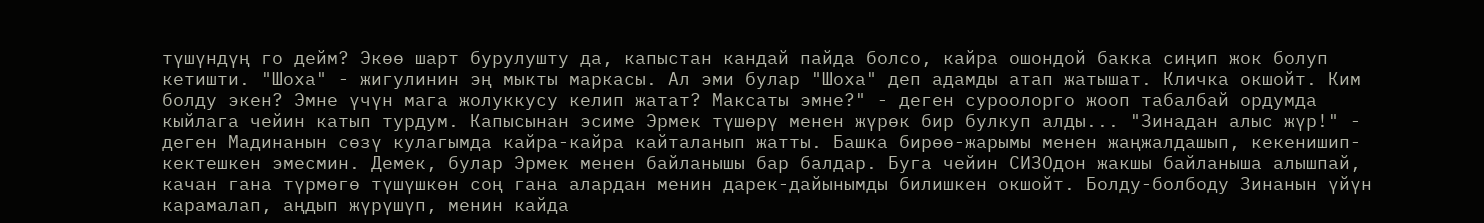түшүндүң го дейм? Экөө шарт бурулушту да, капыстан кандай пайда болсо, кайра ошондой бакка сиңип жок болуп кетишти. "Шоха" - жигулинин эң мыкты маркасы. Ал эми булар "Шоха" деп адамды атап жатышат. Кличка окшойт. Ким болду экен? Эмне үчүн мага жолуккусу келип жатат? Максаты эмне?" - деген суроолорго жооп табалбай ордумда кыйлага чейин катып турдум. Капысынан эсиме Эрмек түшөрү менен жүрөк бир булкуп алды... "Зинадан алыс жүр!" - деген Мадинанын сөзү кулагымда кайра-кайра кайталанып жатты. Башка бирөө-жарымы менен жаңжалдашып, кекенишип-кектешкен эмесмин. Демек, булар Эрмек менен байланышы бар балдар. Буга чейин СИЗОдон жакшы байланыша алышпай, качан гана түрмөгө түшүшкөн соң гана алардан менин дарек-дайынымды билишкен окшойт. Болду-болбоду Зинанын үйүн карамалап, аңдып жүрүшүп, менин кайда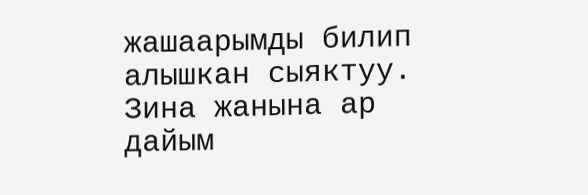жашаарымды билип алышкан сыяктуу. Зина жанына ар дайым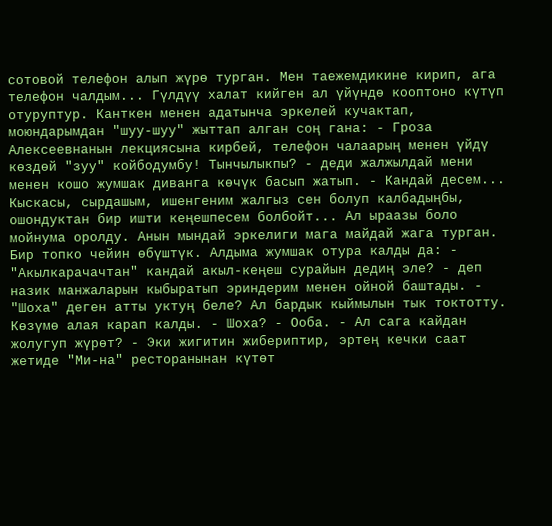сотовой телефон алып жүрө турган. Мен таежемдикине кирип, ага телефон чалдым... Гүлдүү халат кийген ал үйүндө кооптоно күтүп отуруптур. Канткен менен адатынча эркелей кучактап, моюндарымдан "шуу-шуу" жыттап алган соң гана: - Гроза Алексеевнанын лекциясына кирбей, телефон чалаарың менен үйдү көздөй "зуу" койбодумбу! Тынчылыкпы? - деди жалжылдай мени менен кошо жумшак диванга көчүк басып жатып. - Кандай десем... Кыскасы, сырдашым, ишенгеним жалгыз сен болуп калбадыңбы, ошондуктан бир ишти кеңешпесем болбойт... Ал ыраазы боло мойнума оролду. Анын мындай эркелиги мага майдай жага турган. Бир топко чейин өбүштүк. Алдыма жумшак отура калды да: - "Акылкарачачтан" кандай акыл-кеңеш сурайын дедиң эле? - деп назик манжаларын кыбыратып эриндерим менен ойной баштады. - "Шоха" деген атты уктуң беле? Ал бардык кыймылын тык токтотту. Көзүмө алая карап калды. - Шоха? - Ооба. - Ал сага кайдан жолугуп жүрөт? - Эки жигитин жибериптир, эртең кечки саат жетиде "Ми-на" ресторанынан күтөт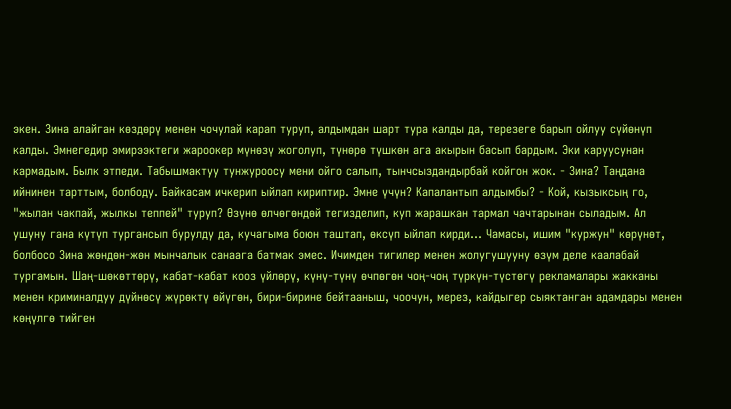экен. Зина алайган көздөрү менен чочулай карап туруп, алдымдан шарт тура калды да, терезеге барып ойлуу сүйөнүп калды. Эмнегедир эмирээктеги жароокер мүнөзү жоголуп, түнөрө түшкөн ага акырын басып бардым. Эки каруусунан кармадым. Былк этпеди. Табышмактуу тунжуроосу мени ойго салып, тынчсыздандырбай койгон жок. - Зина? Таңдана ийнинен тарттым, болбоду. Байкасам ичкерип ыйлап кириптир. Эмне үчүн? Капалантып алдымбы? - Кой, кызыксың го, "жылан чакпай, жылкы теппей" туруп? Өзүнө өлчөгөндөй тегизделип, куп жарашкан тармал чачтарынан сыладым. Ал ушуну гана күтүп тургансып бурулду да, кучагыма боюн таштап, өксүп ыйлап кирди... Чамасы, ишим "куржун" көрүнөт, болбосо Зина жөндөн-жөн мынчалык санаага батмак эмес. Ичимден тигилер менен жолугушууну өзүм деле каалабай тургамын. Шаң-шөкөттөрү, кабат-кабат кооз үйлөрү, күнү-түнү өчпөгөн чоң-чоң түркүн-түстөгү рекламалары жакканы менен криминалдуу дүйнөсү жүрөктү өйүгөн, бири-бирине бейтааныш, чоочун, мерез, кайдыгер сыяктанган адамдары менен көңүлгө тийген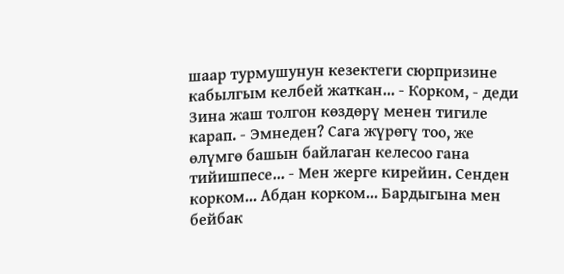шаар турмушунун кезектеги сюрпризине кабылгым келбей жаткан... - Корком, - деди Зина жаш толгон көздөрү менен тигиле карап. - Эмнеден? Сага жүрөгү тоо, же өлүмгө башын байлаган келесоо гана тийишпесе... - Мен жерге кирейин. Сенден корком... Абдан корком... Бардыгына мен бейбак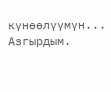күнөөлүүмүн... Азгырдым.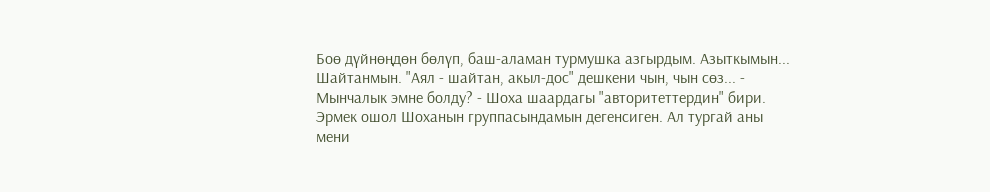Боө дүйнөңдөн бөлүп, баш-аламан турмушка азгырдым. Азыткымын... Шайтанмын. "Аял - шайтан, акыл-дос" дешкени чын, чын сөз... - Мынчалык эмне болду? - Шоха шаардагы "авторитеттердин" бири. Эрмек ошол Шоханын группасындамын дегенсиген. Ал тургай аны мени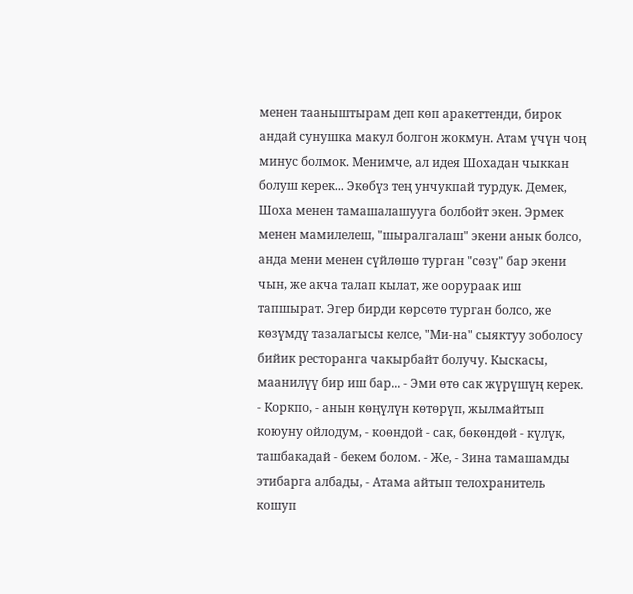менен тааныштырам деп көп аракеттенди, бирок андай сунушка макул болгон жокмун. Атам үчүн чоң минус болмок. Менимче, ал идея Шохадан чыккан болуш керек... Экөбүз тең унчукпай турдук. Демек, Шоха менен тамашалашууга болбойт экен. Эрмек менен мамилелеш, "шыралгалаш" экени анык болсо, анда мени менен сүйлөшө турган "сөзү" бар экени чын, же акча талап кылат, же оорураак иш тапшырат. Эгер бирди көрсөтө турган болсо, же көзүмдү тазалагысы келсе, "Ми-на" сыяктуу зоболосу бийик ресторанга чакырбайт болучу. Кыскасы, маанилүү бир иш бар... - Эми өтө сак жүрүшүң керек. - Коркпо, - анын көңүлүн көтөрүп, жылмайтып коюуну ойлодум, - коөндой - сак, бөкөндөй - күлүк, ташбакадай - бекем болом. - Же, - Зина тамашамды этибарга албады, - Атама айтып телохранитель кошуп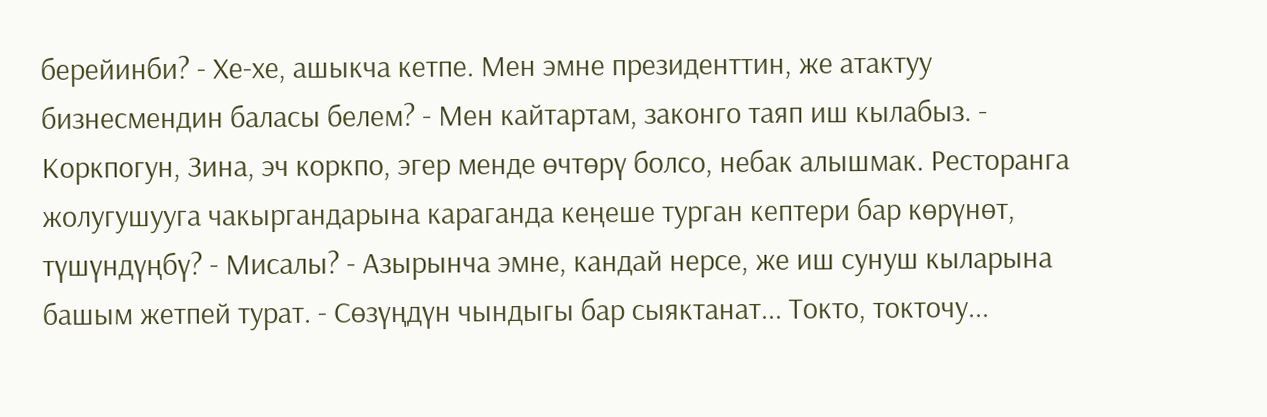берейинби? - Хе-хе, ашыкча кетпе. Мен эмне президенттин, же атактуу бизнесмендин баласы белем? - Мен кайтартам, законго таяп иш кылабыз. - Коркпогун, Зина, эч коркпо, эгер менде өчтөрү болсо, небак алышмак. Ресторанга жолугушууга чакыргандарына караганда кеңеше турган кептери бар көрүнөт, түшүндүңбү? - Мисалы? - Азырынча эмне, кандай нерсе, же иш сунуш кыларына башым жетпей турат. - Сөзүңдүн чындыгы бар сыяктанат... Токто, токточу...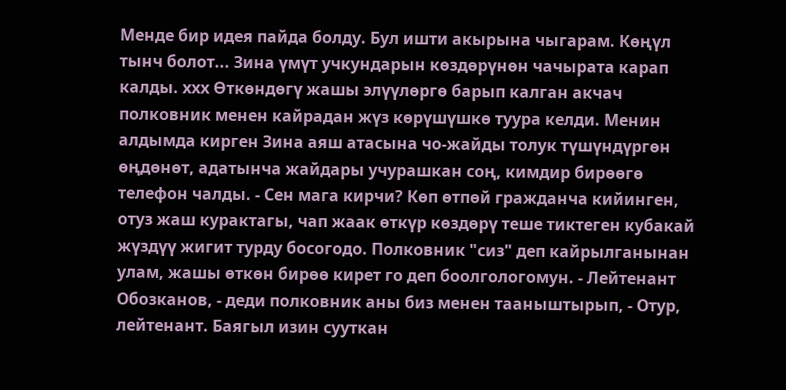Менде бир идея пайда болду. Бул ишти акырына чыгарам. Көңүл тынч болот... Зина үмүт учкундарын көздөрүнөн чачырата карап калды. ххх Өткөндөгү жашы элүүлөргө барып калган акчач полковник менен кайрадан жүз көрүшүшкө туура келди. Менин алдымда кирген Зина аяш атасына чо-жайды толук түшүндүргөн өңдөнөт, адатынча жайдары учурашкан соң, кимдир бирөөгө телефон чалды. - Сен мага кирчи? Көп өтпөй гражданча кийинген, отуз жаш курактагы, чап жаак өткүр көздөрү теше тиктеген кубакай жүздүү жигит турду босогодо. Полковник "сиз" деп кайрылганынан улам, жашы өткөн бирөө кирет го деп боолгологомун. - Лейтенант Обозканов, - деди полковник аны биз менен тааныштырып, - Отур, лейтенант. Баягыл изин сууткан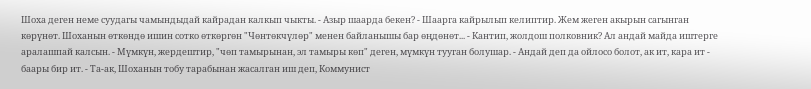Шоха деген неме суудагы чамындыдай кайрадан калкып чыкты. - Азыр шаарда бекен? - Шаарга кайрылып келиптир. Жем жеген акырын сагынган көрүнөт. Шоханын өткөндө ишин сотко өткөргөн "Чөнтөкчүлөр" менен байланышы бар өңдөнөт... - Кантип, жолдош полковник? Ал андай майда иштерге аралашпай калсын. - Мүмкүн, жердештир, "чөп тамырынан, эл тамыры көп" деген, мүмкүн тууган болушар. - Андай деп да ойлосо болот, ак ит, кара ит - баары бир ит. - Та-ак, Шоханын тобу тарабынан жасалган иш деп, Коммунист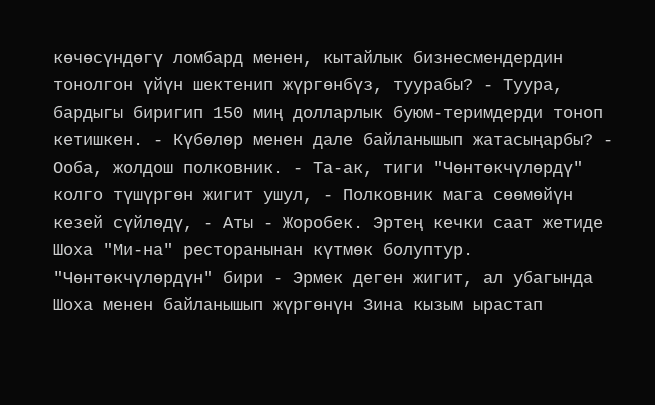көчөсүндөгү ломбард менен, кытайлык бизнесмендердин тонолгон үйүн шектенип жүргөнбүз, туурабы? - Туура, бардыгы биригип 150 миң долларлык буюм-теримдерди тоноп кетишкен. - Күбөлөр менен дале байланышып жатасыңарбы? - Ооба, жолдош полковник. - Та-ак, тиги "Чөнтөкчүлөрдү" колго түшүргөн жигит ушул, - Полковник мага сөөмөйүн кезей сүйлөдү, - Аты - Жоробек. Эртең кечки саат жетиде Шоха "Ми-на" ресторанынан күтмөк болуптур. "Чөнтөкчүлөрдүн" бири - Эрмек деген жигит, ал убагында Шоха менен байланышып жүргөнүн Зина кызым ырастап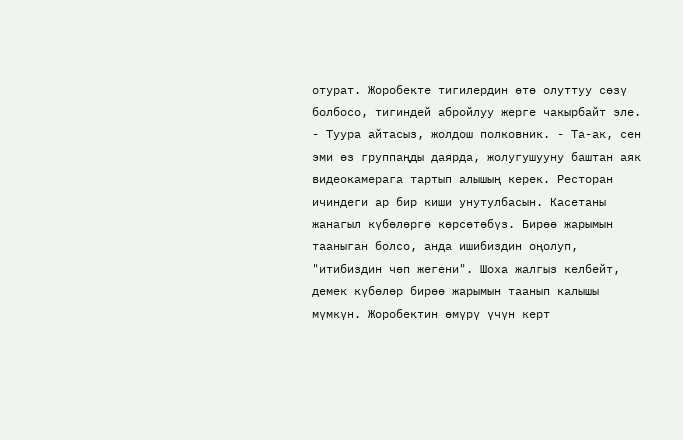отурат. Жоробекте тигилердин өтө олуттуу сөзү болбосо, тигиндей абройлуу жерге чакырбайт эле. - Туура айтасыз, жолдош полковник. - Та-ак, сен эми өз группаңды даярда, жолугушууну баштан аяк видеокамерага тартып алышың керек. Ресторан ичиндеги ар бир киши унутулбасын. Касетаны жанагыл күбөлөргө көрсөтөбүз. Бирөө жарымын тааныган болсо, анда ишибиздин оңолуп, "итибиздин чөп жегени". Шоха жалгыз келбейт, демек күбөлөр бирөө жарымын таанып калышы мүмкүн. Жоробектин өмүрү үчүн керт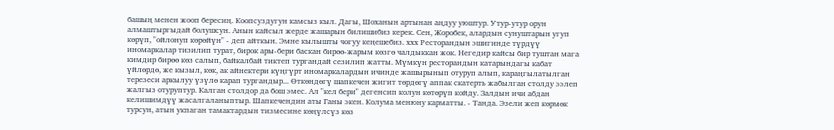башың менен жооп бересиң. Коопсуздугун камсыз кыл. Дагы, Шоханын артынан аңдуу уюштур. Утур-утур орун алмаштыргыдай болушсун. Анын кайсыл жерде жашарын билишибиз керек. Сен, Жоробек, алардын сунуштарын угуп көрүп, "ойлонуп көрөйүн" - деп айткын. Эмне кылышты чогуу кеңешебиз. ххх Ресторандын эшигинде түрдүү иномаркалар тизилип турат, бирок ары-бери баскан бирөө-жарым көзгө чалдыккан жок. Негедир кайсы бир туштан мага кимдир бирөө көз салып, байкалбай тиктеп тургандай сезилип жатты. Мүмкүн ресторандын катарындагы кабат үйлөрдө, же кызыл, көк, ак айнектери күңгүрт иномаркалардын ичинде жашырынып отуруп алып, караңгылатылган терезеси аркылуу үзүлө карап тургандыр... Өткөндөгү шапкечен жигит төрдөгү аппак скатерть жабылган столду ээлеп жалгыз отуруптур. Калган столдор да бош эмес. Ал "кел бери" дегенсип колун көтөрүп койду. Залдын ичи абдан келишимдүү жасалгаланыптыр. Шапкечендин аты Ганы экен. Колума менюну карматты. - Танда. Эзели жеп көрмөк турсун, атын укпаган тамактардын тизмесине көңүлсүз көз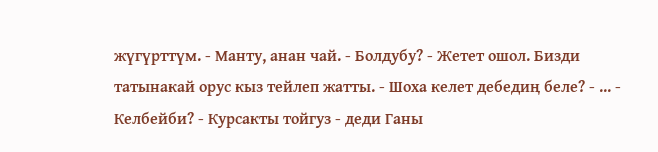жүгүрттүм. - Манту, анан чай. - Болдубу? - Жетет ошол. Бизди татынакай орус кыз тейлеп жатты. - Шоха келет дебедиң беле? - ... - Келбейби? - Курсакты тойгуз - деди Ганы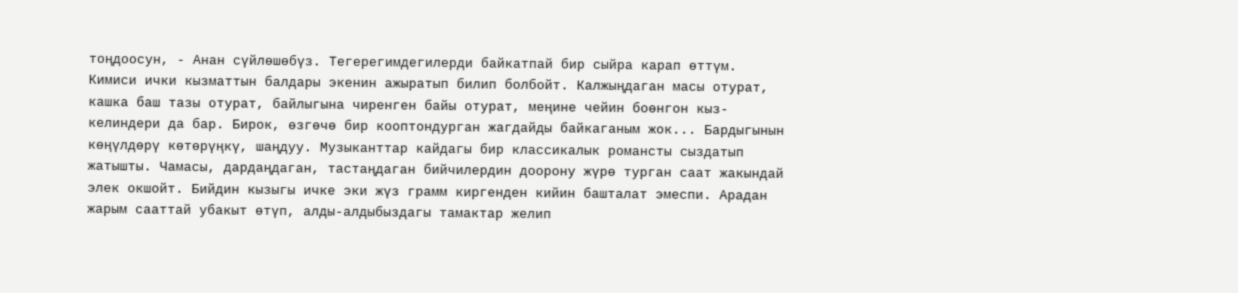тоңдоосун, - Анан сүйлөшөбүз. Тегерегимдегилерди байкатпай бир сыйра карап өттүм. Кимиси ички кызматтын балдары экенин ажыратып билип болбойт. Калжыңдаган масы отурат, кашка баш тазы отурат, байлыгына чиренген байы отурат, меңине чейин боөнгон кыз-келиндери да бар. Бирок, өзгөчө бир кооптондурган жагдайды байкаганым жок... Бардыгынын көңүлдөрү көтөрүңкү, шаңдуу. Музыканттар кайдагы бир классикалык романсты сыздатып жатышты. Чамасы, дардаңдаган, тастаңдаган бийчилердин доорону жүрө турган саат жакындай элек окшойт. Бийдин кызыгы ичке эки жүз грамм киргенден кийин башталат эмеспи. Арадан жарым сааттай убакыт өтүп, алды-алдыбыздагы тамактар желип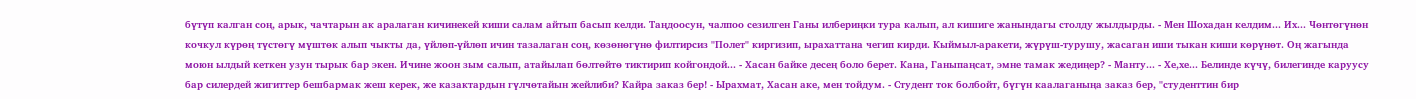бүтүп калган соң, арык, чачтарын ак аралаган кичинекей киши салам айтып басып келди. Таңдоосун, чалпоо сезилген Ганы илбериңки тура калып, ал кишиге жанындагы столду жылдырды. - Мен Шохадан келдим... Их... Чөнтөгүнөн кочкул күрөң түстөгү мүштөк алып чыкты да, үйлөп-үйлөп ичин тазалаган соң, көзөнөгүнө филтирсиз "Полет" киргизип, ырахаттана чегип кирди. Кыймыл-аракети, жүрүш-турушу, жасаган иши тыкан киши көрүнөт. Оң жагында моюн ылдый кеткен узун тырык бар экен. Ичине жоон зым салып, атайылап бөлтөйтө тиктирип койгондой... - Хасан байке десең боло берет. Кана, Ганыпаңсат, эмне тамак жедиңер? - Манту... - Хе,хе... Белинде күчү, билегинде каруусу бар силердей жигиттер бешбармак жеш керек, же казактардын гүлчөтайын жейлиби? Кайра заказ бер! - Ырахмат, Хасан аке, мен тойдум. - Студент ток болбойт, бүгүн каалаганыңа заказ бер, "студенттин бир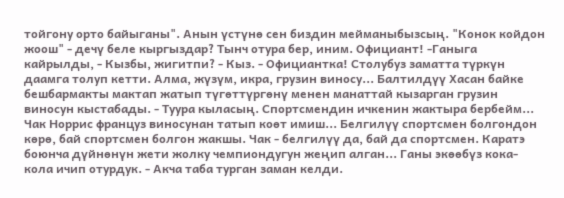тойгону орто байыганы". Анын үстүнө сен биздин мейманыбызсың. "Конок койдон жоош" - дечү беле кыргыздар? Тынч отура бер, иним. Официант! -Ганыга кайрылды, - Кызбы, жигитпи? - Кыз. - Официантка! Столубуз заматта түркүн даамга толуп кетти. Алма, жүзүм, икра, грузин виносу... Балтилдүү Хасан байке бешбармакты мактап жатып түгөттүргөнү менен манаттай кызарган грузин виносун кыстабады. - Туура кыласың. Спортсмендин ичкенин жактыра бербейм... Чак Норрис француз виносунан татып коөт имиш... Белгилүү спортсмен болгондон көрө, бай спортсмен болгон жакшы. Чак - белгилүү да, бай да спортсмен. Каратэ боюнча дүйнөнүн жети жолку чемпиондугун жеңип алган... Ганы экөөбүз кока-кола ичип отурдук. - Акча таба турган заман келди.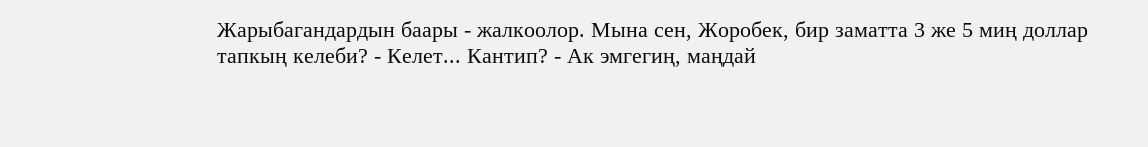Жарыбагандардын баары - жалкоолор. Мына сен, Жоробек, бир заматта 3 же 5 миң доллар тапкың келеби? - Келет... Кантип? - Ак эмгегиң, маңдай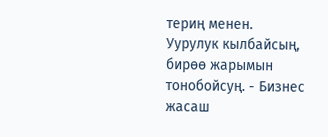териң менен. Уурулук кылбайсың, бирөө жарымын тонобойсуң. - Бизнес жасаш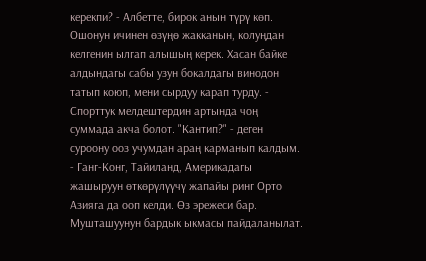керекпи? - Албетте, бирок анын түрү көп. Ошонун ичинен өзүңө жакканын, колуңдан келгенин ылгап алышың керек. Хасан байке алдындагы сабы узун бокалдагы винодон татып коюп, мени сырдуу карап турду. - Спорттук мелдештердин артында чоң суммада акча болот. "Кантип?" - деген суроону ооз учумдан араң карманып калдым. - Ганг-Конг, Тайиланд, Америкадагы жашыруун өткөрүлүүчү жапайы ринг Орто Азияга да ооп келди. Өз эрежеси бар. Мушташуунун бардык ыкмасы пайдаланылат.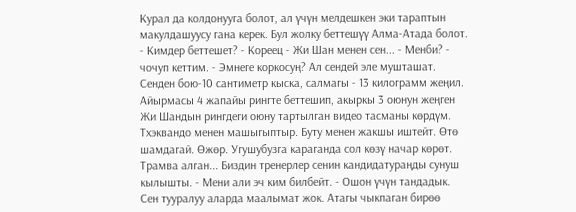Курал да колдонууга болот, ал үчүн мелдешкен эки тараптын макулдашуусу гана керек. Бул жолку беттешүү Алма-Атада болот. - Кимдер беттешет? - Кореец - Жи Шан менен сен... - Менби? - чочуп кеттим. - Эмнеге коркосуң? Ал сендей эле мушташат. Сенден бою-10 сантиметр кыска, салмагы - 13 килограмм жеңил. Айырмасы 4 жапайы рингте беттешип, акыркы 3 оюнун жеңген Жи Шандын рингдеги оюну тартылган видео тасманы көрдүм. Тхэквандо менен машыгыптыр. Буту менен жакшы иштейт. Өтө шамдагай. Өжөр. Угушубузга караганда сол көзү начар көрөт. Трамва алган... Биздин тренерлер сенин кандидатураңды сунуш кылышты. - Мени али эч ким билбейт. - Ошон үчүн тандадык. Сен тууралуу аларда маалымат жок. Атагы чыкпаган бирөө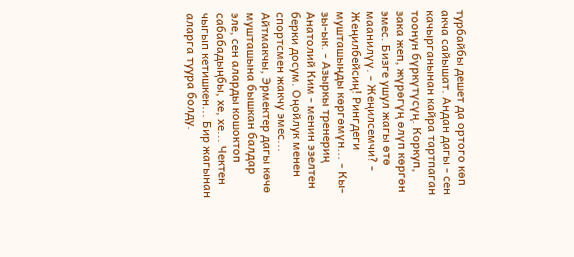турбайбы дешет да ортого көп акча сайышат. Андан дагы - сен качырганынан кайра тартпаган тоонун бүркүтүсүң. Коркуп, зака жеп, жүрөгүң өлүп көргөн эмес. Бизге ушул жагы өтө маанилүү. - Жеңилсемчи? - Жеңилбейсиң! Рингдеги мушташыңды көргөмүн... - Кы-зы-ык. - Азыркы тренериң Анатолий Ким - менин эзелтен берки досум. Оңойлук менен спортсмен жакчу эмес... Айтмакчы, Эрмектер дагы көчө мушташына бышкан балдар эле, сен аларды кошоктоп сабабадыңбы, хе, хе... Чектен чыгып кетишкен... Бир жагынан аларга туура болду.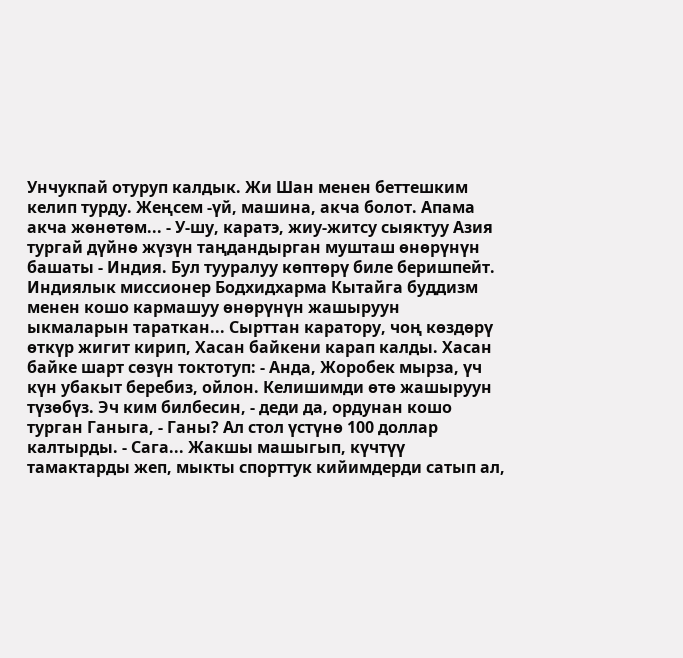Унчукпай отуруп калдык. Жи Шан менен беттешким келип турду. Жеңсем -үй, машина, акча болот. Апама акча жөнөтөм... - У-шу, каратэ, жиу-житсу сыяктуу Азия тургай дүйнө жүзүн таңдандырган мушташ өнөрүнүн башаты - Индия. Бул тууралуу көптөрү биле беришпейт. Индиялык миссионер Бодхидхарма Кытайга буддизм менен кошо кармашуу өнөрүнүн жашыруун ыкмаларын тараткан... Сырттан каратору, чоң көздөрү өткүр жигит кирип, Хасан байкени карап калды. Хасан байке шарт сөзүн токтотуп: - Анда, Жоробек мырза, үч күн убакыт беребиз, ойлон. Келишимди өтө жашыруун түзөбүз. Эч ким билбесин, - деди да, ордунан кошо турган Ганыга, - Ганы? Ал стол үстүнө 100 доллар калтырды. - Сага... Жакшы машыгып, күчтүү тамактарды жеп, мыкты спорттук кийимдерди сатып ал,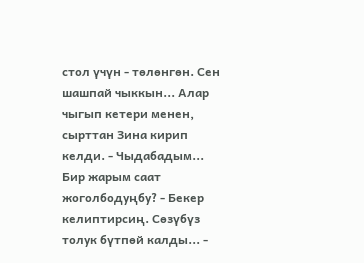стол үчүн - төлөнгөн. Сен шашпай чыккын... Алар чыгып кетери менен, сырттан Зина кирип келди. - Чыдабадым... Бир жарым саат жоголбодуңбу? - Бекер келиптирсиң. Сөзүбүз толук бүтпөй калды... -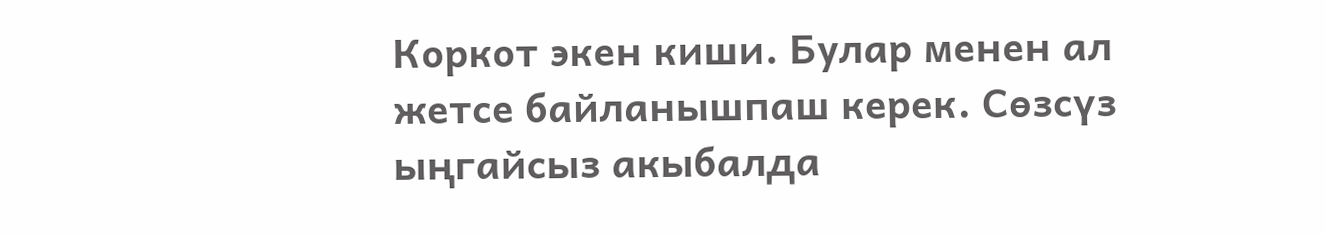Коркот экен киши. Булар менен ал жетсе байланышпаш керек. Сөзсүз ыңгайсыз акыбалда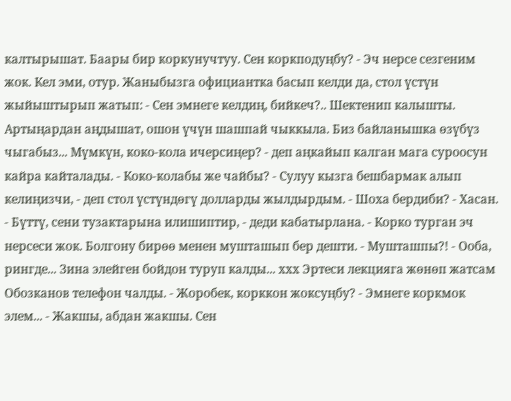калтырышат. Баары бир коркунучтуу. Сен коркподуңбу? - Эч нерсе сезгеним жок. Кел эми, отур. Жаныбызга официантка басып келди да, стол үстүн жыйыштырып жатып: - Сен эмнеге келдиң, бийкеч?.. Шектенип калышты. Артыңардан аңдышат, ошон үчүн шашпай чыккыла. Биз байланышка өзүбүз чыгабыз... Мүмкүн, коко-кола ичерсиңер? - деп аңкайып калган мага суроосун кайра кайталады. - Коко-колабы же чайбы? - Сулуу кызга бешбармак алып келиңизчи, - деп стол үстүндөгү долларды жылдырдым. - Шоха бердиби? - Хасан. - Бүттү, сени тузактарына илишиптир, - деди кабатырлана. - Корко турган эч нерсеси жок. Болгону бирөө менен мушташып бер дешти. - Мушташпы?! - Ооба, рингде... Зина элейген бойдон туруп калды... ххх Эртеси лекцияга жөнөп жатсам Обозканов телефон чалды. - Жоробек, корккон жоксуңбу? - Эмнеге коркмок элем... - Жакшы, абдан жакшы. Сен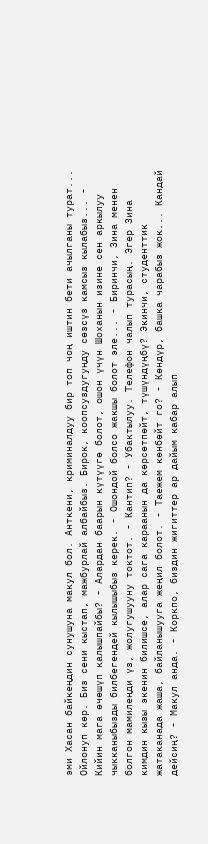эми Хасан байкеңдин сунушуна макул бол. Анткени, криминалдуу бир топ чоң иштин бети ачылганы турат... Ойлонуп көр. Биз сени кыстап, мажбурлай албайбыз. Бирок, коопсуздугуңду сөзсүз камсыз кылабыз... - Кийин мага өчөшүп калышпайбы? - Алардан баарын күтүүгө болот, ошон үчүн Шоханын изине сен аркылуу чыкканыбызды билбегендей кылышыбыз керек. - Ошондой болсо жакшы болот эле... - Биринчи, Зина менен болгон мамилеңди үз, жолугушууну токтот. - Кантип? - Убактылуу. Телефон чалып турасың. Эгер Зина кимдин кызы экенин билишсе, алар сага караанын да көрсөтпөйт, түшүндүңбү? Экинчи, студенттик жатаканада жаша, байланышууга жеңил болот. - Таежем көнбөйт го? - Көндүр, башка чарабыз жок... Кандай дейсиң? - Макул анда. - Коркпо, биздин жигиттер ар дайым кабар алып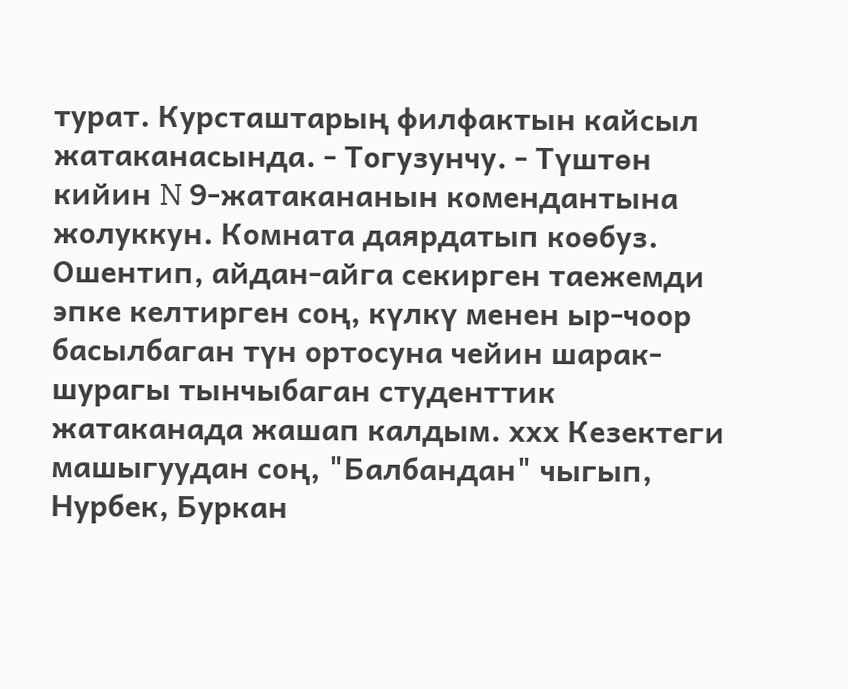турат. Курсташтарың филфактын кайсыл жатаканасында. - Тогузунчу. - Түштөн кийин N 9-жатакананын комендантына жолуккун. Комната даярдатып коөбуз. Ошентип, айдан-айга секирген таежемди эпке келтирген соң, күлкү менен ыр-чоор басылбаган түн ортосуна чейин шарак-шурагы тынчыбаган студенттик жатаканада жашап калдым. ххх Кезектеги машыгуудан соң, "Балбандан" чыгып, Нурбек, Буркан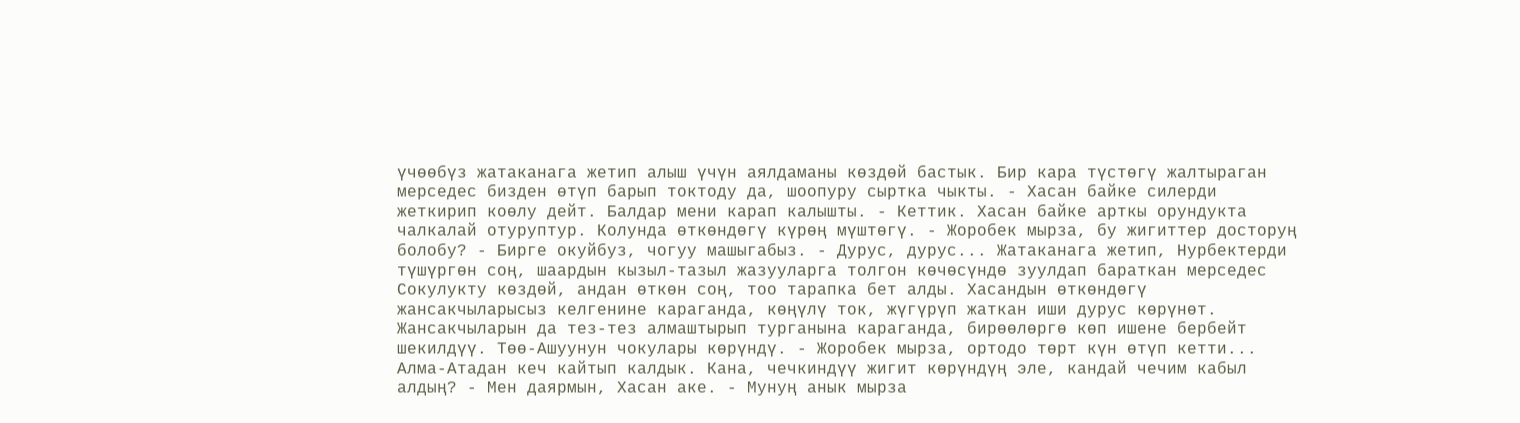үчөөбүз жатаканага жетип алыш үчүн аялдаманы көздөй бастык. Бир кара түстөгү жалтыраган мерседес бизден өтүп барып токтоду да, шоопуру сыртка чыкты. - Хасан байке силерди жеткирип коөлу дейт. Балдар мени карап калышты. - Кеттик. Хасан байке арткы орундукта чалкалай отуруптур. Колунда өткөндөгү күрөң мүштөгү. - Жоробек мырза, бу жигиттер досторуң болобу? - Бирге окуйбуз, чогуу машыгабыз. - Дурус, дурус... Жатаканага жетип, Нурбектерди түшүргөн соң, шаардын кызыл-тазыл жазууларга толгон көчөсүндө зуулдап бараткан мерседес Сокулукту көздөй, андан өткөн соң, тоо тарапка бет алды. Хасандын өткөндөгү жансакчыларысыз келгенине караганда, көңүлү ток, жүгүрүп жаткан иши дурус көрүнөт. Жансакчыларын да тез-тез алмаштырып турганына караганда, бирөөлөргө көп ишене бербейт шекилдүү. Төө-Ашуунун чокулары көрүндү. - Жоробек мырза, ортодо төрт күн өтүп кетти... Алма-Атадан кеч кайтып калдык. Кана, чечкиндүү жигит көрүндүң эле, кандай чечим кабыл алдың? - Мен даярмын, Хасан аке. - Мунуң анык мырза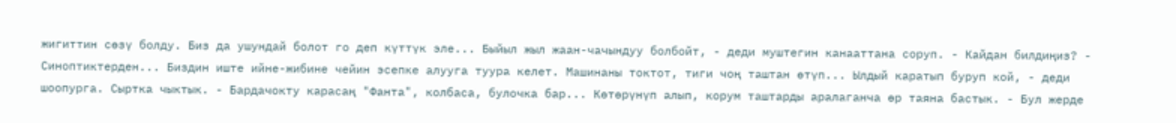жигиттин сөзү болду. Биз да ушундай болот го деп күттүк эле... Быйыл жыл жаан-чачындуу болбойт, - деди муштегин канааттана соруп. - Кайдан билдиңиз? - Синоптиктерден... Биздин иште ийне-жибине чейин эсепке алууга туура келет. Машинаны токтот, тиги чоң таштан өтүп... Ылдый каратып буруп кой, - деди шоопурга. Сыртка чыктык. - Бардачокту карасаң "Фанта", колбаса, булочка бар... Көтөрүнүп алып, корум таштарды аралаганча өр таяна бастык. - Бул жерде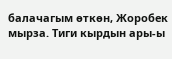балачагым өткөн, Жоробек мырза. Тиги кырдын ары-ы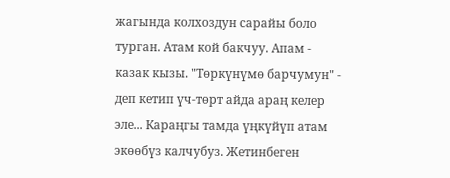жагында колхоздун сарайы боло турган. Атам кой бакчуу. Апам - казак кызы. "Төркүнүмө барчумун" - деп кетип үч-төрт айда араң келер эле... Караңгы тамда үңкүйүп атам экөөбүз калчубуз. Жетинбеген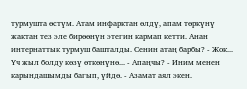турмушта өстүм. Атам инфарктан өлдү, апам төркүнү жактан тез эле бирөөнүн этегин кармап кетти. Анан интернаттык турмуш башталды. Сенин атаң барбы? - Жок... Үч жыл болду көзү өткөнүнө... - Апаңчы? - Иним менен карындашымды багып, үйдө. - Азамат аял экен.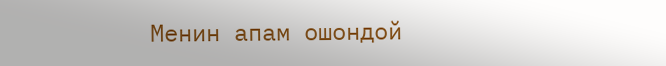Менин апам ошондой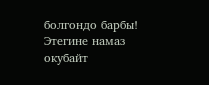болгондо барбы! Этегине намаз окубайт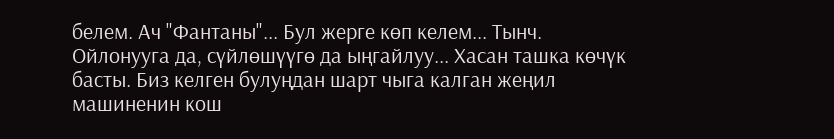белем. Ач "Фантаны"... Бул жерге көп келем... Тынч. Ойлонууга да, сүйлөшүүгө да ыңгайлуу... Хасан ташка көчүк басты. Биз келген булуңдан шарт чыга калган жеңил машиненин кош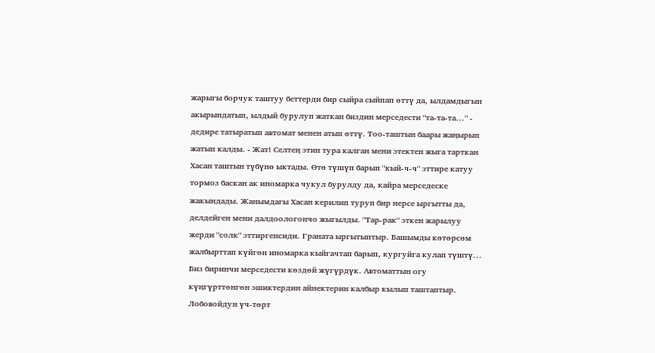жарыгы борчук таштуу беттерди бир сыйра сыйпап өттү да, ылдамдыгын акырындатып, ылдый бурулуп жаткан биздин мерседести "та-та-та..." - дедире татыратып автомат менен атып өттү. Тоо-таштын баары жаңырып жатып калды. - Жат! Селтең этип тура калган мени этектен жыга тарткан Хасан таштын түбүнө ыктады. Өтө түшүп барып "кый-ч-ч" эттире катуу тормоз баскан ак иномарка чукул бурулду да, кайра мерседеске жакындады. Жанымдагы Хасан керилип туруп бир нерсе ыргытты да, делдейген мени далдоологончо жыгылды. "Тар-рак" эткен жарылуу жерди "солк" эттиргенсиди. Граната ыргытыптыр. Башымды көтөрсөм жалбырттап күйгөн иномарка кыйгачтап барып, кургуйга кулап түштү... Биз биринчи мерседести көздөй жүгүрдүк. Автоматтын огу күңгүрттөнгөн эшиктердин айнектерин калбыр кылып таштаптыр. Лобовойдун үч-төрт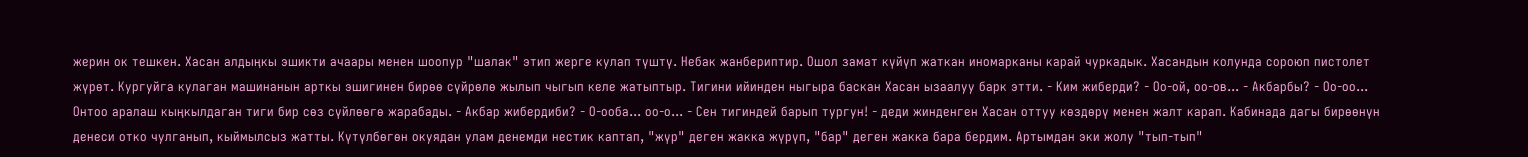жерин ок тешкен. Хасан алдыңкы эшикти ачаары менен шоопур "шалак" этип жерге кулап түштү. Небак жанбериптир. Ошол замат күйүп жаткан иномарканы карай чуркадык. Хасандын колунда сороюп пистолет жүрөт. Кургуйга кулаган машинанын арткы эшигинен бирөө сүйрөлө жылып чыгып келе жатыптыр. Тигини ийинден ныгыра баскан Хасан ызаалуу барк этти. - Ким жиберди? - Оо-ой, оо-ов... - Акбарбы? - Оо-оо... Онтоо аралаш кыңкылдаган тиги бир сөз сүйлөөгө жарабады. - Акбар жибердиби? - О-ооба... оо-о... - Сен тигиндей барып тургун! - деди жинденген Хасан оттуу көздөрү менен жалт карап. Кабинада дагы бирөөнүн денеси отко чулганып, кыймылсыз жатты. Күтүлбөгөн окуядан улам денемди нестик каптап, "жүр" деген жакка жүрүп, "бар" деген жакка бара бердим. Артымдан эки жолу "тып-тып"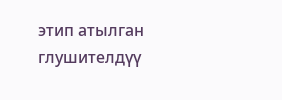этип атылган глушителдүү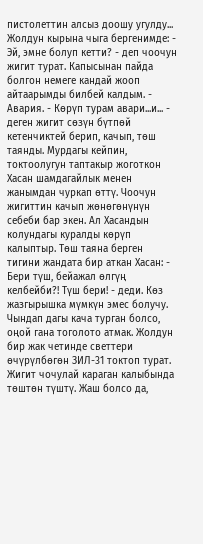пистолеттин алсыз доошу угулду... Жолдун кырына чыга бергенимде: - Эй, эмне болуп кетти? - деп чоочун жигит турат. Капысынан пайда болгон немеге кандай жооп айтаарымды билбей калдым. - Авария. - Көрүп турам авари...и... - деген жигит сөзүн бүтпөй кетенчиктей берип, качып, төш таянды. Мурдагы кейпин, токтоолугун таптакыр жоготкон Хасан шамдагайлык менен жанымдан чуркап өттү. Чоочун жигиттин качып жөнөгөнүнүн себеби бар экен. Ал Хасандын колундагы куралды көрүп калыптыр. Төш таяна берген тигини жандата бир аткан Хасан: - Бери түш, бейажал өлгүң келбейби?! Түш бери! - деди. Көз жазгырышка мүмкүн эмес болучу. Чындап дагы кача турган болсо, оңой гана тоголото атмак. Жолдун бир жак четинде светтери өчүрүлбөгөн ЗИЛ-31 токтоп турат. Жигит чочулай караган калыбында төштөн түштү. Жаш болсо да,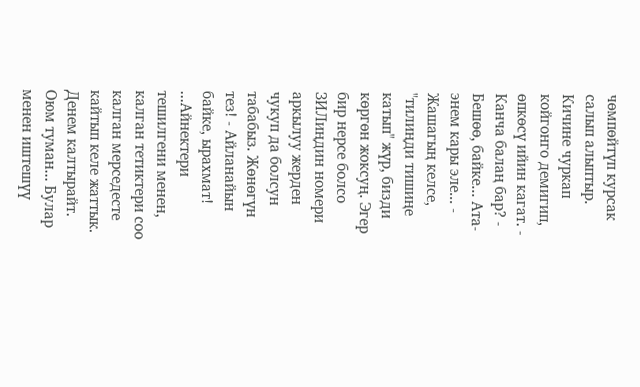чөмпөйтүп курсак салып алыптыр. Кичине чуркап койгонго демигип, өпкөсү ийин кагат. - Канча балаң бар? - Бешөө, байке... Ата-энем кары эле... - Жашагың келсе, "тилиңди тишиңе катып" жүр, бизди көргөн жоксуң. Эгер бир нерсе болсо ЗИЛиңдин номери аркылуу жерден чукуп да болсун табабыз. Жөнөгүн тез! - Айланайын байке, ырахмат! ...Айнектери тешилгени менен, калган тетиктери соо калган мерседесте кайтып келе жаттык. Денем калтырайт. Оюм туман... Булар менен иштешүү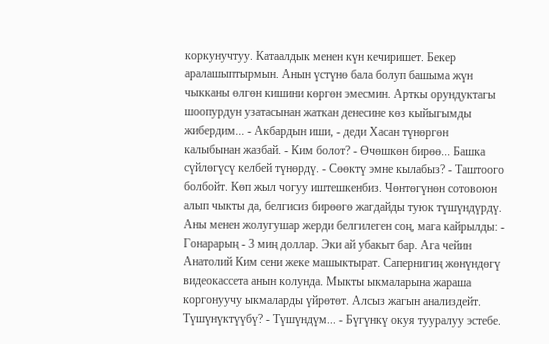коркунучтуу. Катаалдык менен күн кечиришет. Бекер аралашыптырмын. Анын үстүнө бала болуп башыма жүн чыкканы өлгөн кишини көргөн эмесмин. Арткы орундуктагы шоопурдун узатасынан жаткан денесине көз кыйыгымды жибердим... - Акбардын иши, - деди Хасан түнөргөн калыбынан жазбай. - Ким болот? - Өчөшкөн бирөө... Башка сүйлөгүсү келбей түнөрдү. - Сөөктү эмне кылабыз? - Таштоого болбойт. Көп жыл чогуу иштешкенбиз. Чөнтөгүнөн сотовоюн алып чыкты да, белгисиз бирөөгө жагдайды туюк түшүндүрдү. Аны менен жолугушар жерди белгилеген соң, мага кайрылды: - Гонарарың - 3 миң доллар. Эки ай убакыт бар. Ага чейин Анатолий Ким сени жеке машыктырат. Сапернигиң жөнүндөгү видеокассета анын колунда. Мыкты ыкмаларына жараша коргонуучу ыкмаларды үйрөтөт. Алсыз жагын анализдейт. Түшүнүктүүбү? - Түшүндүм... - Бүгүнкү окуя тууралуу эстебе.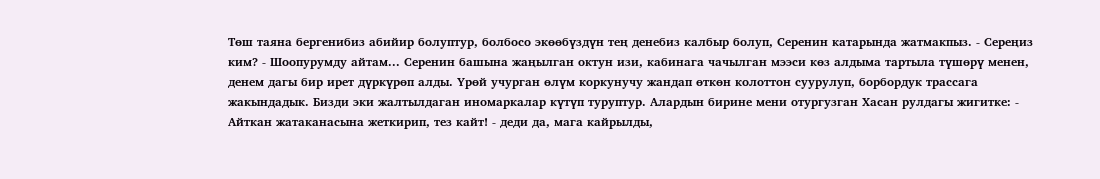Төш таяна бергенибиз абийир болуптур, болбосо экөөбүздүн тең денебиз калбыр болуп, Серенин катарында жатмакпыз. - Сереңиз ким? - Шоопурумду айтам... Серенин башына жаңылган октун изи, кабинага чачылган мээси көз алдыма тартыла түшөрү менен, денем дагы бир ирет дүркүрөп алды. Үрөй учурган өлүм коркунучу жандап өткөн колоттон суурулуп, борбордук трассага жакындадык. Бизди эки жалтылдаган иномаркалар күтүп туруптур. Алардын бирине мени отургузган Хасан рулдагы жигитке: - Айткан жатаканасына жеткирип, тез кайт! - деди да, мага кайрылды,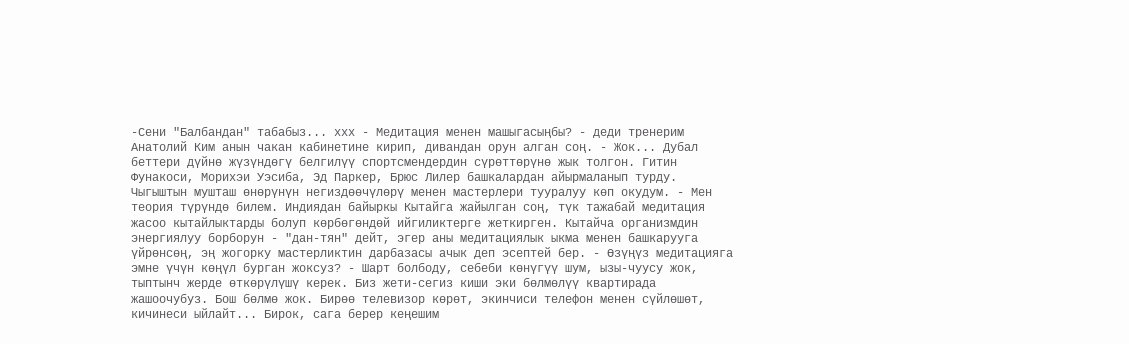-Сени "Балбандан" табабыз... ххх - Медитация менен машыгасыңбы? - деди тренерим Анатолий Ким анын чакан кабинетине кирип, дивандан орун алган соң. - Жок... Дубал беттери дүйнө жүзүндөгү белгилүү спортсмендердин сүрөттөрүнө жык толгон. Гитин Фунакоси, Морихэи Уэсиба, Эд Паркер, Брюс Лилер башкалардан айырмаланып турду. Чыгыштын мушташ өнөрүнүн негиздөөчүлөрү менен мастерлери тууралуу көп окудум. - Мен теория түрүндө билем. Индиядан байыркы Кытайга жайылган соң, түк тажабай медитация жасоо кытайлыктарды болуп көрбөгөндөй ийгиликтерге жеткирген. Кытайча организмдин энергиялуу борборун - "дан-тян" дейт, эгер аны медитациялык ыкма менен башкарууга үйрөнсөң, эң жогорку мастерликтин дарбазасы ачык деп эсептей бер. - Өзүңүз медитацияга эмне үчүн көңүл бурган жоксуз? - Шарт болбоду, себеби көнүгүү шум, ызы-чуусу жок, тыптынч жерде өткөрүлүшү керек. Биз жети-сегиз киши эки бөлмөлүү квартирада жашоочубуз. Бош бөлмө жок. Бирөө телевизор көрөт, экинчиси телефон менен сүйлөшөт, кичинеси ыйлайт... Бирок, сага берер кеңешим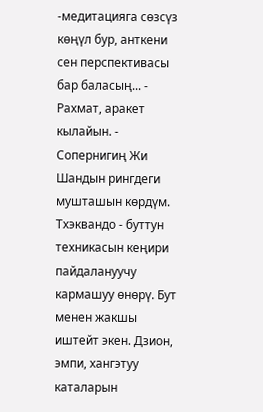-медитацияга сөзсүз көңүл бур, анткени сен перспективасы бар баласың... - Рахмат, аракет кылайын. - Сопернигиң Жи Шандын рингдеги мушташын көрдүм. Тхэквандо - буттун техникасын кеңири пайдалануучу кармашуу өнөрү. Бут менен жакшы иштейт экен. Дзион, эмпи, хангэтуу каталарын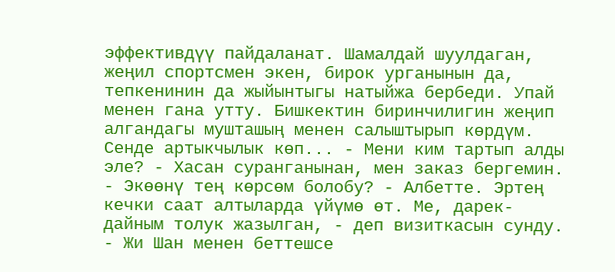эффективдүү пайдаланат. Шамалдай шуулдаган, жеңил спортсмен экен, бирок урганынын да, тепкенинин да жыйынтыгы натыйжа бербеди. Упай менен гана утту. Бишкектин биринчилигин жеңип алгандагы мушташың менен салыштырып көрдүм. Сенде артыкчылык көп... - Мени ким тартып алды эле? - Хасан суранганынан, мен заказ бергемин. - Экөөнү тең көрсөм болобу? - Албетте. Эртең кечки саат алтыларда үйүмө өт. Ме, дарек-дайным толук жазылган, - деп визиткасын сунду. - Жи Шан менен беттешсе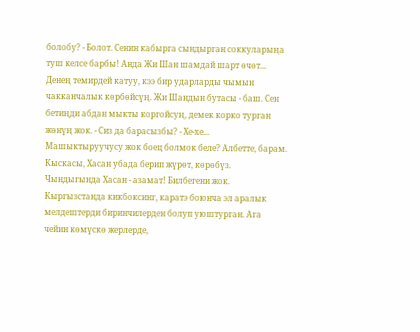болобу? - Болот. Сенин кабырга сындырган соккуларыңа туш келсе барбы! Анда Жи Шан шамдай шарт өчөт... Денең темирдей катуу, кээ бир ударларды чымын чакканчалык көрбөйсүң. Жи Шандын бутасы - баш. Сен бетиңди абдан мыкты коргойсуң, демек корко турган жөнүң жок. - Сиз да барасызбы? - Хе-хе... Машыктыруучусу жок боец болмок беле? Албетте, барам. Кыскасы, Хасан убада берип жүрөт, көрөбүз. Чындыгында Хасан - азамат! Билбегени жок. Кыргызстанда кикбоксинг, каратэ боюнча эл аралык мелдештерди биринчилерден болуп уюштурган. Ага чейин көмүскө жерлерде,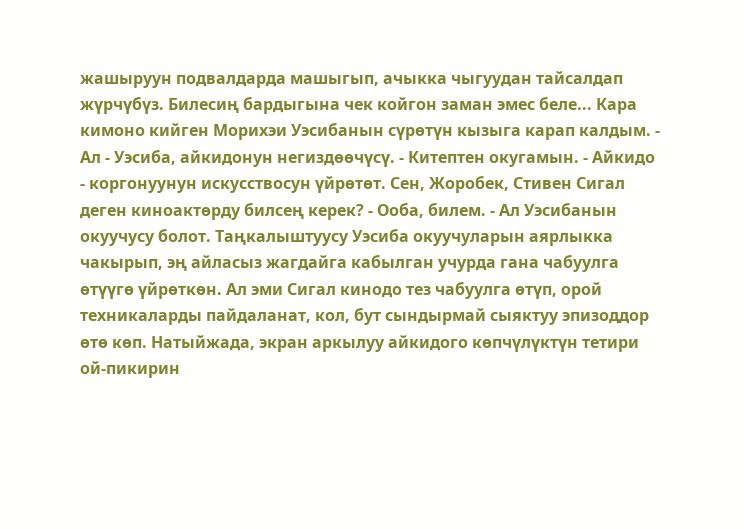жашыруун подвалдарда машыгып, ачыкка чыгуудан тайсалдап жүрчүбүз. Билесиң бардыгына чек койгон заман эмес беле... Кара кимоно кийген Морихэи Уэсибанын сүрөтүн кызыга карап калдым. - Ал - Уэсиба, айкидонун негиздөөчүсү. - Китептен окугамын. - Айкидо - коргонуунун искусствосун үйрөтөт. Сен, Жоробек, Стивен Сигал деген киноактөрду билсең керек? - Ооба, билем. - Ал Уэсибанын окуучусу болот. Таңкалыштуусу Уэсиба окуучуларын аярлыкка чакырып, эң айласыз жагдайга кабылган учурда гана чабуулга өтүүгө үйрөткөн. Ал эми Сигал кинодо тез чабуулга өтүп, орой техникаларды пайдаланат, кол, бут сындырмай сыяктуу эпизоддор өтө көп. Натыйжада, экран аркылуу айкидого көпчүлүктүн тетири ой-пикирин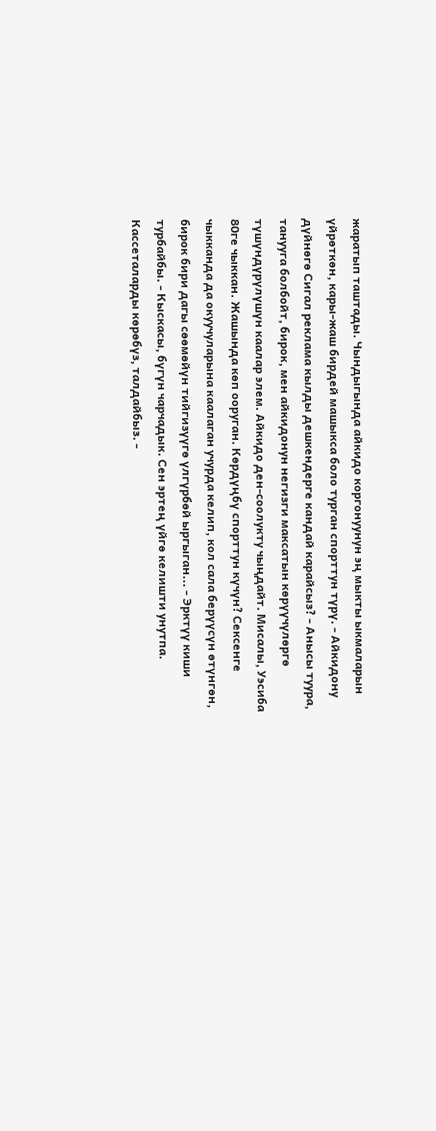жаратып таштады. Чындыгында айкидо коргонуунун эң мыкты ыкмаларын үйрөткөн, кары-жаш бирдей машыкса боло турган спорттун түрү. - Айкидону дүйнөгө Сигал реклама кылды дешкендерге кандай карайсыз? - Анысы туура, танууга болбойт, бирок, мен айкидонун негизги максатын көрүүчүлөргө түшүндүрүлүшүн каалар элем. Айкидо ден-соолукту чыңдайт. Мисалы, Уэсиба 80ге чыккан. Жашында көп ооруган. Көрдүңбү спорттун күчүн? Сексенге чыкканда да окуучуларына каалаган учурда келип, кол сала берүүсүн өтүнгөн, бирок бири дагы сөөмөйүн тийгизүүгө үлгүрбөй ыргыган... - Эрктүү киши турбайбы. - Кыскасы, бүгүн чарчадык. Сен эртең үйгө келишти унутпа. Кассеталарды көрөбүз, талдайбыз. -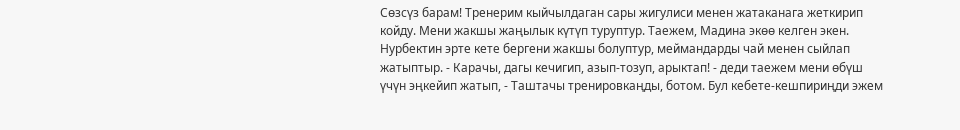Сөзсүз барам! Тренерим кыйчылдаган сары жигулиси менен жатаканага жеткирип койду. Мени жакшы жаңылык күтүп туруптур. Таежем, Мадина экөө келген экен. Нурбектин эрте кете бергени жакшы болуптур, меймандарды чай менен сыйлап жатыптыр. - Карачы, дагы кечигип, азып-тозуп, арыктап! - деди таежем мени өбүш үчүн эңкейип жатып, - Таштачы тренировкаңды, ботом. Бул кебете-кешпириңди эжем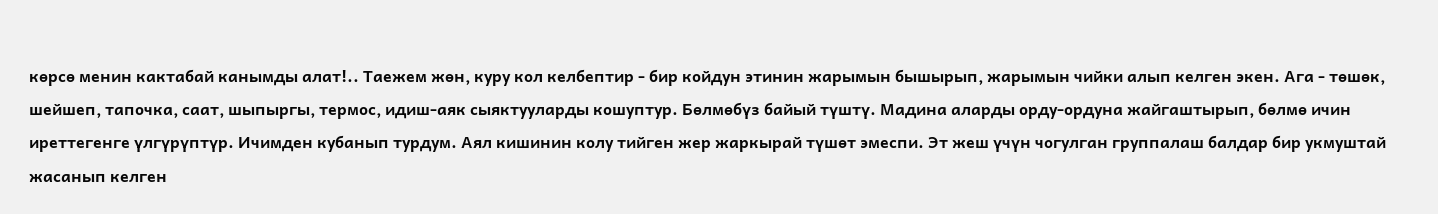көрсө менин кактабай канымды алат!.. Таежем жөн, куру кол келбептир - бир койдун этинин жарымын бышырып, жарымын чийки алып келген экен. Ага - төшөк, шейшеп, тапочка, саат, шыпыргы, термос, идиш-аяк сыяктууларды кошуптур. Бөлмөбүз байый түштү. Мадина аларды орду-ордуна жайгаштырып, бөлмө ичин иреттегенге үлгүрүптүр. Ичимден кубанып турдум. Аял кишинин колу тийген жер жаркырай түшөт эмеспи. Эт жеш үчүн чогулган группалаш балдар бир укмуштай жасанып келген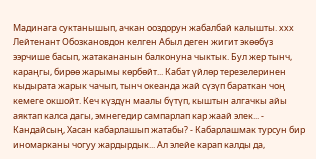Мадинага суктанышып, ачкан ооздорун жабалбай калышты. ххх Лейтенант Обозкановдон келген Абыл деген жигит экөөбүз ээрчише басып, жатакананын балконуна чыктык. Бул жер тынч, караңгы, бирөө жарымы көрбөйт... Кабат үйлөр терезелеринен кыдырата жарык чачып, тынч океанда жай сүзүп бараткан чоң кемеге окшойт. Кеч күздүн маалы бүтүп, кыштын алгачкы айы аяктап калса дагы, эмнегедир сампарлап кар жаай элек... - Кандайсың, Хасан кабарлашып жатабы? - Кабарлашмак турсун бир иномарканы чогуу жардырдык... Ал элейе карап калды да,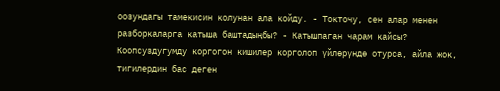оозундагы тамекисин колунан ала койду. - Токточу, сен алар менен разборкаларга катыша баштадыңбы? - Катышпаган чарам кайсы? Коопсуздугумду коргогон кишилер корголоп үйлөрүндө отурса, айла жок, тигилердин бас деген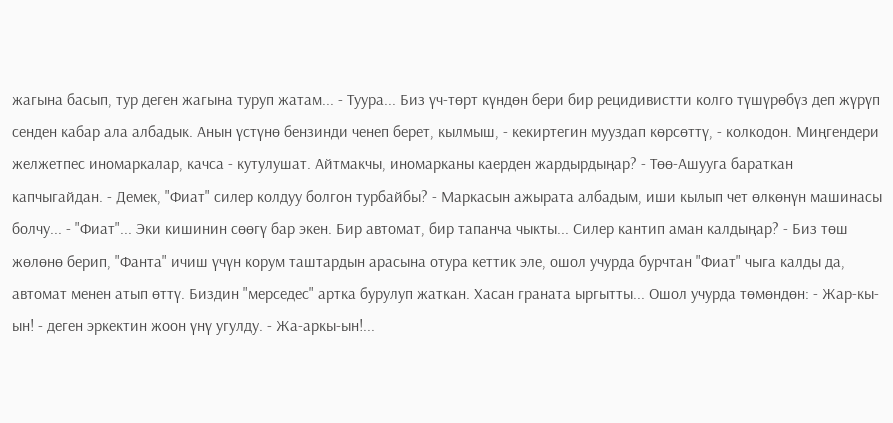жагына басып, тур деген жагына туруп жатам... - Туура... Биз үч-төрт күндөн бери бир рецидивистти колго түшүрөбүз деп жүрүп сенден кабар ала албадык. Анын үстүнө бензинди ченеп берет, кылмыш, - кекиртегин мууздап көрсөттү, - колкодон. Миңгендери желжетпес иномаркалар, качса - кутулушат. Айтмакчы, иномарканы каерден жардырдыңар? - Төө-Ашууга бараткан капчыгайдан. - Демек, "Фиат" силер колдуу болгон турбайбы? - Маркасын ажырата албадым, иши кылып чет өлкөнүн машинасы болчу... - "Фиат"... Эки кишинин сөөгү бар экен. Бир автомат, бир тапанча чыкты... Силер кантип аман калдыңар? - Биз төш жөлөнө берип, "Фанта" ичиш үчүн корум таштардын арасына отура кеттик эле, ошол учурда бурчтан "Фиат" чыга калды да, автомат менен атып өттү. Биздин "мерседес" артка бурулуп жаткан. Хасан граната ыргытты... Ошол учурда төмөндөн: - Жар-кы-ын! - деген эркектин жоон үнү угулду. - Жа-аркы-ын!...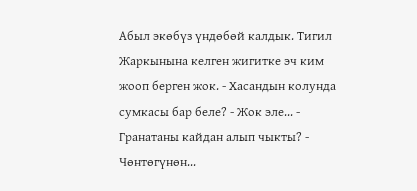Абыл экөбүз үндөбөй калдык. Тигил Жаркынына келген жигитке эч ким жооп берген жок. - Хасандын колунда сумкасы бар беле? - Жок эле... - Гранатаны кайдан алып чыкты? - Чөнтөгүнөн...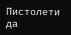Пистолети да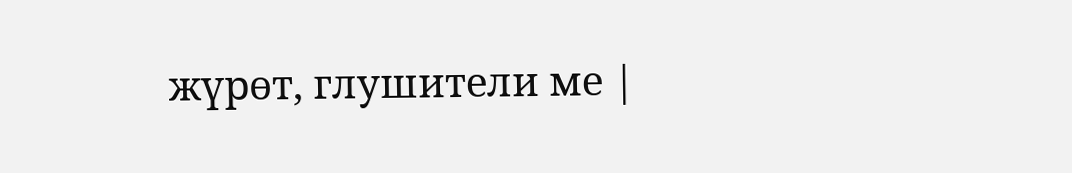жүрөт, глушители ме |